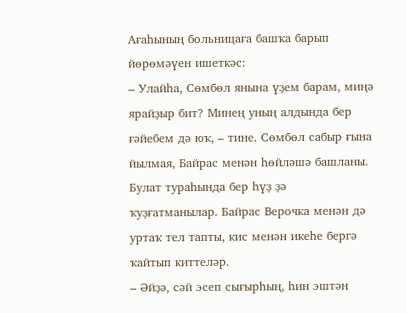Ағаһының больницаға башҡа барып йөрөмәүен ишеткәс:
– Улайһа, Сөмбөл янына үҙем барам, миңә ярайҙыр бит? Минең уның алдында бер ғәйебем дә юҡ, – тине. Сөмбөл сабыр ғына йылмая, Байрас менән һөйләшә башланы. Булат тураһында бер һүҙ ҙә ҡуҙғатманылар. Байрас Верочка менән дә уртаҡ тел тапты, кис менән икеһе бергә ҡайтып киттеләр.
– Әйҙә, сәй эсеп сығырһың, һин эштән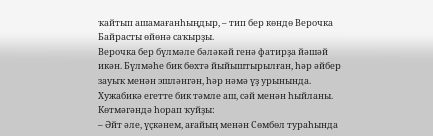ҡайтып ашамағанһыңдыр, – тип бер көндө Верочка Байрасты өйөнә саҡырҙы.
Верочка бер бүлмәле бәләкәй генә фатирҙа йәшәй икән. Бүлмәһе бик бөхтә йыйыштырылған, һәр әйбер зауыҡ менән эшләнгән, һәр нәмә үҙ урынында. Хужабикә егетте бик тәмле аш, сәй менән һыйланы. Көтмәгәндә һорап ҡуйҙы:
– Әйт әле, үҫкәнем, ағайың менән Сөмбөл тураһында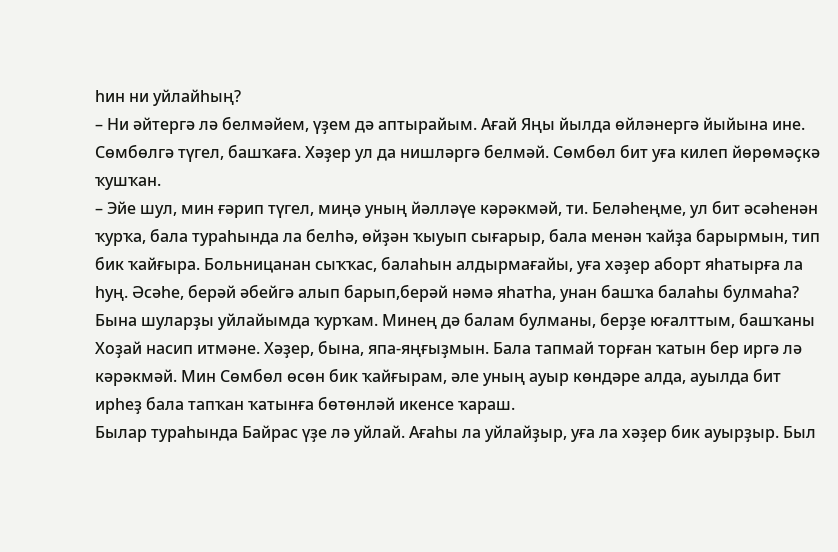һин ни уйлайһың?
– Ни әйтергә лә белмәйем, үҙем дә аптырайым. Ағай Яңы йылда өйләнергә йыйына ине. Сөмбөлгә түгел, башҡаға. Хәҙер ул да нишләргә белмәй. Сөмбөл бит уға килеп йөрөмәҫкә ҡушҡан.
– Эйе шул, мин ғәрип түгел, миңә уның йәлләүе кәрәкмәй, ти. Беләһеңме, ул бит әсәһенән ҡурҡа, бала тураһында ла белһә, өйҙән ҡыуып сығарыр, бала менән ҡайҙа барырмын, тип бик ҡайғыра. Больницанан сыҡҡас, балаһын алдырмағайы, уға хәҙер аборт яһатырға ла һуң. Әсәһе, берәй әбейгә алып барып,берәй нәмә яһатһа, унан башҡа балаһы булмаһа? Бына шуларҙы уйлайымда ҡурҡам. Минең дә балам булманы, берҙе юғалттым, башҡаны Хоҙай насип итмәне. Хәҙер, бына, япа-яңғыҙмын. Бала тапмай торған ҡатын бер иргә лә кәрәкмәй. Мин Сөмбөл өсөн бик ҡайғырам, әле уның ауыр көндәре алда, ауылда бит ирһеҙ бала тапҡан ҡатынға бөтөнләй икенсе ҡараш.
Былар тураһында Байрас үҙе лә уйлай. Ағаһы ла уйлайҙыр, уға ла хәҙер бик ауырҙыр. Был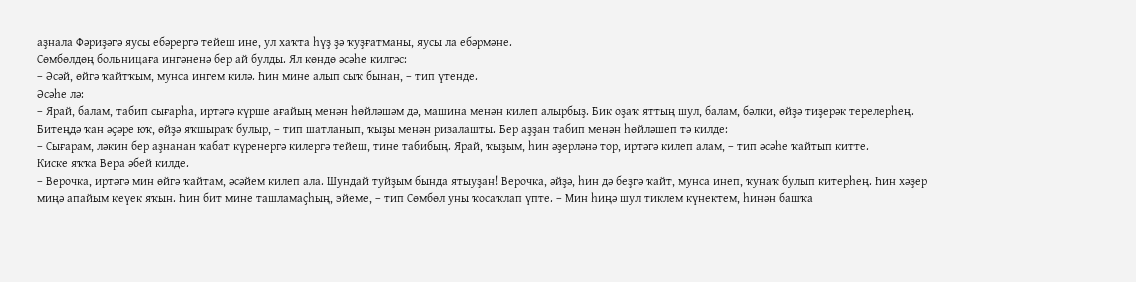аҙнала Фәриҙәгә яусы ебәрергә тейеш ине, ул хаҡта һүҙ ҙә ҡуҙғатманы, яусы ла ебәрмәне.
Сөмбөлдөң больницаға ингәненә бер ай булды. Ял көндө әсәһе килгәс:
– Әсәй, өйгә ҡайтҡым, мунса ингем килә. Һин мине алып сыҡ бынан, – тип үтенде.
Әсәһе лә:
– Ярай, балам, табип сығарһа, иртәгә күрше ағайың менән һөйләшәм дә, машина менән килеп алырбыҙ. Бик оҙаҡ яттың шул, балам, бәлки, өйҙә тиҙерәк терелерһең. Битеңдә ҡан әҫәре юҡ, өйҙә яҡшыраҡ булыр, – тип шатланып, ҡыҙы менән ризалашты. Бер аҙҙан табип менән һөйләшеп тә килде:
– Сығарам, ләкин бер аҙнанан ҡабат күренергә килергә тейеш, тине табибың. Ярай, ҡыҙым, һин әҙерләнә тор, иртәгә килеп алам, – тип әсәһе ҡайтып китте.
Киске яҡҡа Вера әбей килде.
– Верочка, иртәгә мин өйгә ҡайтам, әсәйем килеп ала. Шундай туйҙым бында ятыуҙан! Верочка, әйҙә, һин дә беҙгә ҡайт, мунса инеп, ҡунаҡ булып китерһең. Һин хәҙер миңә апайым кеүек яҡын. Һин бит мине ташламаҫһың, эйеме, – тип Сөмбөл уны ҡосаҡлап үпте. – Мин һиңә шул тиклем күнектем, һинән башҡа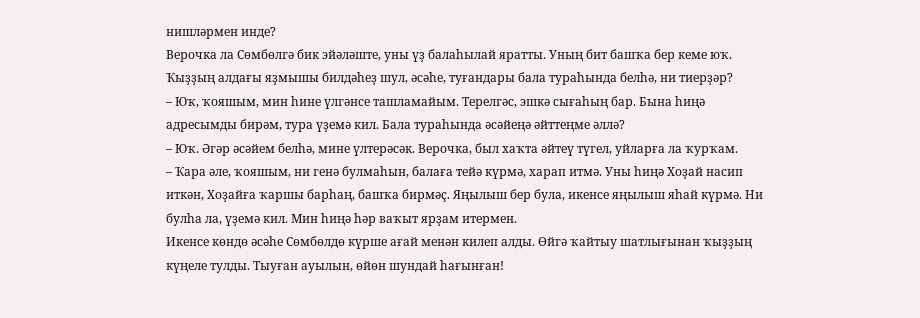нишләрмен инде?
Верочка ла Сөмбөлгә бик эйәләште, уны үҙ балаһылай яратты. Уның бит башҡа бер кеме юҡ. Ҡыҙҙың алдағы яҙмышы билдәһеҙ шул, әсәһе, туғандары бала тураһында белһә, ни тиерҙәр?
– Юҡ, ҡояшым, мин һине үлгәнсе ташламайым. Терелгәс, эшкә сығаһың бар. Бына һиңә адресымды бирәм, тура үҙемә кил. Бала тураһында әсәйеңә әйттеңме әллә?
– Юҡ. Әгәр әсәйем белһә, мине үлтерәсәк. Верочка, был хаҡта әйтеү түгел, уйларға ла ҡурҡам.
– Ҡара әле, ҡояшым, ни генә булмаһын, балаға тейә күрмә, харап итмә. Уны һиңә Хоҙай насип иткән, Хоҙайға ҡаршы барһаң, башҡа бирмәҫ. Яңылыш бер була, икенсе яңылыш яһай күрмә. Ни булһа ла, үҙемә кил. Мин һиңә һәр ваҡыт ярҙам итермен.
Икенсе көндө әсәһе Сөмбөлдө күрше ағай менән килеп алды. Өйгә ҡайтыу шатлығынан ҡыҙҙың күңеле тулды. Тыуған ауылын, өйөн шундай һағынған!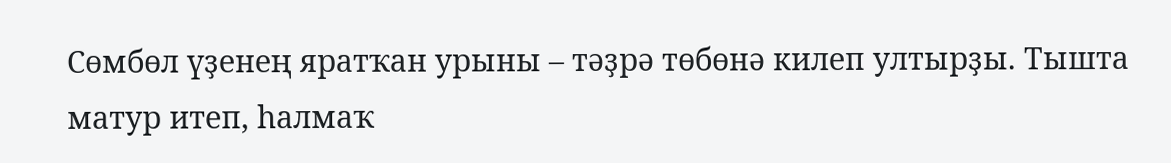Сөмбөл үҙенең яратҡан урыны – тәҙрә төбөнә килеп ултырҙы. Тышта матур итеп, һалмаҡ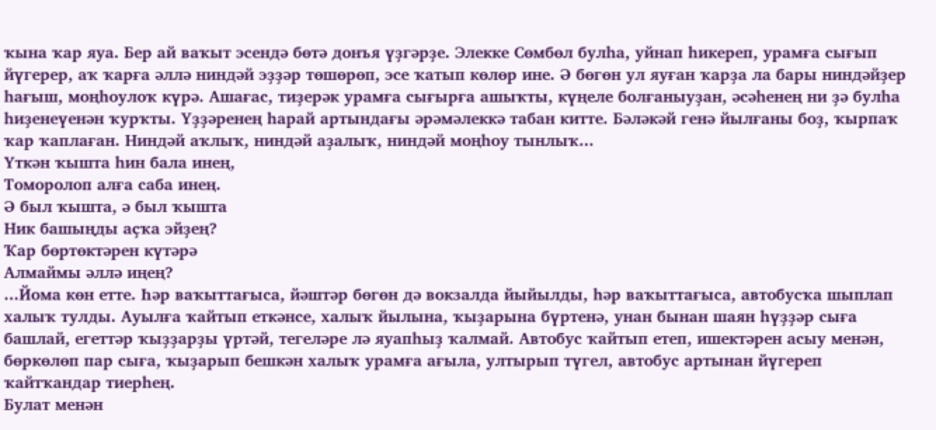ҡына ҡар яуа. Бер ай ваҡыт эсендә бөтә донъя үҙгәрҙе. Элекке Сөмбөл булһа, уйнап һикереп, урамға сығып йүгерер, аҡ ҡарға әллә ниндәй эҙҙәр төшөрөп, эсе ҡатып көлөр ине. Ә бөгөн ул яуған ҡарҙа ла бары ниндәйҙер һағыш, моңһоулоҡ күрә. Ашағас, тиҙерәк урамға сығырға ашыҡты, күңеле болғаныуҙан, әсәһенең ни ҙә булһа һиҙенеүенән ҡурҡты. Үҙҙәренең һарай артындағы әрәмәлеккә табан китте. Бәләкәй генә йылғаны боҙ, ҡырпаҡ ҡар ҡаплаған. Ниндәй аҡлыҡ, ниндәй аҙалыҡ, ниндәй моңһоу тынлыҡ...
Үткән ҡышта һин бала инең,
Томоролоп алға саба инең.
Ә был ҡышта, ә был ҡышта
Ник башыңды аҫҡа эйҙең?
Ҡар бөртөктәрен күтәрә
Алмаймы әллә иңең?
...Йома көн етте. Һәр ваҡыттағыса, йәштәр бөгөн дә вокзалда йыйылды, һәр ваҡыттағыса, автобусҡа шыплап халыҡ тулды. Ауылға ҡайтып еткәнсе, халыҡ йылына, ҡыҙарына бүртенә, унан бынан шаян һүҙҙәр сыға башлай, егеттәр ҡыҙҙарҙы үртәй, тегеләре лә яуапһыҙ ҡалмай. Автобус ҡайтып етеп, ишектәрен асыу менән, бөркөлөп пар сыға, ҡыҙарып бешкән халыҡ урамға ағыла, ултырып түгел, автобус артынан йүгереп ҡайтҡандар тиерһең.
Булат менән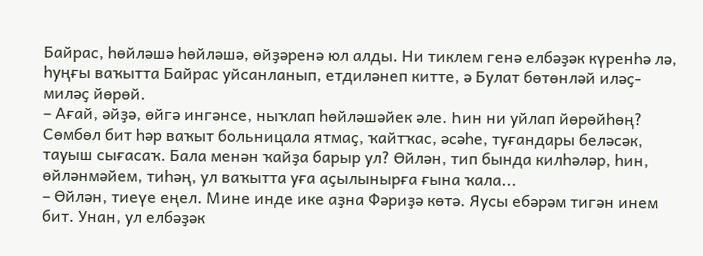Байрас, һөйләшә һөйләшә, өйҙәренә юл алды. Ни тиклем генә елбәҙәк күренһә лә, һуңғы ваҡытта Байрас уйсанланып, етдиләнеп китте, ә Булат бөтөнләй иләҫ-миләҫ йөрөй.
– Ағай, әйҙә, өйгә ингәнсе, ныҡлап һөйләшәйек әле. Һин ни уйлап йөрөйһөң? Сөмбөл бит һәр ваҡыт больницала ятмаҫ, ҡайтҡас, әсәһе, туғандары беләсәк, тауыш сығасаҡ. Бала менән ҡайҙа барыр ул? Өйлән, тип бында килһәләр, һин, өйләнмәйем, тиһәң, ул ваҡытта уға аҫылынырға ғына ҡала...
– Өйлән, тиеүе еңел. Мине инде ике аҙна Фәриҙә көтә. Яусы ебәрәм тигән инем бит. Унан, ул елбәҙәк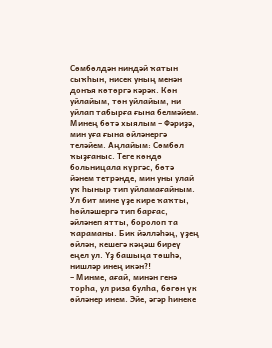Сөмбөлдән ниндәй ҡатын сыҡһын, нисек уның менән донъя көтөргә кәрәк. Көн уйлайым, төн уйлайым, ни уйлап табырға ғына белмәйем. Минең бөтә хыялым – Фәриҙә, мин уға ғына өйләнергә теләйем. Аңлайым: Сөмбөл ҡыҙғаныс. Теге көндө больницала күргәс, бөтә йәнем тетрәнде, мин уны улай уҡ һыныр тип уйламағайным. Ул бит мине үҙе кире ҡаҡты, һөйләшергә тип барғас, әйләнеп ятты, боролоп та ҡараманы. Бик йәлләһәң, үҙең өйлән, кешегә кәңәш биреү еңел ул. Үҙ башыңа төшһә, нишләр инең икән?!
– Минме, ағай, минән генә торһа, ул риза булһа, бөгөн үк өйләнер инем. Эйе, әгәр һинеке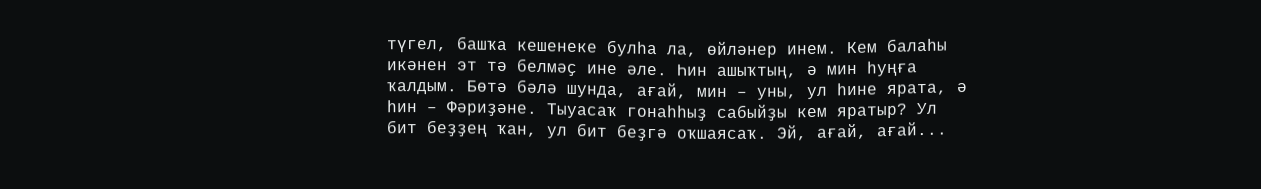түгел, башҡа кешенеке булһа ла, өйләнер инем. Кем балаһы икәнен эт тә белмәҫ ине әле. Һин ашыҡтың, ә мин һуңға ҡалдым. Бөтә бәлә шунда, ағай, мин – уны, ул һине ярата, ә һин – Фәриҙәне. Тыуасаҡ гонаһһыҙ сабыйҙы кем яратыр? Ул бит беҙҙең ҡан, ул бит беҙгә оҡшаясаҡ. Эй, ағай, ағай...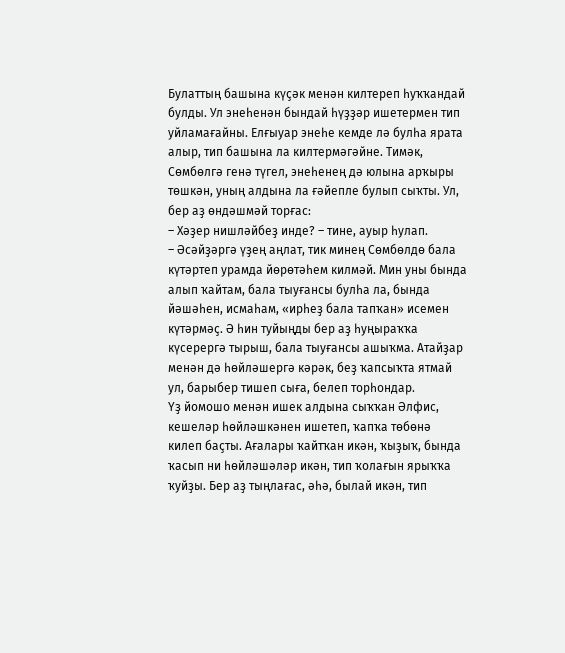Булаттың башына күҫәк менән килтереп һуҡҡандай булды. Ул энеһенән бындай һүҙҙәр ишетермен тип уйламағайны. Елғыуар энеһе кемде лә булһа ярата алыр, тип башына ла килтермәгәйне. Тимәк, Сөмбөлгә генә түгел, энеһенең дә юлына арҡыры төшкән, уның алдына ла ғәйепле булып сыҡты. Ул, бер аҙ өндәшмәй торғас:
– Хәҙер нишләйбеҙ инде? – тине, ауыр һулап.
– Әсәйҙәргә үҙең аңлат, тик минең Сөмбөлдө бала күтәртеп урамда йөрөтәһем килмәй. Мин уны бында алып ҡайтам, бала тыуғансы булһа ла, бында йәшәһен, исмаһам, «ирһеҙ бала тапҡан» исемен күтәрмәҫ. Ә һин туйыңды бер аҙ һуңыраҡҡа күсерергә тырыш, бала тыуғансы ашыҡма. Атайҙар менән дә һөйләшергә кәрәк, беҙ ҡапсыҡта ятмай ул, барыбер тишеп сыға, белеп торһондар.
Үҙ йомошо менән ишек алдына сыҡҡан Әлфис, кешеләр һөйләшкәнен ишетеп, ҡапҡа төбөнә килеп баҫты. Ағалары ҡайтҡан икән, ҡыҙыҡ, бында ҡасып ни һөйләшәләр икән, тип ҡолағын ярыҡҡа ҡуйҙы. Бер аҙ тыңлағас, әһә, былай икән, тип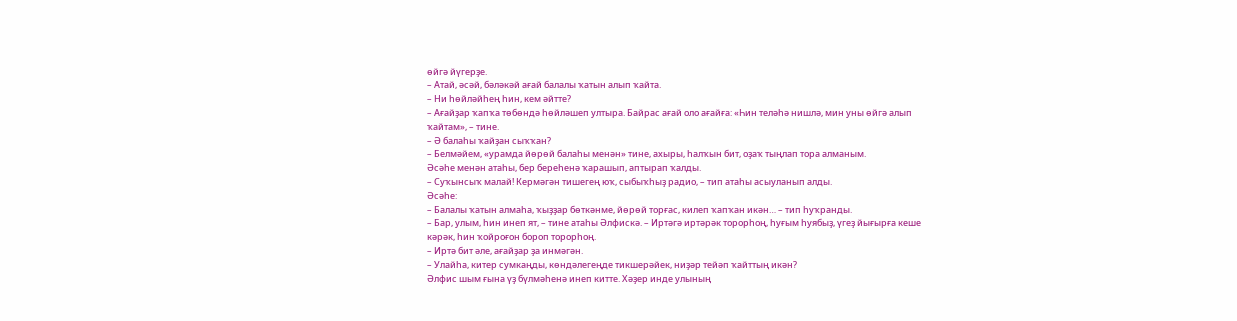өйгә йүгерҙе.
– Атай, әсәй, бәләкәй ағай балалы ҡатын алып ҡайта.
– Ни һөйләйһең һин, кем әйтте?
– Ағайҙар ҡапҡа төбөндә һөйләшеп ултыра. Байрас ағай оло ағайға: «Һин теләһә нишлә, мин уны өйгә алып ҡайтам», – тине.
– Ә балаһы ҡайҙан сыҡҡан?
– Белмәйем, «урамда йөрөй балаһы менән» тине, ахыры, һалҡын бит, оҙаҡ тыңлап тора алманым.
Әсәһе менән атаһы, бер береһенә ҡарашып, аптырап ҡалды.
– Суҡынсыҡ малай! Кермәгән тишегең юҡ, сыбыҡһыҙ радио, – тип атаһы асыуланып алды.
Әсәһе:
– Балалы ҡатын алмаһа, ҡыҙҙар бөткәнме, йөрөй торғас, килеп ҡапҡан икән… – тип һуҡранды.
– Бар, улым, һин инеп ят, – тине атаһы Әлфискә. – Иртәгә иртәрәк торорһоң, һуғым һуябыҙ, үгеҙ йығырға кеше кәрәк, һин ҡойроғон бороп торорһоң.
– Иртә бит әле, ағайҙар ҙа инмәгән.
– Улайһа, китер сумкаңды, көндәлегеңде тикшерәйек, ниҙәр тейәп ҡайттың икән?
Әлфис шым ғына үҙ бүлмәһенә инеп китте. Хәҙер инде улының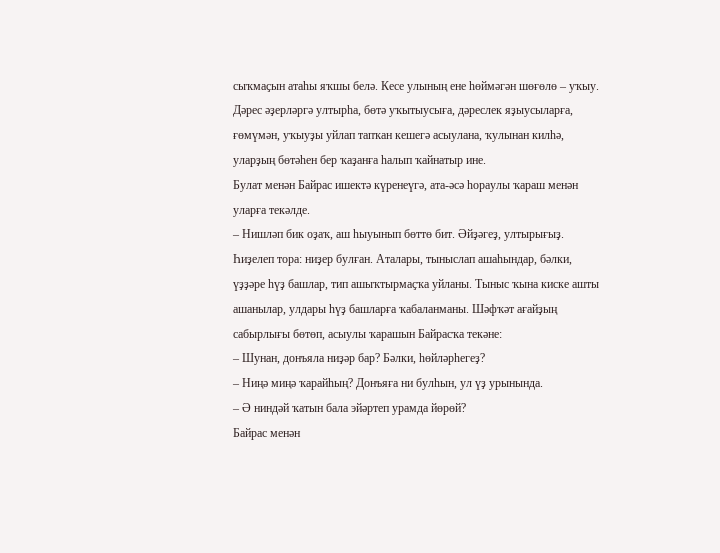сыҡмаҫын атаһы яҡшы белә. Кесе улының ене һөймәгән шөғөлө – уҡыу. Дәрес әҙерләргә ултырһа, бөтә уҡытыусыға, дәреслек яҙыусыларға, ғөмүмән, уҡыуҙы уйлап тапҡан кешегә асыулана, ҡулынан килһә, уларҙың бөтәһен бер ҡаҙанға һалып ҡайнатыр ине.
Булат менән Байрас ишектә күренеүгә, ата-әсә һораулы ҡараш менән уларға текәлде.
– Нишләп бик оҙаҡ, аш һыуынып бөттө бит. Әйҙәгеҙ, ултырығыҙ.
Һиҙелеп тора: ниҙер булған. Аталары, тыныслап ашаһындар, бәлки, үҙҙәре һүҙ башлар, тип ашыҡтырмаҫҡа уйланы. Тыныс ҡына киске ашты ашанылар, улдары һүҙ башларға ҡабаланманы. Шәфҡәт ағайҙың сабырлығы бөтөп, асыулы ҡарашын Байрасҡа текәне:
– Шунан, донъяла ниҙәр бар? Бәлки, һөйләрһегеҙ?
– Ниңә миңә ҡарайһың? Донъяға ни булһын, ул үҙ урынында.
– Ә ниндәй ҡатын бала эйәртеп урамда йөрөй?
Байрас менән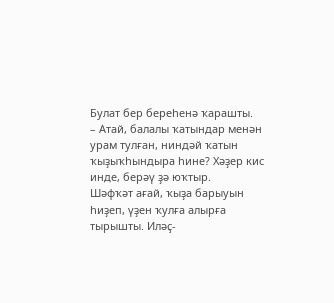Булат бер береһенә ҡарашты.
– Атай, балалы ҡатындар менән урам тулған, ниндәй ҡатын ҡыҙыҡһындыра һине? Хәҙер кис инде, берәү ҙә юҡтыр.
Шәфҡәт ағай, ҡыҙа барыуын һиҙеп, үҙен ҡулға алырға тырышты. Иләҫ-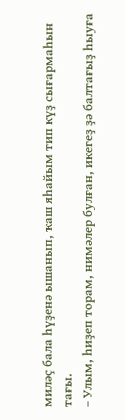миләҫ бала һүҙенә ышанып, ҡаш яһайым тип күҙ сығармаһын тағы.
– Улым, һиҙеп торам, нимәлер булған, икегеҙ ҙә балтағыҙ һыуға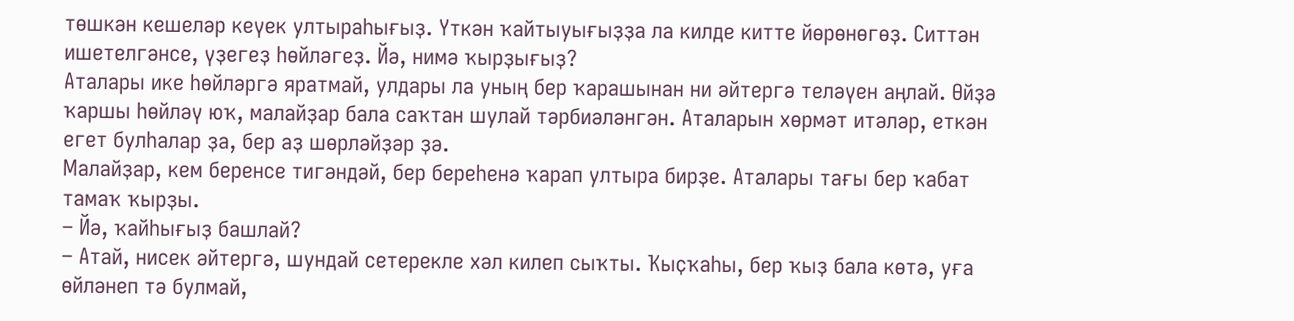төшкән кешеләр кеүек ултыраһығыҙ. Үткән ҡайтыуығыҙҙа ла килде китте йөрөнөгөҙ. Ситтән ишетелгәнсе, үҙегеҙ һөйләгеҙ. Йә, нимә ҡырҙығыҙ?
Аталары ике һөйләргә яратмай, улдары ла уның бер ҡарашынан ни әйтергә теләүен аңлай. Өйҙә ҡаршы һөйләү юҡ, малайҙар бала саҡтан шулай тәрбиәләнгән. Аталарын хөрмәт итәләр, еткән егет булһалар ҙа, бер аҙ шөрләйҙәр ҙә.
Малайҙар, кем беренсе тигәндәй, бер береһенә ҡарап ултыра бирҙе. Аталары тағы бер ҡабат тамаҡ ҡырҙы.
– Йә, ҡайһығыҙ башлай?
– Атай, нисек әйтергә, шундай сетерекле хәл килеп сыҡты. Ҡыҫҡаһы, бер ҡыҙ бала көтә, уға өйләнеп тә булмай,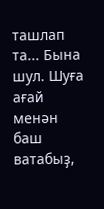ташлап та... Бына шул. Шуға ағай менән баш ватабыҙ,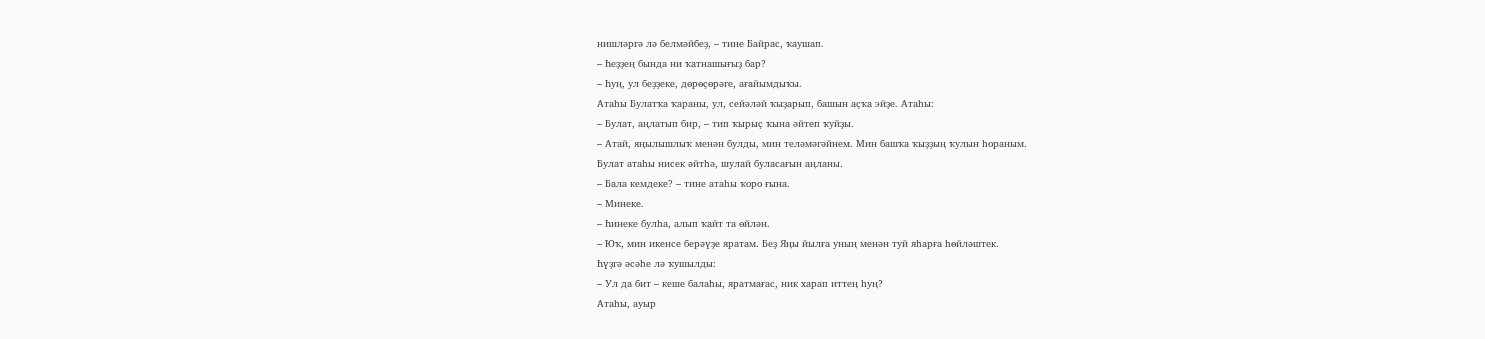нишләргә лә белмәйбеҙ, – тине Байрас, ҡаушап.
– Һеҙҙең бында ни ҡатнашығыҙ бар?
– Һуң, ул беҙҙеке, дөрөҫөрәге, ағайымдыҡы.
Атаһы Булатҡа ҡараны, ул, сейәләй ҡыҙарып, башын аҫҡа эйҙе. Атаһы:
– Булат, аңлатып бир, – тип ҡырыҫ ҡына әйтеп ҡуйҙы.
– Атай, яңылышлыҡ менән булды, мин теләмәгәйнем. Мин башҡа ҡыҙҙың ҡулын һораным.
Булат атаһы нисек әйтһә, шулай буласағын аңланы.
– Бала кемдеке? – тине атаһы ҡоро ғына.
– Минеке.
– Һинеке булһа, алып ҡайт та өйлән.
– Юҡ, мин икенсе берәүҙе яратам. Беҙ Яңы йылға уның менән туй яһарға һөйләштек.
Һүҙгә әсәһе лә ҡушылды:
– Ул да бит – кеше балаһы, яратмағас, ник харап иттең һуң?
Атаһы, ауыр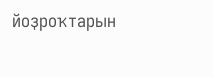йоҙроҡтарын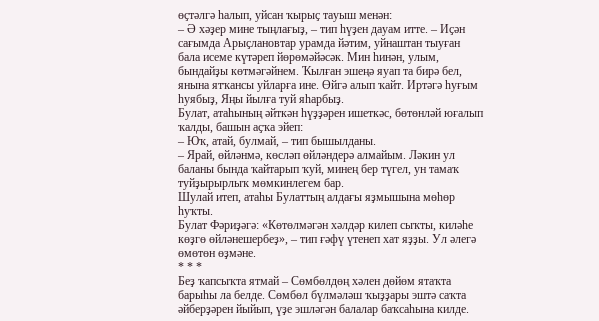өҫтәлгә һалып, уйсан ҡырыҫ тауыш менән:
– Ә хәҙер мине тыңлағыҙ, – тип һүҙен дауам итте. – Иҫән сағымда Арыҫлановтар урамда йәтим, уйнаштан тыуған бала исеме күтәреп йөрөмәйәсәк. Мин һинән, улым, бындайҙы көтмәгәйнем. Ҡылған эшеңә яуап та бирә бел, янына ятҡансы уйларға ине. Өйгә алып ҡайт. Иртәгә һуғым һуябыҙ, Яңы йылға туй яһарбыҙ.
Булат, атаһының әйткән һүҙҙәрен ишеткәс, бөтөнләй юғалып ҡалды, башын аҫҡа эйеп:
– Юҡ, атай, булмай, – тип бышылданы.
– Ярай, өйләнмә, көсләп өйләндерә алмайым. Ләкин ул баланы бында ҡайтарып ҡуй, минең бер түгел, ун тамаҡ туйҙырырлыҡ мөмкинлегем бар.
Шулай итеп, атаһы Булаттың алдағы яҙмышына мөһөр һуҡты.
Булат Фәриҙәгә: «Көтөлмәгән хәлдәр килеп сыҡты, киләһе көҙгө өйләнешербеҙ», – тип ғәфү үтенеп хат яҙҙы. Ул әлегә өмөтөн өҙмәне.
* * *
Беҙ ҡапсыҡта ятмай – Сөмбөлдөң хәлен дөйөм ятаҡта барыһы ла белде. Сөмбөл бүлмәләш ҡыҙҙары эштә саҡта әйберҙәрен йыйып, үҙе эшләгән балалар баҡсаһына килде.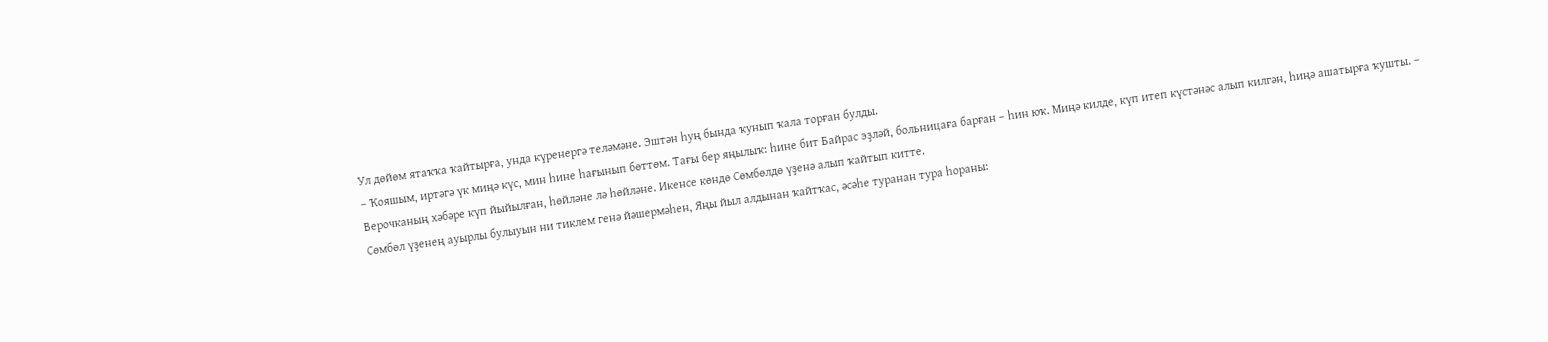Ул дөйөм ятаҡҡа ҡайтырға, унда күренергә теләмәне. Эштән һуң бында ҡунып ҡала торған булды.
– Ҡояшым, иртәгә үк миңә күс, мин һине һағынып бөттөм. Тағы бер яңылыҡ: һине бит Байрас эҙләй, больницаға барған – һин юҡ. Миңә килде, күп итеп күстәнәс алып килгән, һиңә ашатырға ҡушты. – Верочканың хәбәре күп йыйылған, һөйләне лә һөйләне. Икенсе көндө Сөмбөлдө үҙенә алып ҡайтып китте.
Сөмбөл үҙенең ауырлы булыуын ни тиклем генә йәшермәһен, Яңы йыл алдынан ҡайтҡас, әсәһе туранан тура һораны: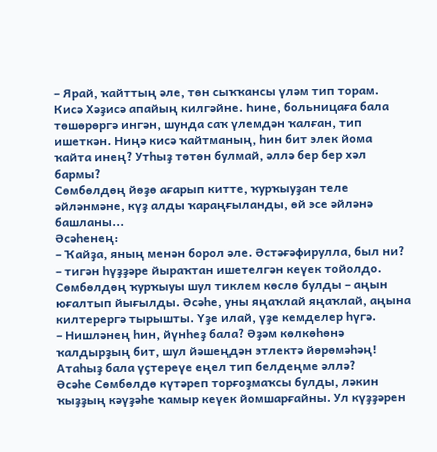– Ярай, ҡайттың әле, төн сыҡҡансы үләм тип торам. Кисә Хәҙисә апайың килгәйне. Һине, больницаға бала төшөрөргә ингән, шунда саҡ үлемдән ҡалған, тип ишеткән. Ниңә кисә ҡайтманың, һин бит элек йома ҡайта инең? Утһыҙ төтөн булмай, әллә бер бер хәл бармы?
Сөмбөлдөң йөҙө ағарып китте, ҡурҡыуҙан теле әйләнмәне, күҙ алды ҡараңғыланды, өй эсе әйләнә башланы...
Әсәһенең:
– Ҡайҙа, яның менән борол әле. Әстәғәфирулла, был ни? – тигән һүҙҙәре йыраҡтан ишетелгән кеүек тойолдо.
Сөмбөлдөң ҡурҡыуы шул тиклем көслө булды – аңын юғалтып йығылды. Әсәһе, уны яңаҡлай яңаҡлай, аңына килтерергә тырышты. Үҙе илай, үҙе кемделер һүгә.
– Нишләнең һин, йүнһеҙ бала? Әҙәм көлкөһөнә ҡалдырҙың бит, шул йәшеңдән этлектә йөрөмәһәң! Атаһыҙ бала үҫтереүе еңел тип белдеңме әллә?
Әсәһе Сөмбөлдө күтәреп торғоҙмаҡсы булды, ләкин ҡыҙҙың кәүҙәһе ҡамыр кеүек йомшарғайны. Ул күҙҙәрен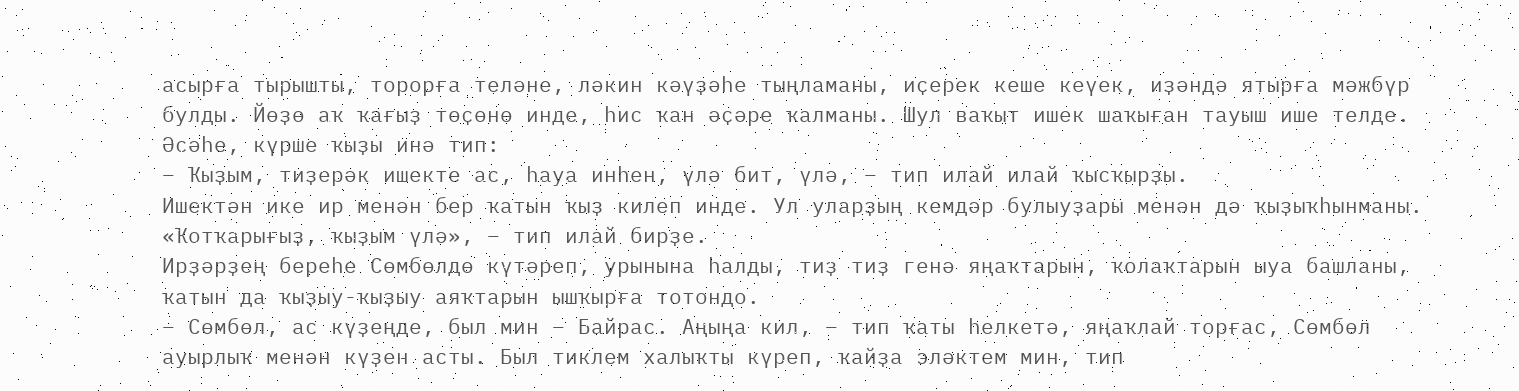асырға тырышты, торорға теләне, ләкин кәүҙәһе тыңламаны, иҫерек кеше кеүек, иҙәндә ятырға мәжбүр булды. Йөҙө аҡ ҡағыҙ төҫөнө инде, һис ҡан әҫәре ҡалманы. Шул ваҡыт ишек шаҡыған тауыш ише телде. Әсәһе, күрше ҡыҙы инә тип:
– Ҡыҙым, тиҙерәк ишекте ас, һауа инһен, үлә бит, үлә, – тип илай илай ҡысҡырҙы.
Ишектән ике ир менән бер ҡатын ҡыҙ килеп инде. Ул уларҙың кемдәр булыуҙары менән дә ҡыҙыҡһынманы. «Ҡотҡарығыҙ, ҡыҙым үлә», – тип илай бирҙе.
Ирҙәрҙең береһе Сөмбөлдө күтәреп, урынына һалды, тиҙ тиҙ генә яңаҡтарын, ҡолаҡтарын ыуа башланы, ҡатын да ҡыҙыу-ҡыҙыу аяҡтарын ышҡырға тотондо.
– Сөмбөл, ас күҙеңде, был мин – Байрас. Аңыңа кил, – тип ҡаты һелкетә, яңаҡлай торғас, Сөмбөл ауырлыҡ менән күҙен асты. Был тиклем халыҡты күреп, ҡайҙа эләктем мин, тип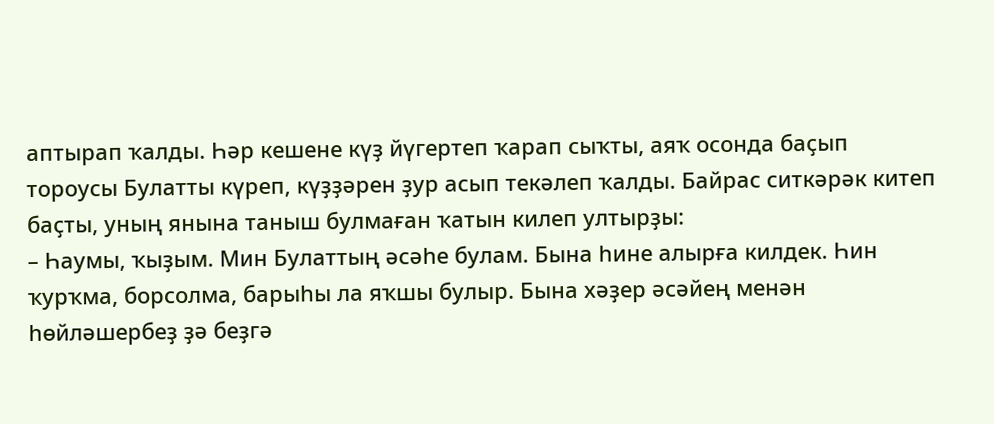аптырап ҡалды. Һәр кешене күҙ йүгертеп ҡарап сыҡты, аяҡ осонда баҫып тороусы Булатты күреп, күҙҙәрен ҙур асып текәлеп ҡалды. Байрас ситкәрәк китеп баҫты, уның янына таныш булмаған ҡатын килеп ултырҙы:
– Һаумы, ҡыҙым. Мин Булаттың әсәһе булам. Бына һине алырға килдек. Һин ҡурҡма, борсолма, барыһы ла яҡшы булыр. Бына хәҙер әсәйең менән һөйләшербеҙ ҙә беҙгә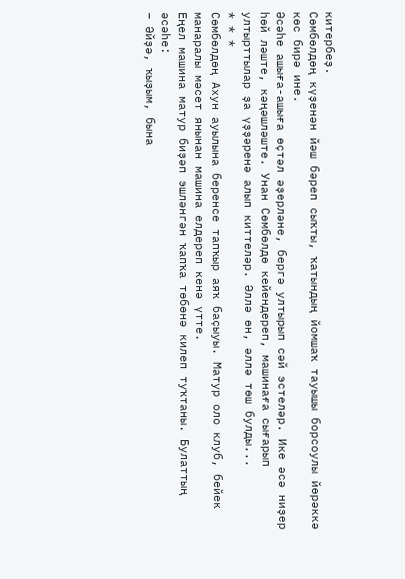китербеҙ.
Сөмбөлдөң күҙенән йәш бәреп сыҡты, ҡатындың йомшаҡ тауышы борсоулы йөрәккә көс бирә ине.
Әсәһе ашыға-ашыға өҫтәл әҙерләне, бергә ултырып сәй эстеләр. Ике әсә ниҙер һөй ләште, кәңәшләште. Унан Сөмбөлдө кейендереп, машинаға сығарып ултырттылар ҙа үҙҙәренә алып киттеләр. Әллә өн, әллә төш булды...
* * *
Сөмбөлдөң Ахун ауылына беренсе тапҡыр аяҡ баҫыуы. Матур оло клуб, бейек манаралы мәсет янынан машина елдереп кенә үтте.
Еңел машина матур биҙәп эшләнгән ҡапҡа төбөнә килеп туҡтаны. Булаттың әсәһе:
– Әйҙә, ҡыҙым, бына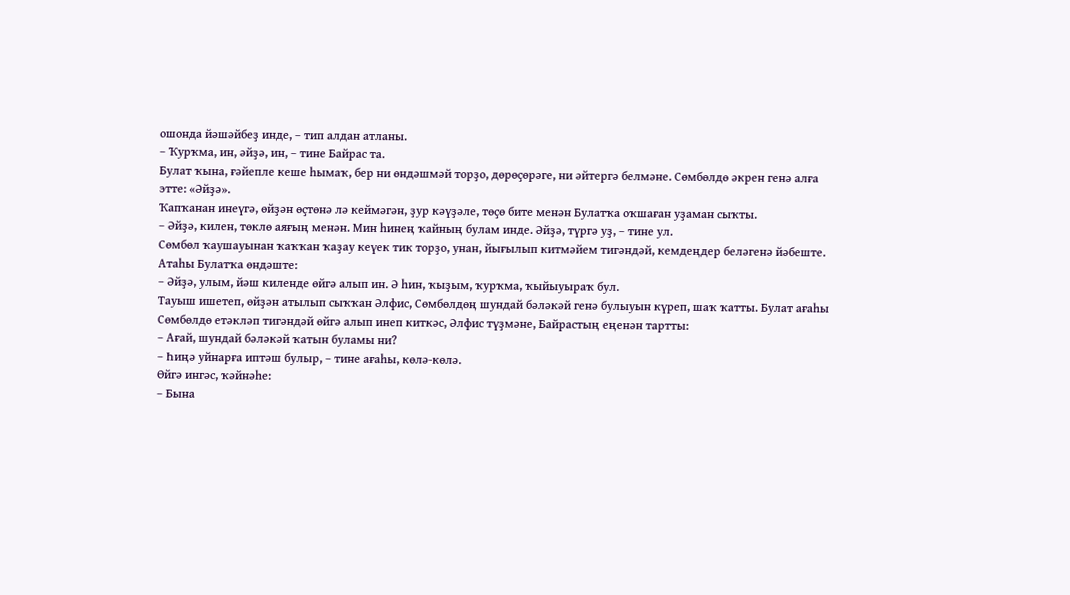ошонда йәшәйбеҙ инде, – тип алдан атланы.
– Ҡурҡма, ин, әйҙә, ин, – тине Байрас та.
Булат ҡына, ғәйепле кеше һымаҡ, бер ни өндәшмәй торҙо, дөрөҫөрәге, ни әйтергә белмәне. Сөмбөлдө әкрен генә алға этте: «Әйҙә».
Ҡапҡанан инеүгә, өйҙән өҫтөнә лә кеймәгән, ҙур кәүҙәле, төҫө бите менән Булатҡа оҡшаған уҙаман сыҡты.
– Әйҙә, килен, төклө аяғың менән. Мин һинең ҡайның булам инде. Әйҙә, түргә уҙ, – тине ул.
Сөмбөл ҡаушауынан ҡаҡҡан ҡаҙау кеүек тик торҙо, унан, йығылып китмәйем тигәндәй, кемдеңдер беләгенә йәбеште.
Атаһы Булатҡа өндәште:
– Әйҙә, улым, йәш киленде өйгә алып ин. Ә һин, ҡыҙым, ҡурҡма, ҡыйыуыраҡ бул.
Тауыш ишетеп, өйҙән атылып сыҡҡан Әлфис, Сөмбөлдөң шундай бәләкәй генә булыуын күреп, шаҡ ҡатты. Булат ағаһы Сөмбөлдө етәкләп тигәндәй өйгә алып инеп киткәс, Әлфис түҙмәне, Байрастың еңенән тартты:
– Ағай, шундай бәләкәй ҡатын буламы ни?
– Һиңә уйнарға иптәш булыр, – тине ағаһы, көлә-көлә.
Өйгә ингәс, ҡәйнәһе:
– Бына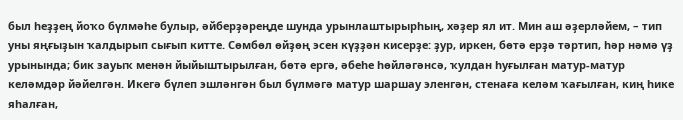был һеҙҙең йоҡо бүлмәһе булыр, әйберҙәреңде шунда урынлаштырырһың, хәҙер ял ит. Мин аш әҙерләйем, – тип уны яңғыҙын ҡалдырып сығып китте. Сөмбөл өйҙөң эсен күҙҙән кисерҙе: ҙур, иркен, бөтә ерҙә тәртип, һәр нәмә үҙ урынында; бик зауыҡ менән йыйыштырылған, бөтә ергә, әбеһе һөйләгәнсә, ҡулдан һуғылған матур-матур келәмдәр йәйелгән. Икегә бүлеп эшләнгән был бүлмәгә матур шаршау эленгән, стенаға келәм ҡағылған, киң һике яһалған,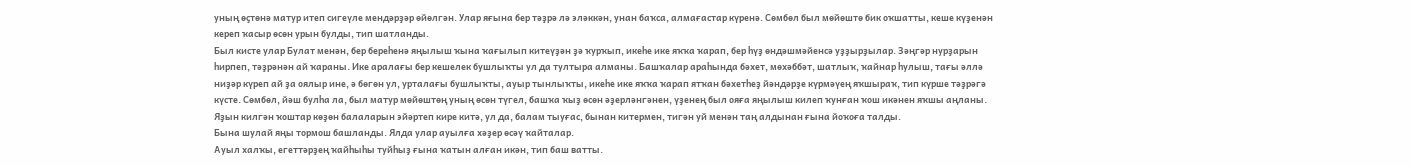уның өҫтөнә матур итеп сигеүле мендәрҙәр өйөлгән. Улар яғына бер тәҙрә лә эләккән, унан баҡса, алмағастар күренә. Сөмбөл был мөйөштө бик оҡшатты, кеше күҙенән кереп ҡасыр өсөн урын булды, тип шатланды.
Был кисте улар Булат менән, бер береһенә яңылыш ҡына ҡағылып китеүҙән ҙә ҡурҡып, икеһе ике яҡҡа ҡарап, бер һүҙ өндәшмәйенсә уҙҙырҙылар. Зәңгәр нурҙарын һирпеп, тәҙрәнән ай ҡараны. Ике аралағы бер кешелек бушлыҡты ул да тултыра алманы. Башҡалар араһында бәхет, мөхәббәт, шатлыҡ, ҡайнар һулыш, тағы әллә ниҙәр күреп ай ҙа оялыр ине, ә бөгөн ул, урталағы бушлыҡты, ауыр тынлыҡты, икеһе ике яҡҡа ҡарап ятҡан бәхетһеҙ йәндәрҙе күрмәүең яҡшыраҡ, тип күрше тәҙрәгә күсте. Сөмбөл, йәш булһа ла, был матур мөйөштөң уның өсөн түгел, башҡа ҡыҙ өсөн әҙерләнгәнен, үҙенең был ояға яңылыш килеп ҡунған ҡош икәнен яҡшы аңланы. Яҙын килгән ҡоштар көҙөн балаларын эйәртеп кире китә, ул да, балам тыуғас, бынан китермен, тигән уй менән таң алдынан ғына йоҡоға талды.
Бына шулай яңы тормош башланды. Ялда улар ауылға хәҙер өсәү ҡайталар.
Ауыл халҡы, егеттәрҙең ҡайһыһы туйһыҙ ғына ҡатын алған икән, тип баш ватты.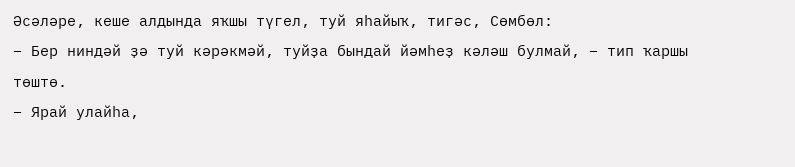Әсәләре, кеше алдында яҡшы түгел, туй яһайыҡ, тигәс, Сөмбөл:
– Бер ниндәй ҙә туй кәрәкмәй, туйҙа бындай йәмһеҙ кәләш булмай, – тип ҡаршы төштө.
– Ярай улайһа,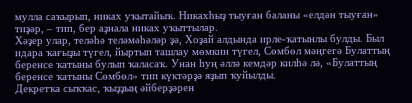мулла саҡырып, никах уҡытайыҡ. Никахһыҙ тыуған баланы «елдән тыуған» тиҙәр, – тип, бер аҙнала никах уҡыттылар.
Хәҙер улар, теләһә теләмәһәләр ҙә, Хоҙай алдында ирле-ҡатынлы булды. Был идара ҡағыҙы түгел, йыртып ташлау мөмкин түгел, Сөмбөл мәңгегә Булаттың беренсе ҡатыны булып ҡаласаҡ. Унан һуң әллә кемдәр килһә лә, «Булаттың беренсе ҡатыны Сөмбөл» тип күктәрҙә яҙып ҡуйылды.
Декретҡа сыҡҡас, ҡыҙҙың әйберҙәрен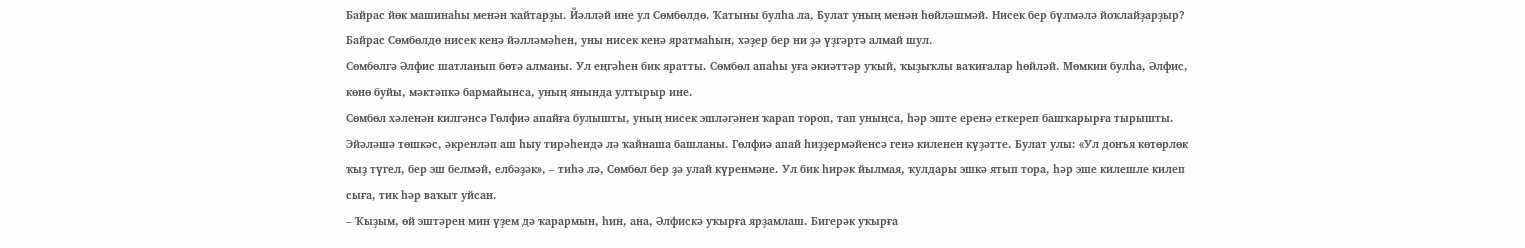Байрас йөк машинаһы менән ҡайтарҙы. Йәлләй ине ул Сөмбөлдө. Ҡатыны булһа ла, Булат уның менән һөйләшмәй. Нисек бер бүлмәлә йоҡлайҙарҙыр? Байрас Сөмбөлдө нисек кенә йәлләмәһен, уны нисек кенә яратмаһын, хәҙер бер ни ҙә үҙгәртә алмай шул.
Сөмбөлгә Әлфис шатланып бөтә алманы. Ул еңгәһен бик яратты. Сөмбөл апаһы уға әкиәттәр уҡый, ҡыҙыҡлы ваҡиғалар һөйләй. Мөмкин булһа, Әлфис, көнө буйы, мәктәпкә бармайынса, уның янында ултырыр ине.
Сөмбөл хәленән килгәнсә Гөлфиә апайға булышты, уның нисек эшләгәнен ҡарап тороп, тап уныңса, һәр эште еренә еткереп башҡарырға тырышты. Эйәләшә төшкәс, әкренләп аш һыу тирәһендә лә ҡайнаша башланы. Гөлфиә апай һиҙҙермәйенсә генә киленен күҙәтте. Булат улы: «Ул донъя көтөрлөк ҡыҙ түгел, бер эш белмәй, елбәҙәк», – тиһә лә, Сөмбөл бер ҙә улай күренмәне. Ул бик һирәк йылмая, ҡулдары эшкә ятып тора, һәр эше килешле килеп сыға, тик һәр ваҡыт уйсан.
– Ҡыҙым, өй эштәрен мин үҙем дә ҡарармын, һин, ана, Әлфискә уҡырға ярҙамлаш. Бигерәк уҡырға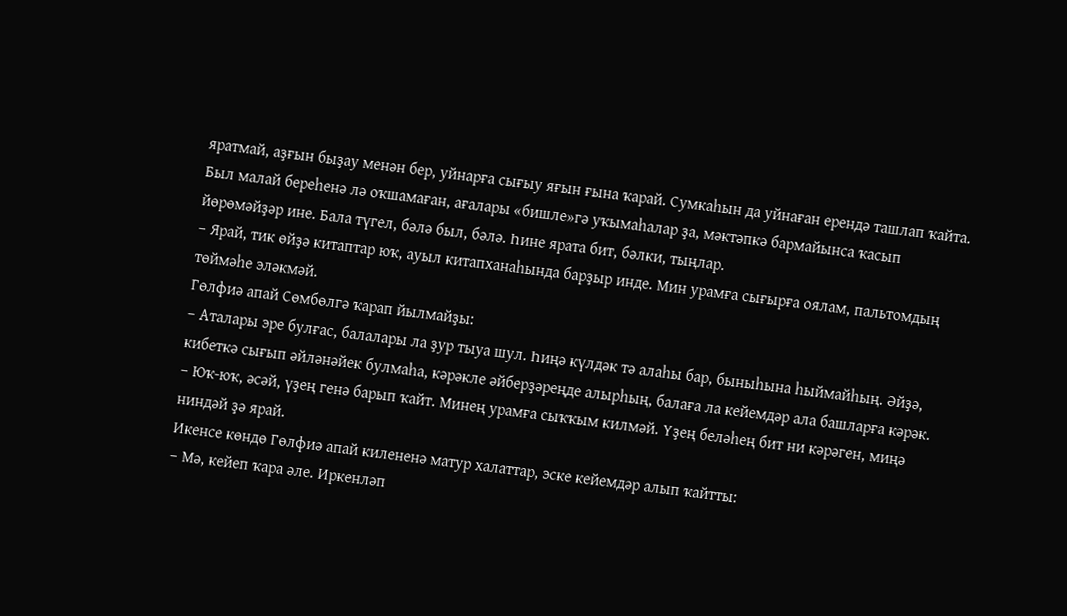яратмай, аҙғын быҙау менән бер, уйнарға сығыу яғын ғына ҡарай. Сумкаһын да уйнаған ерендә ташлап ҡайта. Был малай береһенә лә оҡшамаған, ағалары «бишле»гә уҡымаһалар ҙа, мәктәпкә бармайынса ҡасып йөрөмәйҙәр ине. Бала түгел, бәлә был, бәлә. Һине ярата бит, бәлки, тыңлар.
– Ярай, тик өйҙә китаптар юҡ, ауыл китапханаһында барҙыр инде. Мин урамға сығырға оялам, пальтомдың төймәһе эләкмәй.
Гөлфиә апай Сөмбөлгә ҡарап йылмайҙы:
– Аталары эре булғас, балалары ла ҙур тыуа шул. Һиңә күлдәк тә алаһы бар, быныһына һыймайһың. Әйҙә, кибеткә сығып әйләнәйек булмаһа, кәрәкле әйберҙәреңде алырһың, балаға ла кейемдәр ала башларға кәрәк.
– Юҡ-юҡ, әсәй, үҙең генә барып ҡайт. Минең урамға сыҡҡым килмәй. Үҙең беләһең бит ни кәрәген, миңә ниндәй ҙә ярай.
Икенсе көндө Гөлфиә апай килененә матур халаттар, эске кейемдәр алып ҡайтты:
– Мә, кейеп ҡара әле. Иркенләп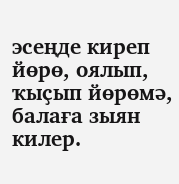эсеңде киреп йөрө, оялып, ҡыҫып йөрөмә, балаға зыян килер.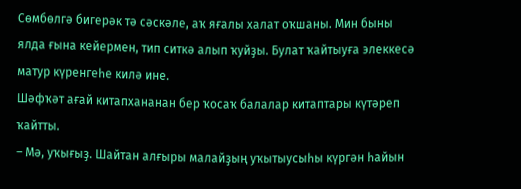Сөмбөлгә бигерәк тә сәскәле, аҡ яғалы халат оҡшаны. Мин быны ялда ғына кейермен, тип ситкә алып ҡуйҙы. Булат ҡайтыуға элеккесә матур күренгеһе килә ине.
Шәфҡәт ағай китапхананан бер ҡосаҡ балалар китаптары күтәреп ҡайтты.
– Мә, уҡығыҙ. Шайтан алғыры малайҙың уҡытыусыһы күргән һайын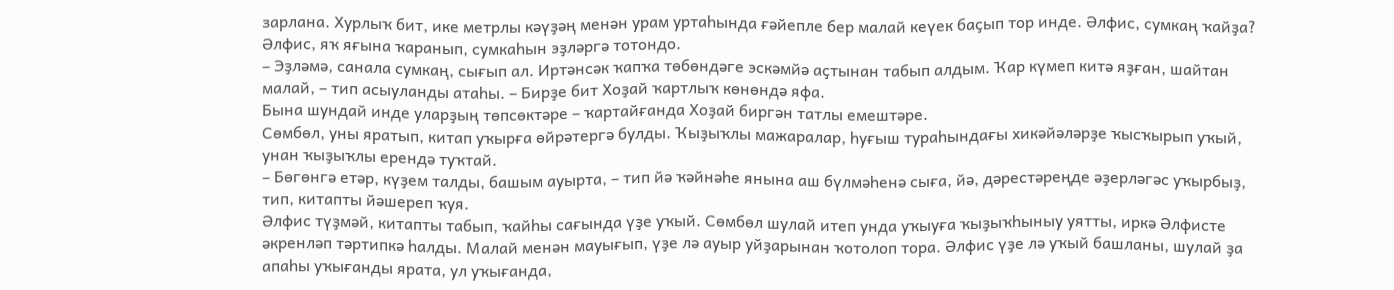зарлана. Хурлыҡ бит, ике метрлы кәүҙәң менән урам уртаһында ғәйепле бер малай кеүек баҫып тор инде. Әлфис, сумкаң ҡайҙа?
Әлфис, яҡ яғына ҡаранып, сумкаһын эҙләргә тотондо.
– Эҙләмә, санала сумкаң, сығып ал. Иртәнсәк ҡапҡа төбөндәге эскәмйә аҫтынан табып алдым. Ҡар күмеп китә яҙған, шайтан малай, – тип асыуланды атаһы. – Бирҙе бит Хоҙай ҡартлыҡ көнөндә яфа.
Бына шундай инде уларҙың төпсөктәре – ҡартайғанда Хоҙай биргән татлы емештәре.
Сөмбөл, уны яратып, китап уҡырға өйрәтергә булды. Ҡыҙыҡлы мажаралар, һуғыш тураһындағы хикәйәләрҙе ҡысҡырып уҡый, унан ҡыҙыҡлы ерендә туҡтай.
– Бөгөнгә етәр, күҙем талды, башым ауырта, – тип йә ҡәйнәһе янына аш бүлмәһенә сыға, йә, дәрестәреңде әҙерләгәс уҡырбыҙ, тип, китапты йәшереп ҡуя.
Әлфис түҙмәй, китапты табып, ҡайһы сағында үҙе уҡый. Сөмбөл шулай итеп унда уҡыуға ҡыҙыҡһыныу уятты, иркә Әлфисте әкренләп тәртипкә һалды. Малай менән мауығып, үҙе лә ауыр уйҙарынан ҡотолоп тора. Әлфис үҙе лә уҡый башланы, шулай ҙа апаһы уҡығанды ярата, ул уҡығанда,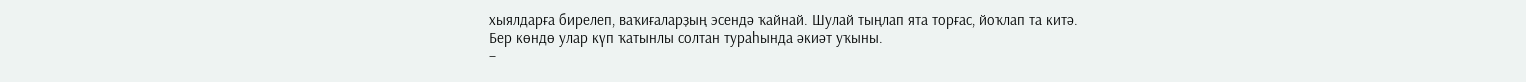хыялдарға бирелеп, ваҡиғаларҙың эсендә ҡайнай. Шулай тыңлап ята торғас, йоҡлап та китә.
Бер көндө улар күп ҡатынлы солтан тураһында әкиәт уҡыны.
–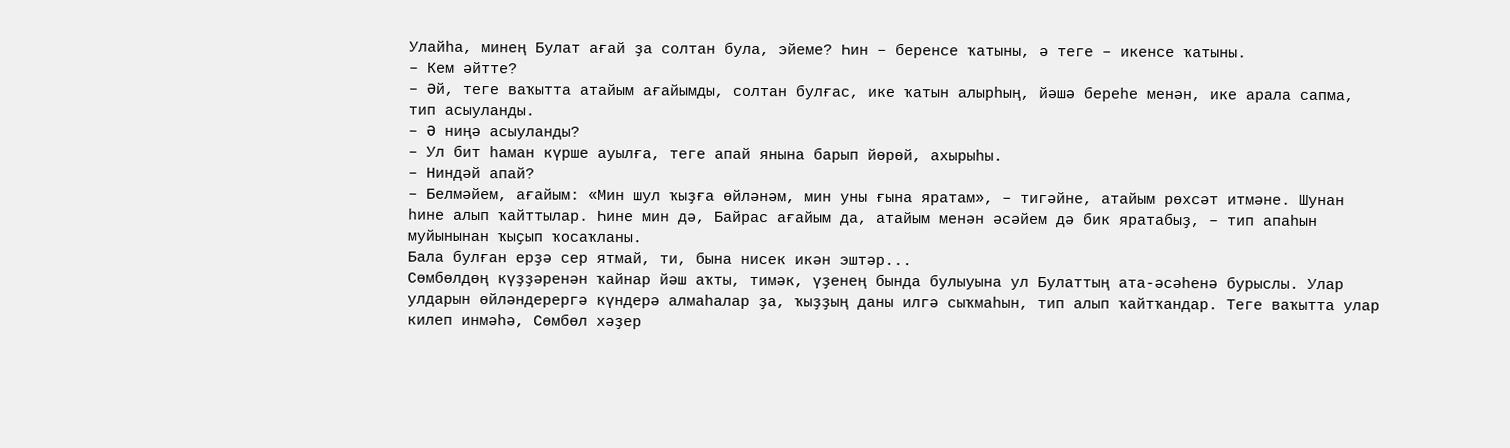Улайһа, минең Булат ағай ҙа солтан була, эйеме? Һин – беренсе ҡатыны, ә теге – икенсе ҡатыны.
– Кем әйтте?
– Әй, теге ваҡытта атайым ағайымды, солтан булғас, ике ҡатын алырһың, йәшә береһе менән, ике арала сапма, тип асыуланды.
– Ә ниңә асыуланды?
– Ул бит һаман күрше ауылға, теге апай янына барып йөрөй, ахырыһы.
– Ниндәй апай?
– Белмәйем, ағайым: «Мин шул ҡыҙға өйләнәм, мин уны ғына яратам», – тигәйне, атайым рөхсәт итмәне. Шунан һине алып ҡайттылар. Һине мин дә, Байрас ағайым да, атайым менән әсәйем дә бик яратабыҙ, – тип апаһын муйынынан ҡыҫып ҡосаҡланы.
Бала булған ерҙә сер ятмай, ти, бына нисек икән эштәр...
Сөмбөлдөң күҙҙәренән ҡайнар йәш аҡты, тимәк, үҙенең бында булыуына ул Булаттың ата-әсәһенә бурыслы. Улар улдарын өйләндерергә күндерә алмаһалар ҙа, ҡыҙҙың даны илгә сыҡмаһын, тип алып ҡайтҡандар. Теге ваҡытта улар килеп инмәһә, Сөмбөл хәҙер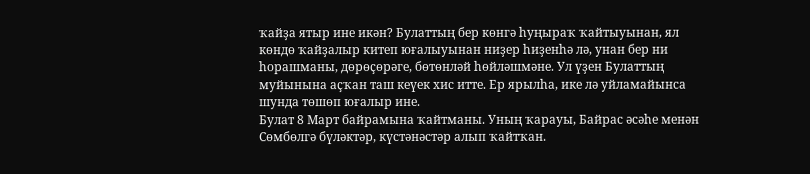ҡайҙа ятыр ине икән? Булаттың бер көнгә һуңыраҡ ҡайтыуынан, ял көндө ҡайҙалыр китеп юғалыуынан ниҙер һиҙенһә лә, унан бер ни һорашманы, дөрөҫөрәге, бөтөнләй һөйләшмәне. Ул үҙен Булаттың муйынына аҫҡан таш кеүек хис итте. Ер ярылһа, ике лә уйламайынса шунда төшөп юғалыр ине.
Булат 8 Март байрамына ҡайтманы. Уның ҡарауы, Байрас әсәһе менән Сөмбөлгә бүләктәр, күстәнәстәр алып ҡайтҡан.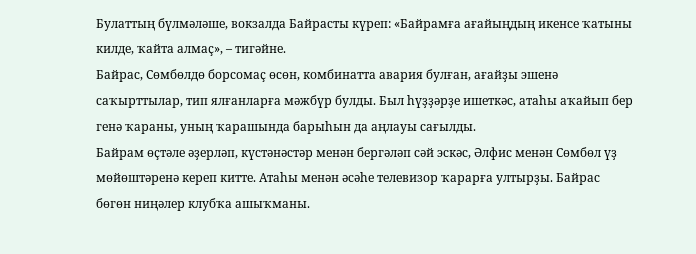Булаттың бүлмәләше, вокзалда Байрасты күреп: «Байрамға ағайыңдың икенсе ҡатыны килде, ҡайта алмаҫ», – тигәйне.
Байрас, Сөмбөлдө борсомаҫ өсөн, комбинатта авария булған, ағайҙы эшенә саҡырттылар, тип ялғанларға мәжбүр булды. Был һүҙҙәрҙе ишеткәс, атаһы аҡайып бер генә ҡараны, уның ҡарашында барыһын да аңлауы сағылды.
Байрам өҫтәле әҙерләп, күстәнәстәр менән бергәләп сәй эскәс, Әлфис менән Сөмбөл үҙ мөйөштәренә кереп китте. Атаһы менән әсәһе телевизор ҡарарға ултырҙы. Байрас бөгөн ниңәлер клубҡа ашыҡманы.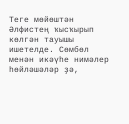Теге мөйөштән Әлфистең ҡысҡырып көлгән тауышы ишетелде. Сөмбөл менән икәүһе нимәлер һөйләшәләр ҙә,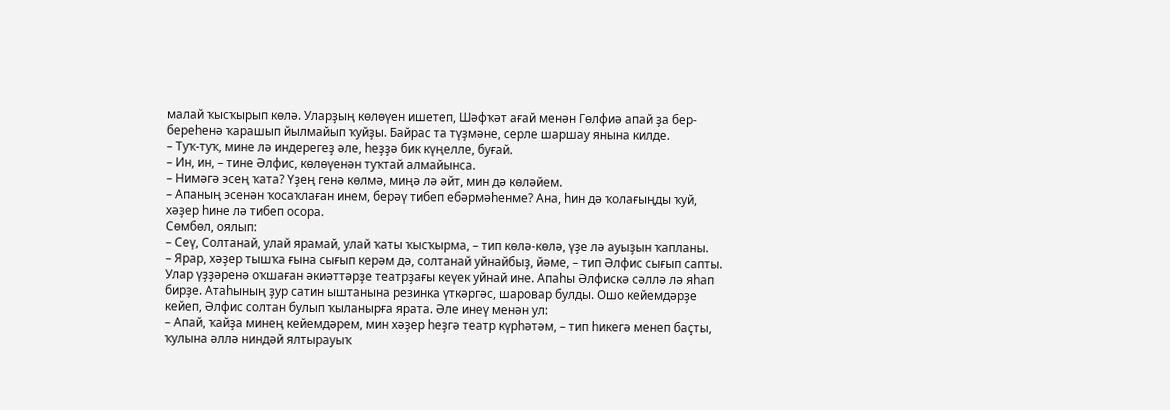малай ҡысҡырып көлә. Уларҙың көлөүен ишетеп, Шәфҡәт ағай менән Гөлфиә апай ҙа бер-береһенә ҡарашып йылмайып ҡуйҙы. Байрас та түҙмәне, серле шаршау янына килде.
– Туҡ-туҡ, мине лә индерегеҙ әле, һеҙҙә бик күңелле, буғай.
– Ин, ин, – тине Әлфис, көлөүенән туҡтай алмайынса.
– Нимәгә эсең ҡата? Үҙең генә көлмә, миңә лә әйт, мин дә көләйем.
– Апаның эсенән ҡосаҡлаған инем, берәү тибеп ебәрмәһенме? Ана, һин дә ҡолағыңды ҡуй, хәҙер һине лә тибеп осора.
Сөмбөл, оялып:
– Сеү, Солтанай, улай ярамай, улай ҡаты ҡысҡырма, – тип көлә-көлә, үҙе лә ауыҙын ҡапланы.
– Ярар, хәҙер тышҡа ғына сығып керәм дә, солтанай уйнайбыҙ, йәме, – тип Әлфис сығып сапты.
Улар үҙҙәренә оҡшаған әкиәттәрҙе театрҙағы кеүек уйнай ине. Апаһы Әлфискә сәллә лә яһап бирҙе. Атаһының ҙур сатин ыштанына резинка үткәргәс, шаровар булды. Ошо кейемдәрҙе кейеп, Әлфис солтан булып ҡыланырға ярата. Әле инеү менән ул:
– Апай, ҡайҙа минең кейемдәрем, мин хәҙер һеҙгә театр күрһәтәм, – тип һикегә менеп баҫты, ҡулына әллә ниндәй ялтырауыҡ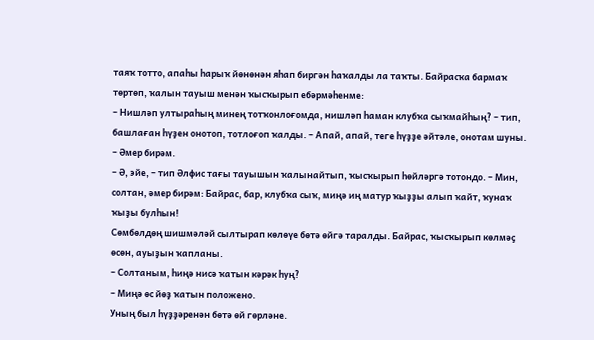таяҡ тотто, апаһы һарыҡ йөнөнән яһап биргән һаҡалды ла таҡты. Байрасҡа бармаҡ төртөп, ҡалын тауыш менән ҡысҡырып ебәрмәһенме:
– Нишләп ултыраһың минең тотҡонлоғомда, нишләп һаман клубҡа сыҡмайһың? – тип, башлаған һүҙен онотоп, тотлоғоп ҡалды. – Апай, апай, теге һүҙҙе әйтәле, онотам шуны.
– Әмер бирәм.
– Ә, эйе, – тип Әлфис тағы тауышын ҡалынайтып, ҡысҡырып һөйләргә тотондо. – Мин, солтан, әмер бирәм: Байрас, бар, клубҡа сыҡ, миңә иң матур ҡыҙҙы алып ҡайт, ҡунаҡ ҡыҙы булһын!
Сөмбөлдөң шишмәләй сылтырап көлөүе бөтә өйгә таралды. Байрас, ҡысҡырып көлмәҫ өсөн, ауыҙын ҡапланы.
– Солтаным, һиңә нисә ҡатын кәрәк һуң?
– Миңә өс йөҙ ҡатын положено.
Уның был һүҙҙәренән бөтә өй гөрләне.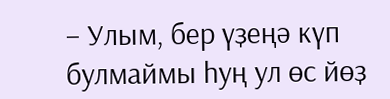– Улым, бер үҙеңә күп булмаймы һуң ул өс йөҙ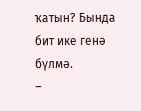ҡатын? Бында бит ике генә бүлмә.
–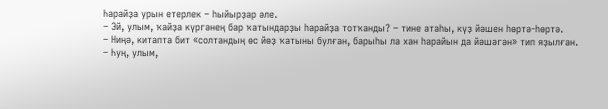Һарайҙа урын етерлек – һыйырҙар әле.
– Эй, улым, ҡайҙа күргәнең бар ҡатындарҙы һарайҙа тотҡанды? – тине атаһы, күҙ йәшен һөртә-һөртә.
– Ниңә, китапта бит «солтандың өс йөҙ ҡатыны булған, барыһы ла хан һарайын да йәшәгән» тип яҙылған.
– Һуң, улым,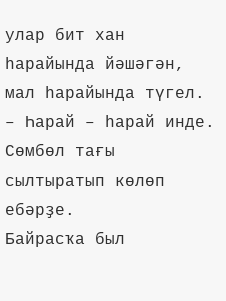улар бит хан һарайында йәшәгән, мал һарайында түгел.
– Һарай – һарай инде.
Сөмбөл тағы сылтыратып көлөп ебәрҙе.
Байрасҡа был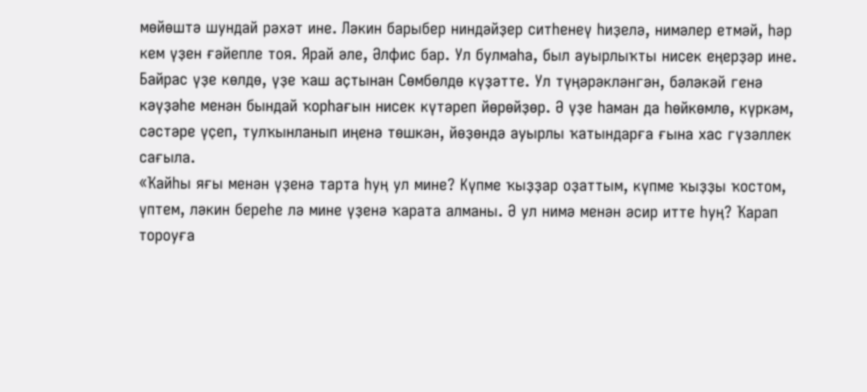мөйөштә шундай рәхәт ине. Ләкин барыбер ниндәйҙер ситһенеү һиҙелә, нимәлер етмәй, һәр кем үҙен ғәйепле тоя. Ярай әле, Әлфис бар. Ул булмаһа, был ауырлыҡты нисек еңерҙәр ине. Байрас үҙе көлдө, үҙе ҡаш аҫтынан Сөмбөлдө күҙәтте. Ул түңәрәкләнгән, бәләкәй генә кәүҙәһе менән бындай ҡорһағын нисек күтәреп йөрөйҙөр. Ә үҙе һаман да һөйкөмлө, күркәм, сәстәре үҫеп, тулҡынланып иңенә төшкән, йөҙөндә ауырлы ҡатындарға ғына хас гүзәллек сағыла.
«Ҡайһы яғы менән үҙенә тарта һуң ул мине? Күпме ҡыҙҙар оҙаттым, күпме ҡыҙҙы ҡостом, үптем, ләкин береһе лә мине үҙенә ҡарата алманы. Ә ул нимә менән әсир итте һуң? Ҡарап тороуға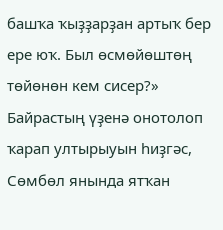башҡа ҡыҙҙарҙан артыҡ бер ере юҡ. Был өсмөйөштөң төйөнөн кем сисер?»
Байрастың үҙенә онотолоп ҡарап ултырыуын һиҙгәс, Сөмбөл янында ятҡан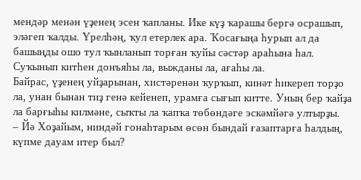мендәр менән үҙенең эсен ҡапланы. Ике күҙ ҡарашы бергә осрашып, эләгеп ҡалды. Үрелһәң, ҡул етерлек ара. Ҡосағыңа һурып ал да башыңды ошо тул ҡынланып торған ҡуйы сәстәр араһына һал. Суҡынып китһен донъяһы ла, выжданы ла, ағаһы ла.
Байрас, үҙенең уйҙарынан, хистәренән ҡурҡып, кинәт һикереп торҙо ла, унан бынан тиҙ генә кейенеп, урамға сығып китте. Уның бер ҡайҙа ла барғыһы килмәне, сыҡты ла ҡапҡа төбөндәге эскәмйәгә ултырҙы.
– Йә Хоҙайым, ниндәй гонаһтарым өсөн бындай ғазаптарға һалдың, күпме дауам итер был?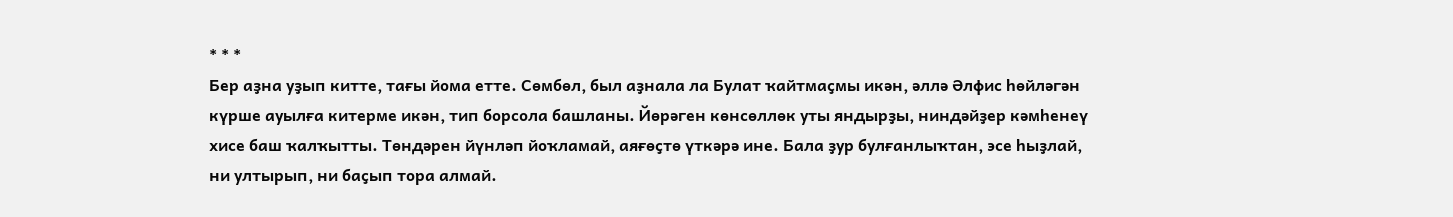* * *
Бер аҙна уҙып китте, тағы йома етте. Сөмбөл, был аҙнала ла Булат ҡайтмаҫмы икән, әллә Әлфис һөйләгән күрше ауылға китерме икән, тип борсола башланы. Йөрәген көнсөллөк уты яндырҙы, ниндәйҙер кәмһенеү хисе баш ҡалҡытты. Төндәрен йүнләп йоҡламай, аяғөҫтө үткәрә ине. Бала ҙур булғанлыҡтан, эсе һыҙлай, ни ултырып, ни баҫып тора алмай.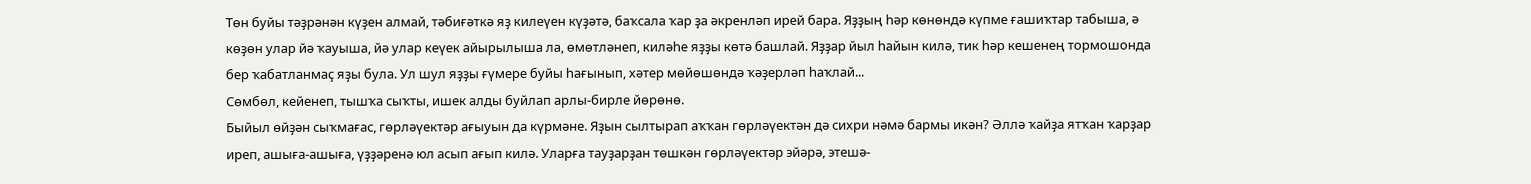Төн буйы тәҙрәнән күҙен алмай, тәбиғәткә яҙ килеүен күҙәтә, баҡсала ҡар ҙа әкренләп ирей бара. Яҙҙың һәр көнөндә күпме ғашиҡтар табыша, ә көҙөн улар йә ҡауыша, йә улар кеүек айырылыша ла, өмөтләнеп, киләһе яҙҙы көтә башлай. Яҙҙар йыл һайын килә, тик һәр кешенең тормошонда бер ҡабатланмаҫ яҙы була. Ул шул яҙҙы ғүмере буйы һағынып, хәтер мөйөшөндә ҡәҙерләп һаҡлай...
Сөмбөл, кейенеп, тышҡа сыҡты, ишек алды буйлап арлы-бирле йөрөнө.
Быйыл өйҙән сыҡмағас, гөрләүектәр ағыуын да күрмәне. Яҙын сылтырап аҡҡан гөрләүектән дә сихри нәмә бармы икән? Әллә ҡайҙа ятҡан ҡарҙар иреп, ашыға-ашыға, үҙҙәренә юл асып ағып килә. Уларға тауҙарҙан төшкән гөрләүектәр эйәрә, этешә-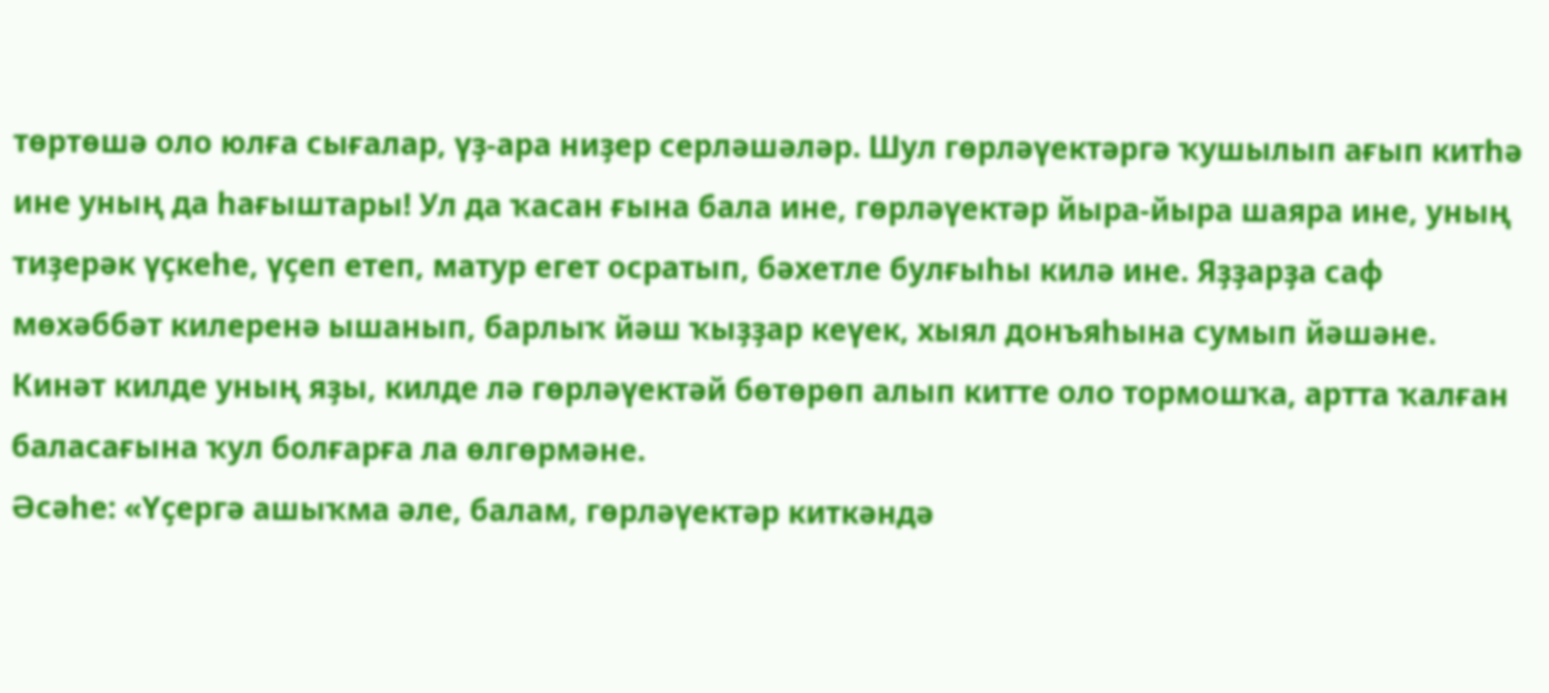төртөшә оло юлға сығалар, үҙ-ара ниҙер серләшәләр. Шул гөрләүектәргә ҡушылып ағып китһә ине уның да һағыштары! Ул да ҡасан ғына бала ине, гөрләүектәр йыра-йыра шаяра ине, уның тиҙерәк үҫкеһе, үҫеп етеп, матур егет осратып, бәхетле булғыһы килә ине. Яҙҙарҙа саф мөхәббәт килеренә ышанып, барлыҡ йәш ҡыҙҙар кеүек, хыял донъяһына сумып йәшәне. Кинәт килде уның яҙы, килде лә гөрләүектәй бөтөрөп алып китте оло тормошҡа, артта ҡалған баласағына ҡул болғарға ла өлгөрмәне.
Әсәһе: «Үҫергә ашыҡма әле, балам, гөрләүектәр киткәндә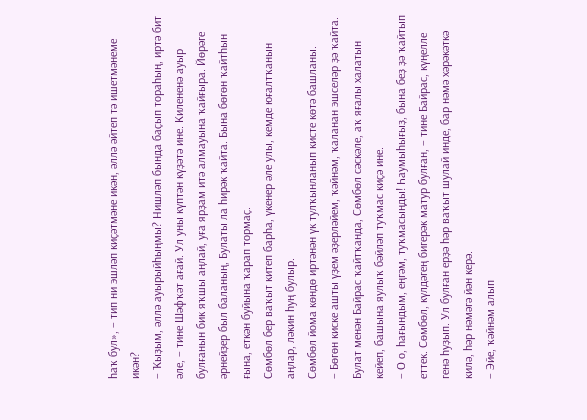һаҡ бул», – тип ни эшләп киҫәтмәне икән, әллә әйтеп тә ишетмәнеме икән?
– Ҡыҙым, әллә ауырыйһыңмы? Нишләп бында баҫып тораһың, иртә бит әле, – тине Шәфҡәт ағай. Ул уны күптән күҙәтә ине. Килененә ауыр булғанын бик яҡшы аңлай, уға ярҙам итә алмауына ҡайғыра. Йөрәге әрнейҙер был баланың, Булаты ла һирәк ҡайта. Бына бөгөн ҡайтһын ғына, еткән буйына ҡарап тормаҫ.
Сөмбөл бер ваҡыт китеп барһа, үкенер әле улы, кемде юғалтҡанын аңлар, ләкин һуң булыр.
Сөмбөл йома көндө иртәнән үк тулҡынланып кисте көтә башланы.
– Бөгөн киске ашты үҙем әҙерләйем, ҡәйнәм, ҡаланан эшселәр ҙә ҡайта.
Булат менән Байрас ҡайтҡанда, Сөмбөл сәскәле, аҡ яғалы халатын кейеп, башына яулыҡ бәйләп туҡмас киҫә ине.
– О о, һағындым, еңгәм, туҡмасыңды! Һаумыһығыҙ, бына беҙ ҙә ҡайтып еттек. Сөмбөл, күлдәгең бигерәк матур булған, – тине Байрас, күңелле генә һуҙып. Ул булған ерҙә һәр ваҡыт шулай инде, бар нәмә хәрәкәткә килә, һәр нәмәгә йән керә.
– Эйе, ҡәйнәм алып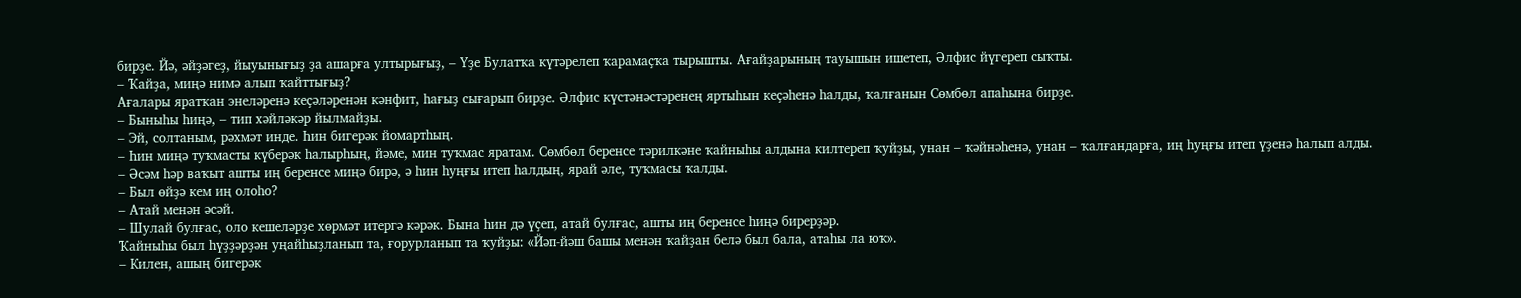бирҙе. Йә, әйҙәгеҙ, йыуынығыҙ ҙа ашарға ултырығыҙ, – Үҙе Булатҡа күтәрелеп ҡарамаҫҡа тырышты. Ағайҙарының тауышын ишетеп, Әлфис йүгереп сыҡты.
– Ҡайҙа, миңә нимә алып ҡайттығыҙ?
Ағалары яратҡан энеләренә кеҫәләренән кәнфит, һағыҙ сығарып бирҙе. Әлфис күстәнәстәренең яртыһын кеҫәһенә һалды, ҡалғанын Сөмбөл апаһына бирҙе.
– Быныһы һиңә, – тип хәйләкәр йылмайҙы.
– Эй, солтаным, рәхмәт инде. Һин бигерәк йомартһың.
– Һин миңә туҡмасты күберәк һалырһың, йәме, мин туҡмас яратам. Сөмбөл беренсе тәрилкәне ҡайныһы алдына килтереп ҡуйҙы, унан – ҡәйнәһенә, унан – ҡалғандарға, иң һуңғы итеп үҙенә һалып алды.
– Әсәм һәр ваҡыт ашты иң беренсе миңә бирә, ә һин һуңғы итеп һалдың, ярай әле, туҡмасы ҡалды.
– Был өйҙә кем иң олоһо?
– Атай менән әсәй.
– Шулай булғас, оло кешеләрҙе хөрмәт итергә кәрәк. Бына һин дә үҫеп, атай булғас, ашты иң беренсе һиңә бирерҙәр.
Ҡайныһы был һүҙҙәрҙән уңайһыҙланып та, ғорурланып та ҡуйҙы: «Йәп-йәш башы менән ҡайҙан белә был бала, атаһы ла юҡ».
– Килен, ашың бигерәк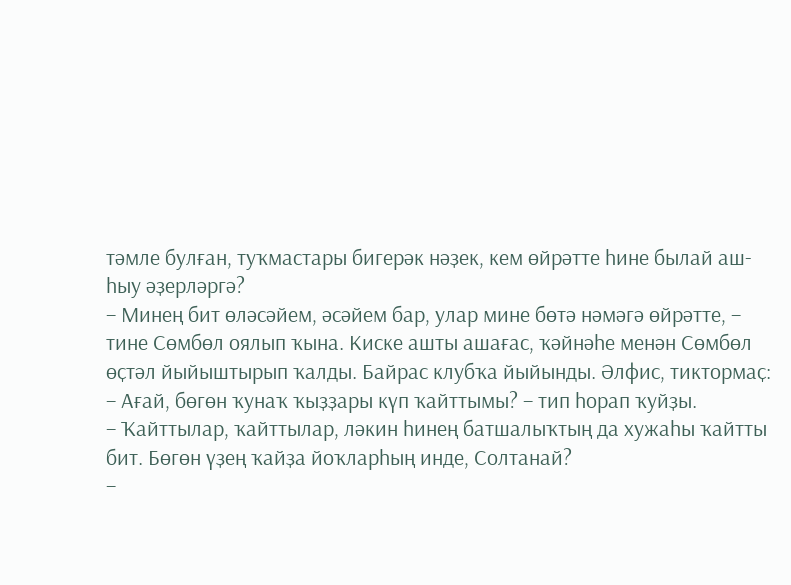тәмле булған, туҡмастары бигерәк нәҙек, кем өйрәтте һине былай аш-һыу әҙерләргә?
– Минең бит өләсәйем, әсәйем бар, улар мине бөтә нәмәгә өйрәтте, – тине Сөмбөл оялып ҡына. Киске ашты ашағас, ҡәйнәһе менән Сөмбөл өҫтәл йыйыштырып ҡалды. Байрас клубҡа йыйынды. Әлфис, тиктормаҫ:
– Ағай, бөгөн ҡунаҡ ҡыҙҙары күп ҡайттымы? – тип һорап ҡуйҙы.
– Ҡайттылар, ҡайттылар, ләкин һинең батшалыҡтың да хужаһы ҡайтты бит. Бөгөн үҙең ҡайҙа йоҡларһың инде, Солтанай?
–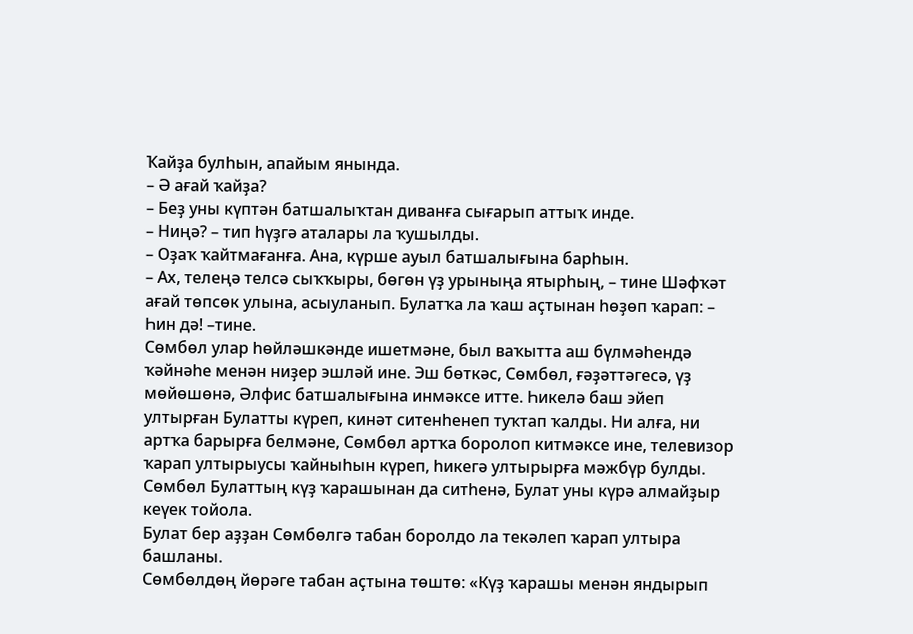Ҡайҙа булһын, апайым янында.
– Ә ағай ҡайҙа?
– Беҙ уны күптән батшалыҡтан диванға сығарып аттыҡ инде.
– Ниңә? – тип һүҙгә аталары ла ҡушылды.
– Оҙаҡ ҡайтмағанға. Ана, күрше ауыл батшалығына барһын.
– Ах, телеңә телсә сыҡҡыры, бөгөн үҙ урыныңа ятырһың, – тине Шәфҡәт ағай төпсөк улына, асыуланып. Булатҡа ла ҡаш аҫтынан һөҙөп ҡарап: – Һин дә! –тине.
Сөмбөл улар һөйләшкәнде ишетмәне, был ваҡытта аш бүлмәһендә ҡәйнәһе менән ниҙер эшләй ине. Эш бөткәс, Сөмбөл, ғәҙәттәгесә, үҙ мөйөшөнә, Әлфис батшалығына инмәксе итте. Һикелә баш эйеп ултырған Булатты күреп, кинәт ситенһенеп туҡтап ҡалды. Ни алға, ни артҡа барырға белмәне, Сөмбөл артҡа боролоп китмәксе ине, телевизор ҡарап ултырыусы ҡайныһын күреп, һикегә ултырырға мәжбүр булды. Сөмбөл Булаттың күҙ ҡарашынан да ситһенә, Булат уны күрә алмайҙыр кеүек тойола.
Булат бер аҙҙан Сөмбөлгә табан боролдо ла текәлеп ҡарап ултыра башланы.
Сөмбөлдөң йөрәге табан аҫтына төштө: «Күҙ ҡарашы менән яндырып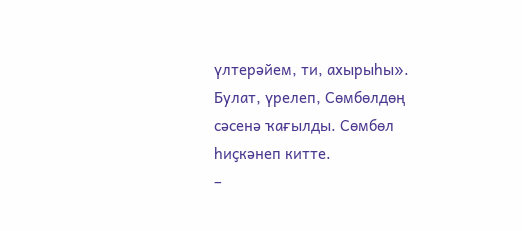үлтерәйем, ти, ахырыһы». Булат, үрелеп, Сөмбөлдөң сәсенә ҡағылды. Сөмбөл һиҫкәнеп китте.
–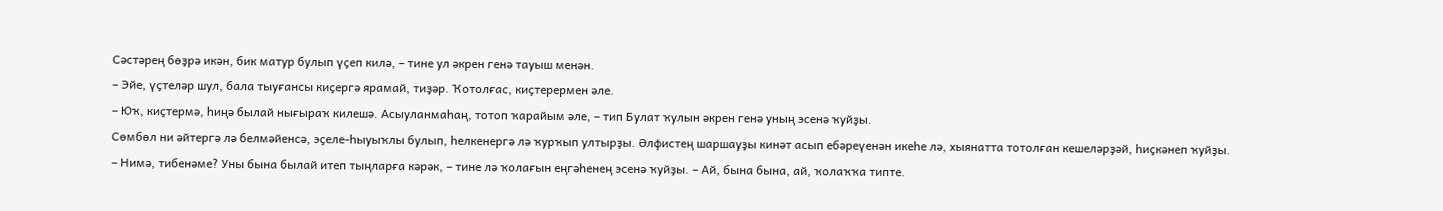Сәстәрең бөҙрә икән, бик матур булып үҫеп килә, – тине ул әкрен генә тауыш менән.
– Эйе, үҫтеләр шул, бала тыуғансы киҫергә ярамай, тиҙәр. Ҡотолғас, киҫтерермен әле.
– Юҡ, киҫтермә, һиңә былай нығыраҡ килешә. Асыуланмаһаң, тотоп ҡарайым әле, – тип Булат ҡулын әкрен генә уның эсенә ҡуйҙы.
Сөмбөл ни әйтергә лә белмәйенсә, эҫеле-һыуыҡлы булып, һелкенергә лә ҡурҡып ултырҙы. Әлфистең шаршауҙы кинәт асып ебәреүенән икеһе лә, хыянатта тотолған кешеләрҙәй, һиҫкәнеп ҡуйҙы.
– Нимә, тибенәме? Уны бына былай итеп тыңларға кәрәк, – тине лә ҡолағын еңгәһенең эсенә ҡуйҙы. – Ай, бына бына, ай, ҡолаҡҡа типте.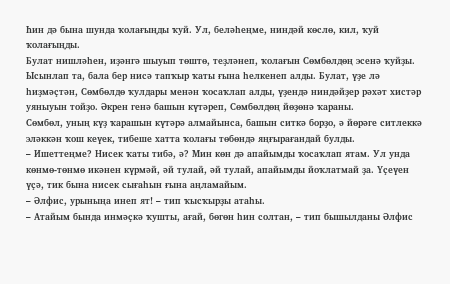Һин дә бына шунда ҡолағыңды ҡуй. Ул, беләһеңме, ниндәй көслө, кил, ҡуй ҡолағыңды.
Булат нишләһен, иҙәнгә шыуып төштө, теҙләнеп, ҡолағын Сөмбөлдөң эсенә ҡуйҙы. Ысынлап та, бала бер нисә тапҡыр ҡаты ғына һелкенеп алды. Булат, үҙе лә һиҙмәҫтән, Сөмбөлдө ҡулдары менән ҡосаҡлап алды, үҙендә ниндәйҙер рәхәт хистәр уяныуын тойҙо. Әкрен генә башын күтәреп, Сөмбөлдөң йөҙөнә ҡараны.
Сөмбөл, уның күҙ ҡарашын күтәрә алмайынса, башын ситкә борҙо, ә йөрәге ситлеккә эләккән ҡош кеүек, тибеше хатта ҡолағы төбөндә яңғырағандай булды.
– Ишеттеңме? Нисек ҡаты тибә, ә? Мин көн дә апайымды ҡосаҡлап ятам. Ул унда көнмө-төнмө икәнен күрмәй, әй тулай, әй тулай, апайымды йоҡлатмай ҙа. Үҫеүен үҫә, тик бына нисек сығаһын ғына аңламайым.
– Әлфис, урыныңа инеп ят! – тип ҡысҡырҙы атаһы.
– Атайым бында инмәҫкә ҡушты, ағай, бөгөн һин солтан, – тип бышылданы Әлфис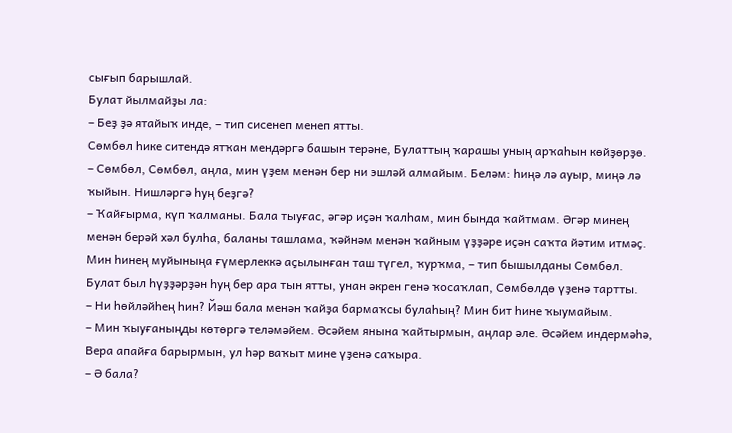сығып барышлай.
Булат йылмайҙы ла:
– Беҙ ҙә ятайыҡ инде, – тип сисенеп менеп ятты.
Сөмбөл һике ситендә ятҡан мендәргә башын терәне, Булаттың ҡарашы уның арҡаһын көйҙөрҙө.
– Сөмбөл, Сөмбөл, аңла, мин үҙем менән бер ни эшләй алмайым. Беләм: һиңә лә ауыр, миңә лә ҡыйын. Нишләргә һуң беҙгә?
– Ҡайғырма, күп ҡалманы. Бала тыуғас, әгәр иҫән ҡалһам, мин бында ҡайтмам. Әгәр минең менән берәй хәл булһа, баланы ташлама, ҡәйнәм менән ҡайным үҙҙәре иҫән саҡта йәтим итмәҫ. Мин һинең муйыныңа ғүмерлеккә аҫылынған таш түгел, ҡурҡма, – тип бышылданы Сөмбөл.
Булат был һүҙҙәрҙән һуң бер ара тын ятты, унан әкрен генә ҡосаҡлап, Сөмбөлдө үҙенә тартты.
– Ни һөйләйһең һин? Йәш бала менән ҡайҙа бармаҡсы булаһың? Мин бит һине ҡыумайым.
– Мин ҡыуғаныңды көтөргә теләмәйем. Әсәйем янына ҡайтырмын, аңлар әле. Әсәйем индермәһә, Вера апайға барырмын, ул һәр ваҡыт мине үҙенә саҡыра.
– Ә бала?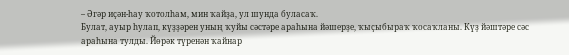– Әгәр иҫән-һау ҡотолһам, мин ҡайҙа, ул шунда буласаҡ.
Булат, ауыр һулап, күҙҙәрен уның ҡуйы сәстәре араһына йәшерҙе, ҡыҫыбыраҡ ҡосаҡланы. Күҙ йәштәре сәс араһына тулды. Йөрәк түренән ҡайнар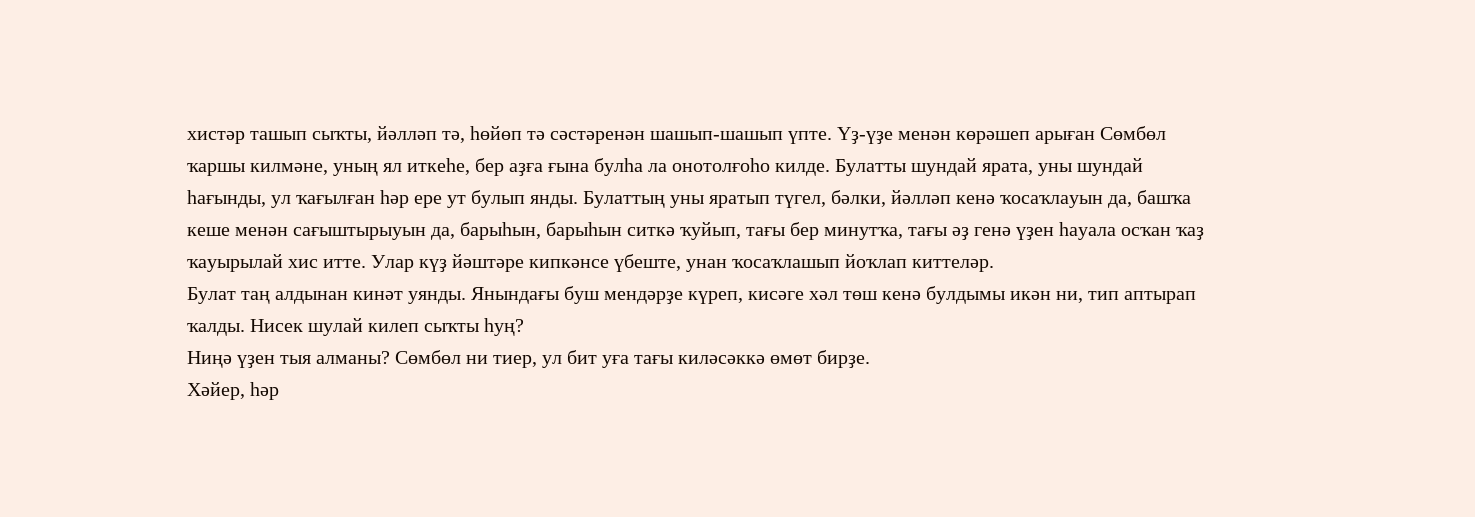хистәр ташып сыҡты, йәлләп тә, һөйөп тә сәстәренән шашып-шашып үпте. Үҙ-үҙе менән көрәшеп арыған Сөмбөл ҡаршы килмәне, уның ял иткеһе, бер аҙға ғына булһа ла онотолғоһо килде. Булатты шундай ярата, уны шундай һағынды, ул ҡағылған һәр ере ут булып янды. Булаттың уны яратып түгел, бәлки, йәлләп кенә ҡосаҡлауын да, башҡа кеше менән сағыштырыуын да, барыһын, барыһын ситкә ҡуйып, тағы бер минутҡа, тағы әҙ генә үҙен һауала осҡан ҡаҙ ҡауырылай хис итте. Улар күҙ йәштәре кипкәнсе үбеште, унан ҡосаҡлашып йоҡлап киттеләр.
Булат таң алдынан кинәт уянды. Янындағы буш мендәрҙе күреп, кисәге хәл төш кенә булдымы икән ни, тип аптырап ҡалды. Нисек шулай килеп сыҡты һуң?
Ниңә үҙен тыя алманы? Сөмбөл ни тиер, ул бит уға тағы киләсәккә өмөт бирҙе.
Хәйер, һәр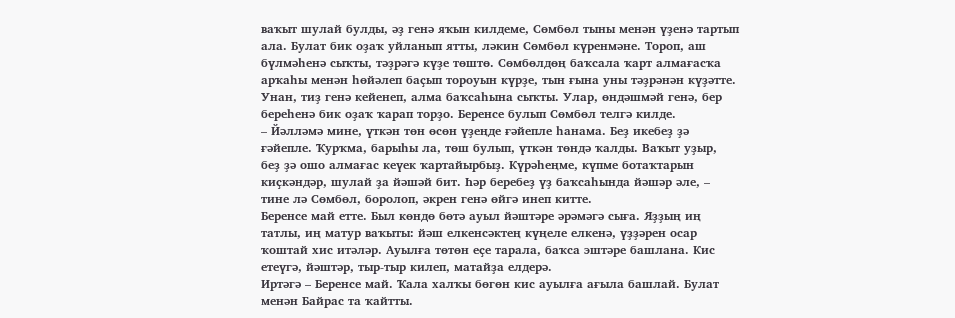ваҡыт шулай булды, әҙ генә яҡын килдеме, Сөмбөл тыны менән үҙенә тартып ала. Булат бик оҙаҡ уйланып ятты, ләкин Сөмбөл күренмәне. Тороп, аш бүлмәһенә сыҡты, тәҙрәгә күҙе төштө. Сөмбөлдөң баҡсала ҡарт алмағасҡа арҡаһы менән һөйәлеп баҫып тороуын күрҙе, тын ғына уны тәҙрәнән күҙәтте. Унан, тиҙ генә кейенеп, алма баҡсаһына сыҡты. Улар, өндәшмәй генә, бер береһенә бик оҙаҡ ҡарап торҙо. Беренсе булып Сөмбөл телгә килде.
– Йәлләмә мине, үткән төн өсөн үҙеңде ғәйепле һанама. Беҙ икебеҙ ҙә ғәйепле. Ҡурҡма, барыһы ла, төш булып, үткән төндә ҡалды. Ваҡыт уҙыр, беҙ ҙә ошо алмағас кеүек ҡартайырбыҙ. Күрәһеңме, күпме ботаҡтарын киҫкәндәр, шулай ҙа йәшәй бит. Һәр беребеҙ үҙ баҡсаһында йәшәр әле, – тине лә Сөмбөл, боролоп, әкрен генә өйгә инеп китте.
Беренсе май етте. Был көндө бөтә ауыл йәштәре әрәмәгә сыға. Яҙҙың иң татлы, иң матур ваҡыты: йәш елкенсәктең күңеле елкенә, үҙҙәрен осар ҡоштай хис итәләр. Ауылға төтөн еҫе тарала, баҡса эштәре башлана. Кис етеүгә, йәштәр, тыр-тыр килеп, матайҙа елдерә.
Иртәгә – Беренсе май. Ҡала халҡы бөгөн кис ауылға ағыла башлай. Булат менән Байрас та ҡайтты.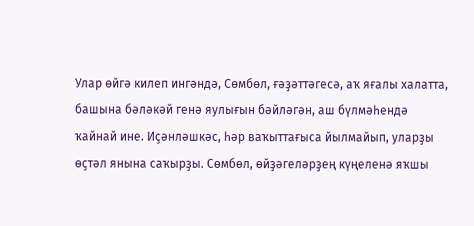Улар өйгә килеп ингәндә, Сөмбөл, ғәҙәттәгесә, аҡ яғалы халатта, башына бәләкәй генә яулығын бәйләгән, аш бүлмәһендә ҡайнай ине. Иҫәнләшкәс, һәр ваҡыттағыса йылмайып, уларҙы өҫтәл янына саҡырҙы. Сөмбөл, өйҙәгеләрҙең күңеленә яҡшы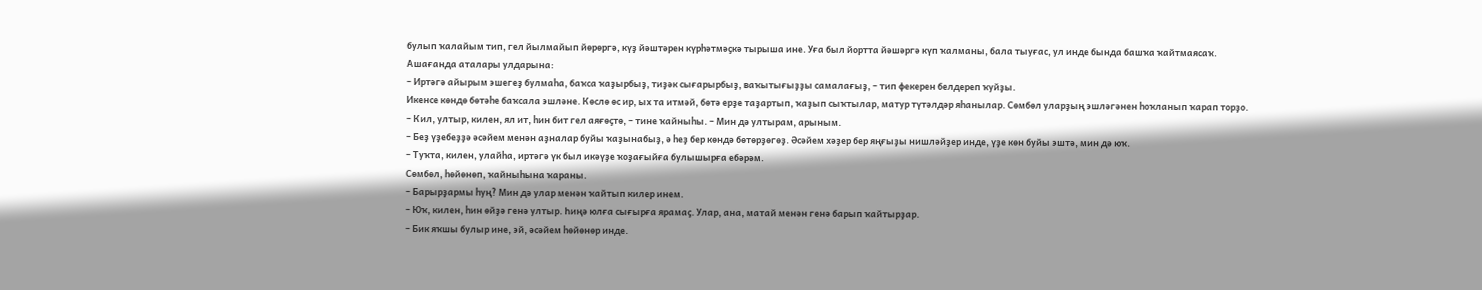булып ҡалайым тип, гел йылмайып йөрөргә, күҙ йәштәрен күрһәтмәҫкә тырыша ине. Уға был йортта йәшәргә күп ҡалманы, бала тыуғас, ул инде бында башҡа ҡайтмаясаҡ.
Ашағанда аталары улдарына:
– Иртәгә айырым эшегеҙ булмаһа, баҡса ҡаҙырбыҙ, тиҙәк сығарырбыҙ, ваҡытығыҙҙы самалағыҙ, – тип фекерен белдереп ҡуйҙы.
Икенсе көндө бөтәһе баҡсала эшләне. Көслө өс ир, ых та итмәй, бөтә ерҙе таҙартып, ҡаҙып сыҡтылар, матур түтәлдәр яһанылар. Сөмбөл уларҙың эшләгәнен һоҡланып ҡарап торҙо.
– Кил, ултыр, килен, ял ит, һин бит гел аяғөҫтө, – тине ҡайныһы. – Мин дә ултырам, арыным.
– Беҙ үҙебеҙҙә әсәйем менән аҙналар буйы ҡаҙынабыҙ, ә һеҙ бер көндә бөтөрҙөгөҙ. Әсәйем хәҙер бер яңғыҙы нишләйҙер инде, үҙе көн буйы эштә, мин дә юҡ.
– Туҡта, килен, улайһа, иртәгә үк был икәүҙе ҡоҙағыйға булышырға ебәрәм.
Сөмбөл, һөйөнөп, ҡайныһына ҡараны.
– Барырҙармы һуң? Мин дә улар менән ҡайтып килер инем.
– Юҡ, килен, һин өйҙә генә ултыр. Һиңә юлға сығырға ярамаҫ. Улар, ана, матай менән генә барып ҡайтырҙар.
– Бик яҡшы булыр ине, эй, әсәйем һөйөнөр инде.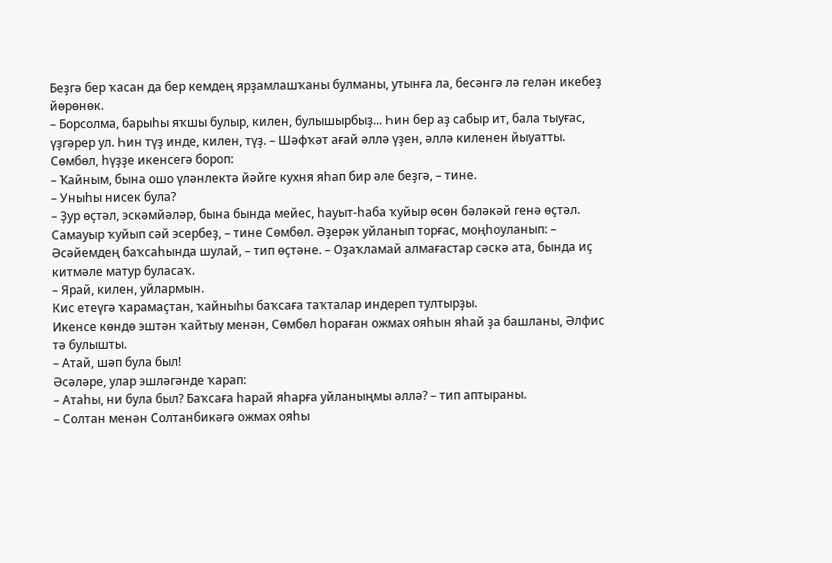Беҙгә бер ҡасан да бер кемдең ярҙамлашҡаны булманы, утынға ла, бесәнгә лә гелән икебеҙ йөрөнөк.
– Борсолма, барыһы яҡшы булыр, килен, булышырбыҙ... Һин бер аҙ сабыр ит, бала тыуғас, үҙгәрер ул. Һин түҙ инде, килен, түҙ. – Шәфҡәт ағай әллә үҙен, әллә киленен йыуатты. Сөмбөл, һүҙҙе икенсегә бороп:
– Ҡайным, бына ошо үләнлектә йәйге кухня яһап бир әле беҙгә, – тине.
– Уныһы нисек була?
– Ҙур өҫтәл, эскәмйәләр, бына бында мейес, һауыт-һаба ҡуйыр өсөн бәләкәй генә өҫтәл. Самауыр ҡуйып сәй эсербеҙ, – тине Сөмбөл. Әҙерәк уйланып торғас, моңһоуланып: – Әсәйемдең баҡсаһында шулай, – тип өҫтәне. – Оҙаҡламай алмағастар сәскә ата, бында иҫ китмәле матур буласаҡ.
– Ярай, килен, уйлармын.
Кис етеүгә ҡарамаҫтан, ҡайныһы баҡсаға таҡталар индереп тултырҙы.
Икенсе көндө эштән ҡайтыу менән, Сөмбөл һораған ожмах ояһын яһай ҙа башланы, Әлфис тә булышты.
– Атай, шәп була был!
Әсәләре, улар эшләгәнде ҡарап:
– Атаһы, ни була был? Баҡсаға һарай яһарға уйланыңмы әллә? – тип аптыраны.
– Солтан менән Солтанбикәгә ожмах ояһы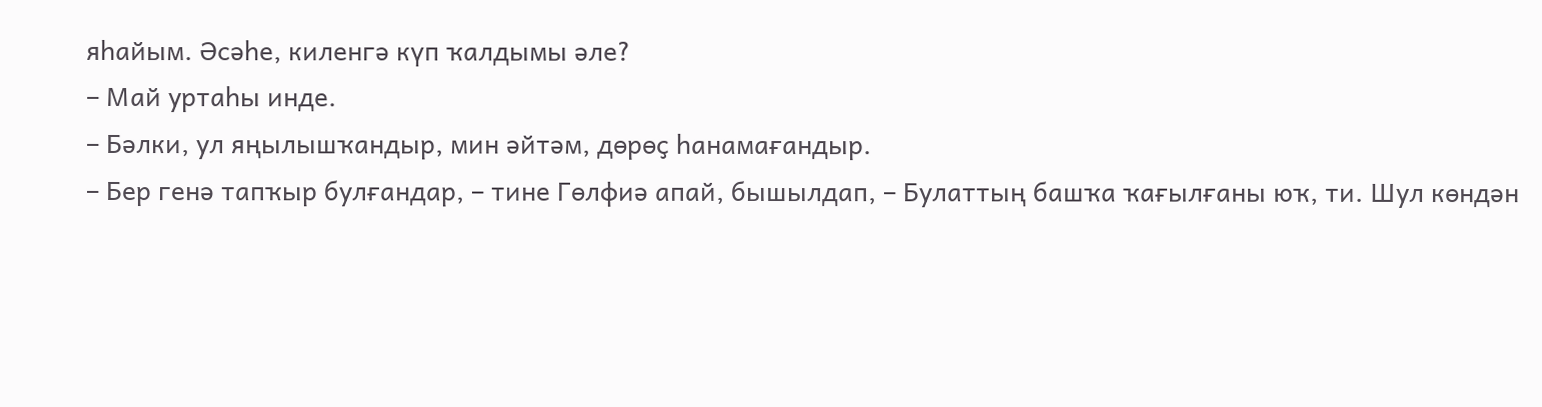яһайым. Әсәһе, киленгә күп ҡалдымы әле?
– Май уртаһы инде.
– Бәлки, ул яңылышҡандыр, мин әйтәм, дөрөҫ һанамағандыр.
– Бер генә тапҡыр булғандар, – тине Гөлфиә апай, бышылдап, – Булаттың башҡа ҡағылғаны юҡ, ти. Шул көндән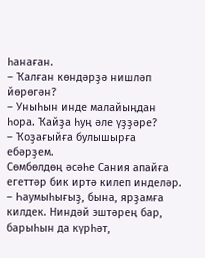һанаған.
– Ҡалған көндәрҙә нишләп йөрөгән?
– Уныһын инде малайыңдан һора. Ҡайҙа һуң әле үҙҙәре?
– Ҡоҙағыйға булышырға ебәрҙем.
Сөмбөлдөң әсәһе Сания апайға егеттәр бик иртә килеп инделәр.
– Һаумыһығыҙ, бына, ярҙамға килдек. Ниндәй эштәрең бар, барыһын да күрһәт,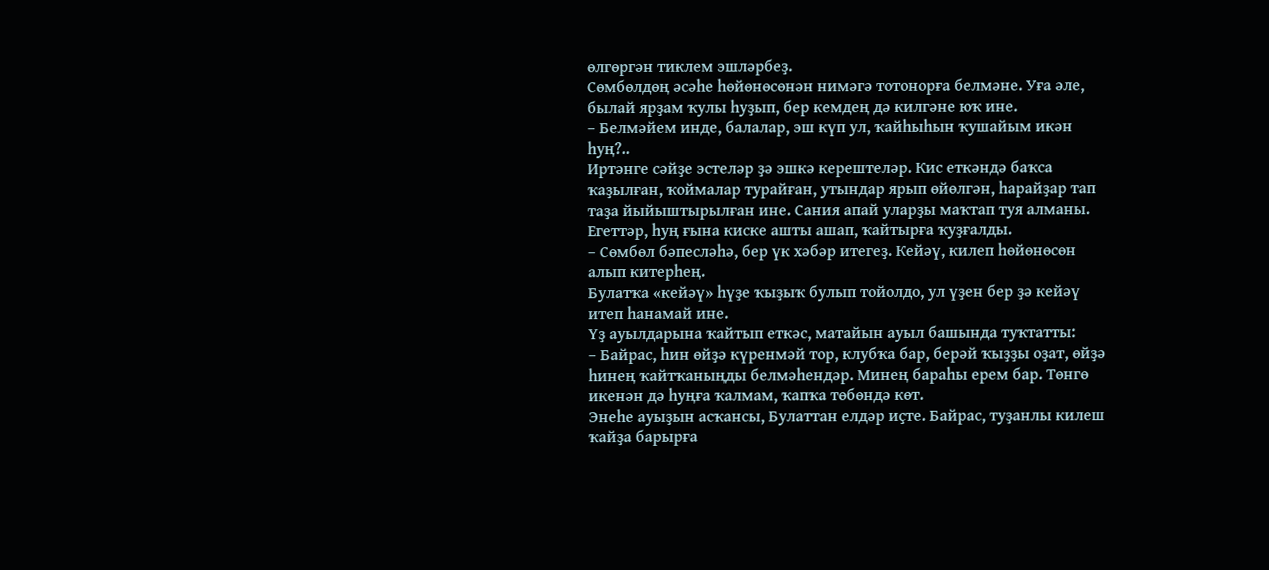өлгөргән тиклем эшләрбеҙ.
Сөмбөлдөң әсәһе һөйөнөсөнән нимәгә тотонорға белмәне. Уға әле, былай ярҙам ҡулы һуҙып, бер кемдең дә килгәне юҡ ине.
– Белмәйем инде, балалар, эш күп ул, ҡайһыһын ҡушайым икән һуң?..
Иртәнге сәйҙе эстеләр ҙә эшкә керештеләр. Кис еткәндә баҡса ҡаҙылған, ҡоймалар турайған, утындар ярып өйөлгән, һарайҙар тап таҙа йыйыштырылған ине. Сания апай уларҙы маҡтап туя алманы. Егеттәр, һуң ғына киске ашты ашап, ҡайтырға ҡуҙғалды.
– Сөмбөл бәпесләһә, бер үк хәбәр итегеҙ. Кейәү, килеп һөйөнөсөн алып китерһең.
Булатҡа «кейәү» һүҙе ҡыҙыҡ булып тойолдо, ул үҙен бер ҙә кейәү итеп һанамай ине.
Үҙ ауылдарына ҡайтып еткәс, матайын ауыл башында туҡтатты:
– Байрас, һин өйҙә күренмәй тор, клубҡа бар, берәй ҡыҙҙы оҙат, өйҙә һинең ҡайтҡаныңды белмәһендәр. Минең бараһы ерем бар. Төнгө икенән дә һуңға ҡалмам, ҡапҡа төбөндә көт.
Энеһе ауыҙын асҡансы, Булаттан елдәр иҫте. Байрас, туҙанлы килеш ҡайҙа барырға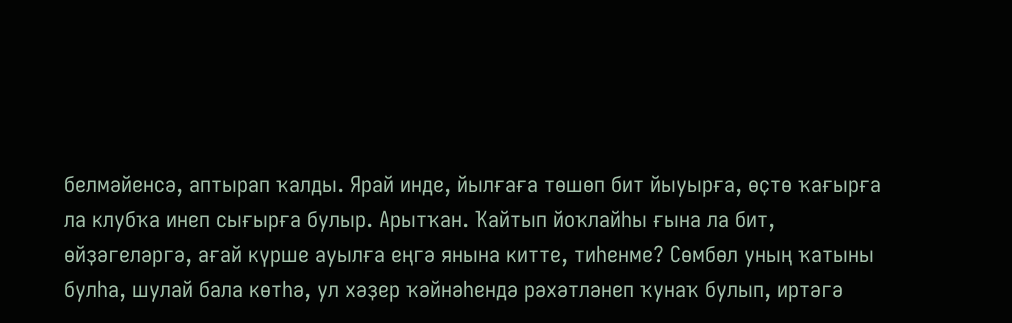белмәйенсә, аптырап ҡалды. Ярай инде, йылғаға төшөп бит йыуырға, өҫтө ҡағырға ла клубҡа инеп сығырға булыр. Арытҡан. Ҡайтып йоҡлайһы ғына ла бит, өйҙәгеләргә, ағай күрше ауылға еңгә янына китте, тиһенме? Сөмбөл уның ҡатыны булһа, шулай бала көтһә, ул хәҙер ҡәйнәһендә рәхәтләнеп ҡунаҡ булып, иртәгә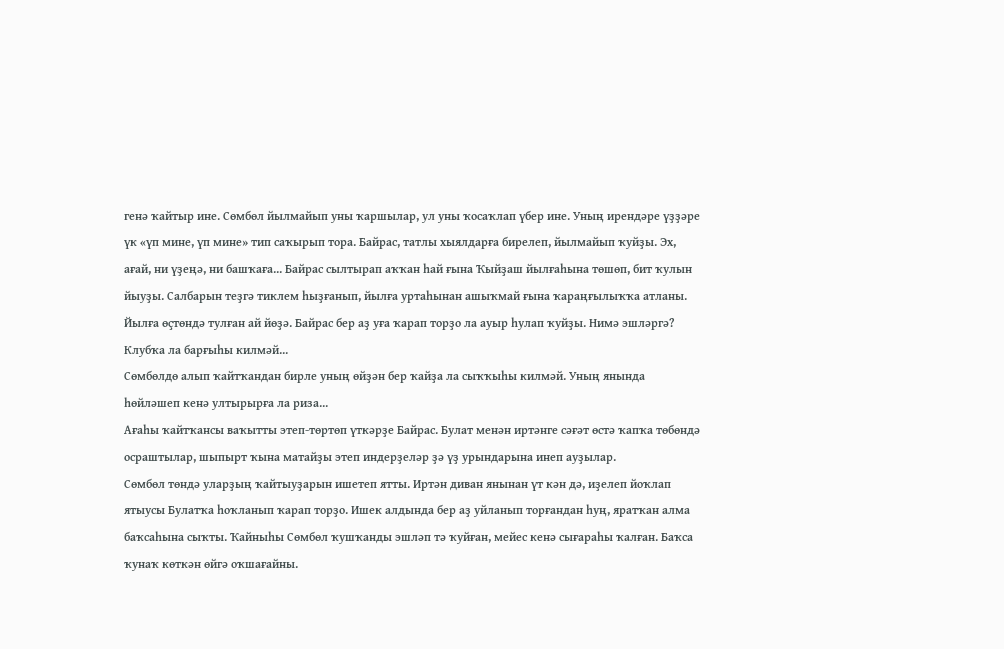генә ҡайтыр ине. Сөмбөл йылмайып уны ҡаршылар, ул уны ҡосаҡлап үбер ине. Уның ирендәре үҙҙәре үк «үп мине, үп мине» тип саҡырып тора. Байрас, татлы хыялдарға бирелеп, йылмайып ҡуйҙы. Эх, ағай, ни үҙеңә, ни башҡаға... Байрас сылтырап аҡҡан һай ғына Ҡыйҙаш йылғаһына төшөп, бит ҡулын йыуҙы. Салбарын теҙгә тиклем һыҙғанып, йылға уртаһынан ашыҡмай ғына ҡараңғылыҡҡа атланы. Йылға өҫтөндә тулған ай йөҙә. Байрас бер аҙ уға ҡарап торҙо ла ауыр һулап ҡуйҙы. Нимә эшләргә? Клубҡа ла барғыһы килмәй...
Сөмбөлдө алып ҡайтҡандан бирле уның өйҙән бер ҡайҙа ла сыҡҡыһы килмәй. Уның янында һөйләшеп кенә ултырырға ла риза...
Ағаһы ҡайтҡансы ваҡытты этеп-төртөп үткәрҙе Байрас. Булат менән иртәнге сәғәт өстә ҡапҡа төбөндә осраштылар, шыпырт ҡына матайҙы этеп индерҙеләр ҙә үҙ урындарына инеп ауҙылар.
Сөмбөл төндә уларҙың ҡайтыуҙарын ишетеп ятты. Иртән диван янынан үт кән дә, иҙелеп йоҡлап ятыусы Булатҡа һоҡланып ҡарап торҙо. Ишек алдында бер аҙ уйланып торғандан һуң, яратҡан алма баҡсаһына сыҡты. Ҡайныһы Сөмбөл ҡушҡанды эшләп тә ҡуйған, мейес кенә сығараһы ҡалған. Баҡса ҡунаҡ көткән өйгә оҡшағайны.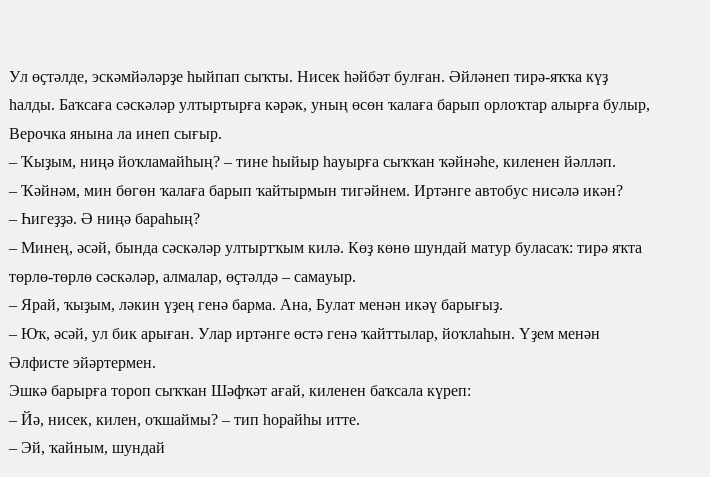Ул өҫтәлде, эскәмйәләрҙе һыйпап сыҡты. Нисек һәйбәт булған. Әйләнеп тирә-яҡҡа күҙ һалды. Баҡсаға сәскәләр ултыртырға кәрәк, уның өсөн ҡалаға барып орлоҡтар алырға булыр, Верочка янына ла инеп сығыр.
– Ҡыҙым, ниңә йоҡламайһың? – тине һыйыр һауырға сыҡҡан ҡәйнәһе, киленен йәлләп.
– Ҡәйнәм, мин бөгөн ҡалаға барып ҡайтырмын тигәйнем. Иртәнге автобус нисәлә икән?
– Һигеҙҙә. Ә ниңә бараһың?
– Минең, әсәй, бында сәскәләр ултыртҡым килә. Көҙ көнө шундай матур буласаҡ: тирә яҡта төрлө-төрлө сәскәләр, алмалар, өҫтәлдә – самауыр.
– Ярай, ҡыҙым, ләкин үҙең генә барма. Ана, Булат менән икәү барығыҙ.
– Юҡ, әсәй, ул бик арыған. Улар иртәнге өстә генә ҡайттылар, йоҡлаһын. Үҙем менән Әлфисте эйәртермен.
Эшкә барырға тороп сыҡҡан Шәфҡәт ағай, киленен баҡсала күреп:
– Йә, нисек, килен, оҡшаймы? – тип һорайһы итте.
– Эй, ҡайным, шундай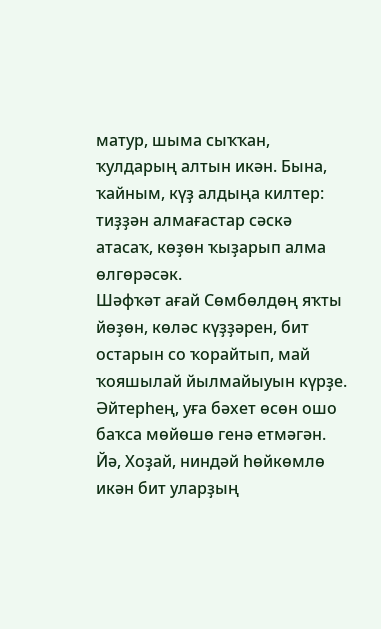матур, шыма сыҡҡан, ҡулдарың алтын икән. Бына, ҡайным, күҙ алдыңа килтер: тиҙҙән алмағастар сәскә атасаҡ, көҙөн ҡыҙарып алма өлгөрәсәк.
Шәфҡәт ағай Сөмбөлдөң яҡты йөҙөн, көләс күҙҙәрен, бит остарын со ҡорайтып, май ҡояшылай йылмайыуын күрҙе. Әйтерһең, уға бәхет өсөн ошо баҡса мөйөшө генә етмәгән. Йә, Хоҙай, ниндәй һөйкөмлө икән бит уларҙың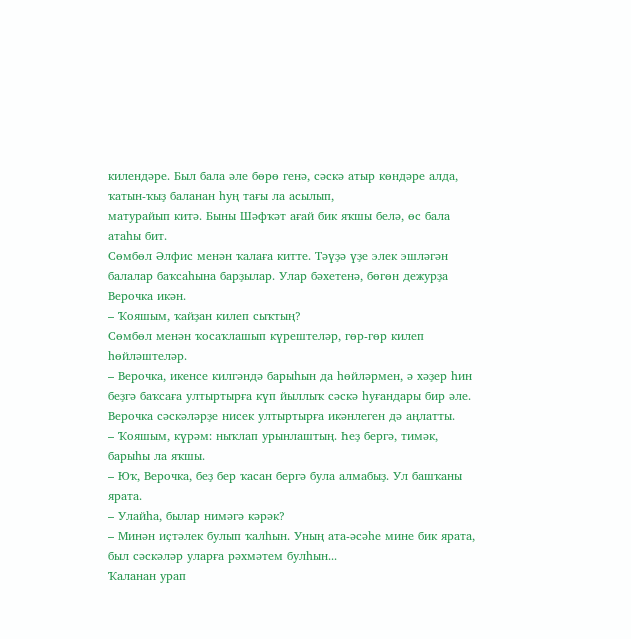килендәре. Был бала әле бөрө генә, сәскә атыр көндәре алда, ҡатын-ҡыҙ баланан һуң тағы ла асылып,
матурайып китә. Быны Шәфҡәт ағай бик яҡшы белә, өс бала атаһы бит.
Сөмбөл Әлфис менән ҡалаға китте. Тәүҙә үҙе элек эшләгән балалар баҡсаһына барҙылар. Улар бәхетенә, бөгөн дежурҙа Верочка икән.
– Ҡояшым, ҡайҙан килеп сыҡтың?
Сөмбөл менән ҡосаҡлашып күрештеләр, гөр-гөр килеп һөйләштеләр.
– Верочка, икенсе килгәндә барыһын да һөйләрмен, ә хәҙер һин беҙгә баҡсаға ултыртырға күп йыллыҡ сәскә һуғандары бир әле.
Верочка сәскәләрҙе нисек ултыртырға икәнлеген дә аңлатты.
– Ҡояшым, күрәм: ныҡлап урынлаштың. Һеҙ бергә, тимәк, барыһы ла яҡшы.
– Юҡ, Верочка, беҙ бер ҡасан бергә була алмабыҙ. Ул башҡаны ярата.
– Улайһа, былар нимәгә кәрәк?
– Минән иҫтәлек булып ҡалһын. Уның ата-әсәһе мине бик ярата, был сәскәләр уларға рәхмәтем булһын...
Ҡаланан урап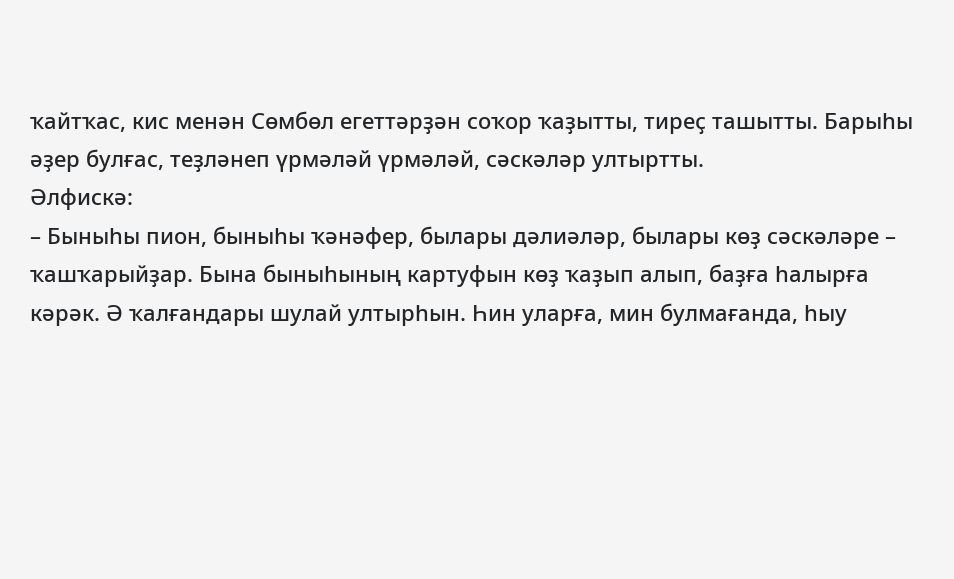ҡайтҡас, кис менән Сөмбөл егеттәрҙән соҡор ҡаҙытты, тиреҫ ташытты. Барыһы әҙер булғас, теҙләнеп үрмәләй үрмәләй, сәскәләр ултыртты.
Әлфискә:
– Быныһы пион, быныһы ҡәнәфер, былары дәлиәләр, былары көҙ сәскәләре – ҡашҡарыйҙар. Бына быныһының картуфын көҙ ҡаҙып алып, баҙға һалырға кәрәк. Ә ҡалғандары шулай ултырһын. Һин уларға, мин булмағанда, һыу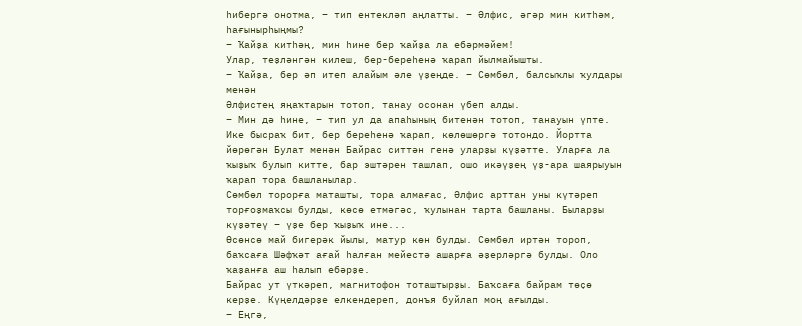һибергә онотма, – тип ентекләп аңлатты. – Әлфис, әгәр мин китһәм, һағынырһыңмы?
– Ҡайҙа китһәң, мин һине бер ҡайҙа ла ебәрмәйем!
Улар, теҙләнгән килеш, бер-береһенә ҡарап йылмайышты.
– Ҡайҙа, бер әп итеп алайым әле үҙеңде. – Сөмбөл, балсыҡлы ҡулдары менән
Әлфистең яңаҡтарын тотоп, танау осонан үбеп алды.
– Мин дә һине, – тип ул да апаһының битенән тотоп, танауын үпте.
Ике бысраҡ бит, бер береһенә ҡарап, көлөшөргә тотондо. Йортта йөрөгән Булат менән Байрас ситтән генә уларҙы күҙәтте. Уларға ла ҡыҙыҡ булып китте, бар эштәрен ташлап, ошо икәүҙең үҙ-ара шаярыуын ҡарап тора башланылар.
Сөмбөл торорға маташты, тора алмағас, Әлфис арттан уны күтәреп торғоҙмаҡсы булды, көсө етмәгәс, ҡулынан тарта башланы. Быларҙы күҙәтеү – үҙе бер ҡыҙыҡ ине...
Өсөнсө май бигерәк йылы, матур көн булды. Сөмбөл иртән тороп, баҡсаға Шәфҡәт ағай һалған мейестә ашарға әҙерләргә булды. Оло ҡаҙанға аш һалып ебәрҙе.
Байрас ут үткәреп, магнитофон тоташтырҙы. Баҡсаға байрам төҫө керҙе. Күңелдәрҙе елкендереп, донъя буйлап моң ағылды.
– Еңгә,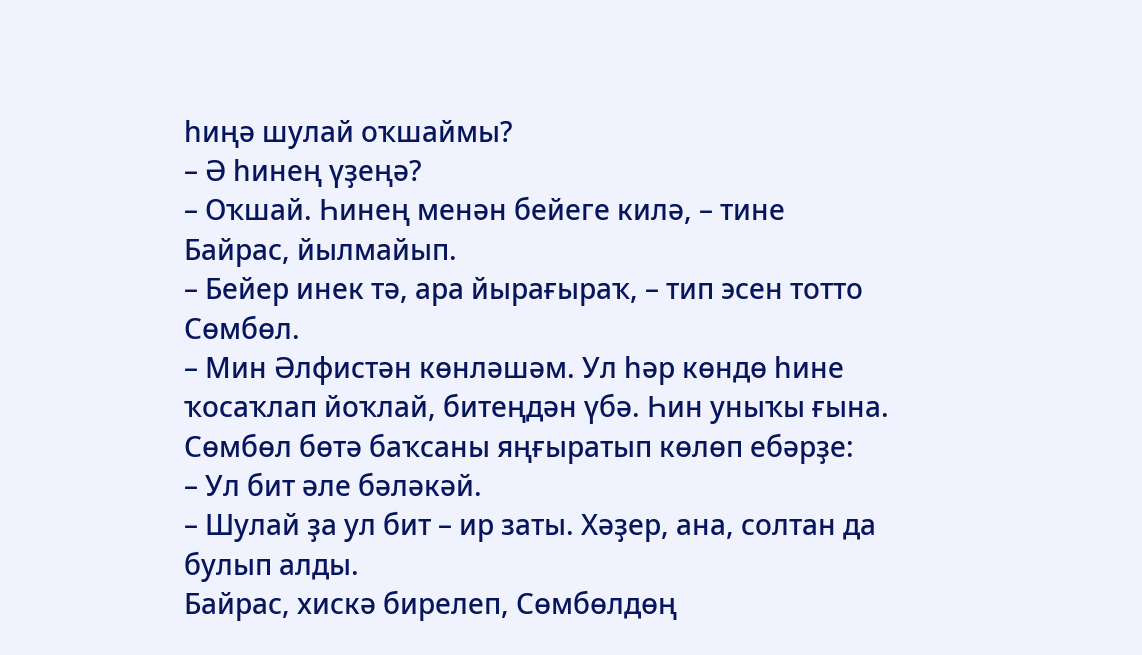һиңә шулай оҡшаймы?
– Ә һинең үҙеңә?
– Оҡшай. Һинең менән бейеге килә, – тине Байрас, йылмайып.
– Бейер инек тә, ара йырағыраҡ, – тип эсен тотто Сөмбөл.
– Мин Әлфистән көнләшәм. Ул һәр көндө һине ҡосаҡлап йоҡлай, битеңдән үбә. Һин уныҡы ғына.
Сөмбөл бөтә баҡсаны яңғыратып көлөп ебәрҙе:
– Ул бит әле бәләкәй.
– Шулай ҙа ул бит – ир заты. Хәҙер, ана, солтан да булып алды.
Байрас, хискә бирелеп, Сөмбөлдөң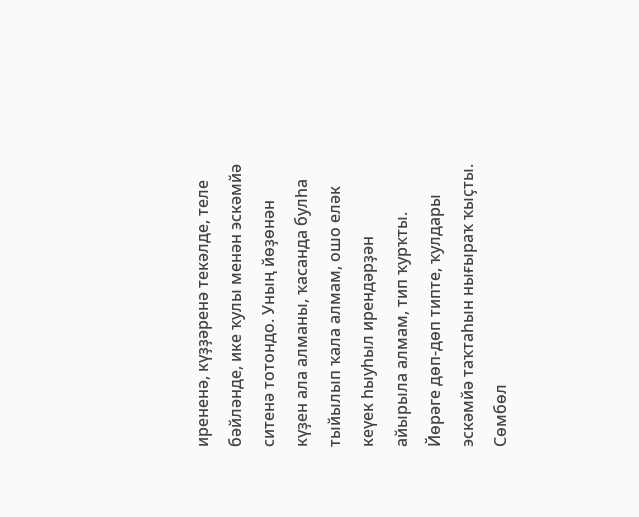ирененә, күҙҙәренә текәлде, теле бәйләнде, ике ҡулы менән эскәмйә ситенә тотондо. Уның йөҙөнән күҙен ала алманы, ҡасанда булһа тыйылып ҡала алмам, ошо еләк кеүек һыуһыл ирендәрҙән айырыла алмам, тип ҡурҡты. Йөрәге дөп-дөп типте, ҡулдары эскәмйә таҡтаһын нығыраҡ ҡыҫты.
Сөмбөл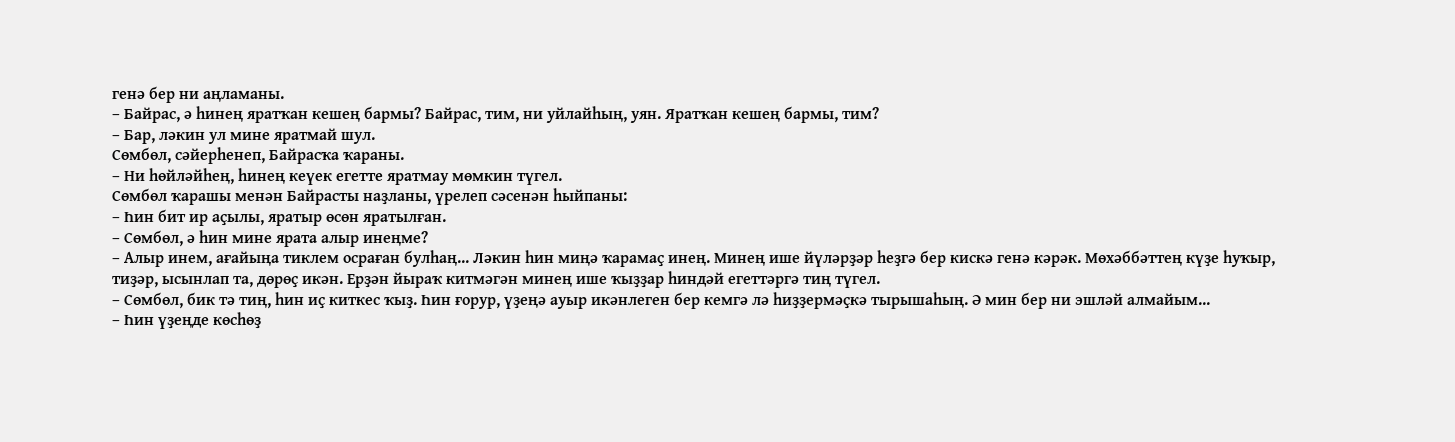генә бер ни аңламаны.
– Байрас, ә һинең яратҡан кешең бармы? Байрас, тим, ни уйлайһың, уян. Яратҡан кешең бармы, тим?
– Бар, ләкин ул мине яратмай шул.
Сөмбөл, сәйерһенеп, Байрасҡа ҡараны.
– Ни һөйләйһең, һинең кеүек егетте яратмау мөмкин түгел.
Сөмбөл ҡарашы менән Байрасты наҙланы, үрелеп сәсенән һыйпаны:
– Һин бит ир аҫылы, яратыр өсөн яратылған.
– Сөмбөл, ә һин мине ярата алыр инеңме?
– Алыр инем, ағайыңа тиклем осраған булһаң... Ләкин һин миңә ҡарамаҫ инең. Минең ише йүләрҙәр һеҙгә бер кискә генә кәрәк. Мөхәббәттең күҙе һуҡыр, тиҙәр, ысынлап та, дөрөҫ икән. Ерҙән йыраҡ китмәгән минең ише ҡыҙҙар һиндәй егеттәргә тиң түгел.
– Сөмбөл, бик тә тиң, һин иҫ киткес ҡыҙ. Һин ғорур, үҙеңә ауыр икәнлеген бер кемгә лә һиҙҙермәҫкә тырышаһың. Ә мин бер ни эшләй алмайым...
– Һин үҙеңде көсһөҙ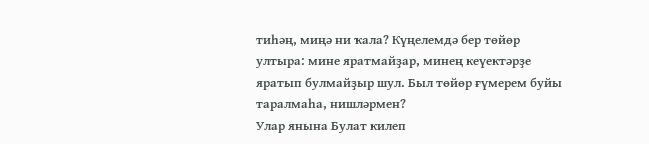тиһәң, миңә ни ҡала? Күңелемдә бер төйөр ултыра: мине яратмайҙар, минең кеүектәрҙе яратып булмайҙыр шул. Был төйөр ғүмерем буйы таралмаһа, нишләрмен?
Улар янына Булат килеп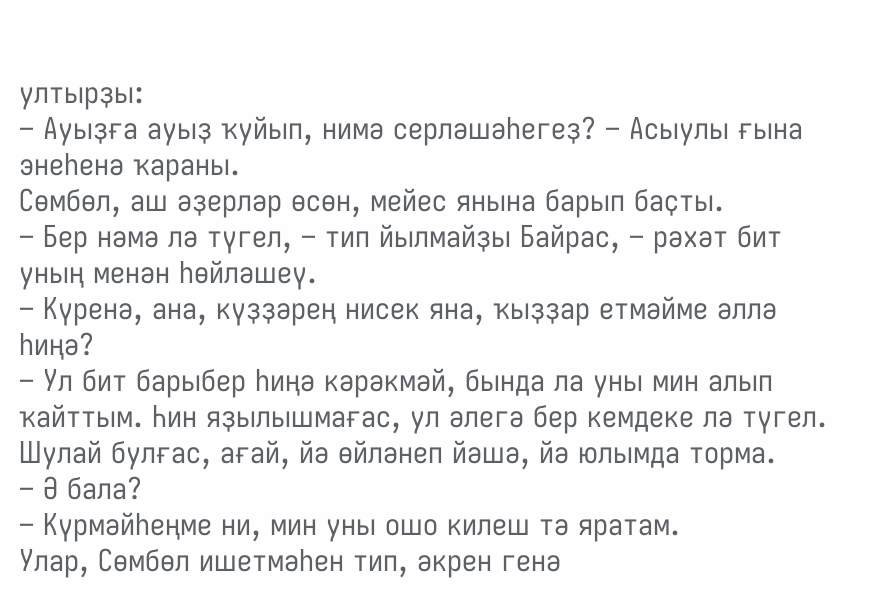ултырҙы:
– Ауыҙға ауыҙ ҡуйып, нимә серләшәһегеҙ? – Асыулы ғына энеһенә ҡараны.
Сөмбөл, аш әҙерләр өсөн, мейес янына барып баҫты.
– Бер нәмә лә түгел, – тип йылмайҙы Байрас, – рәхәт бит уның менән һөйләшеү.
– Күренә, ана, күҙҙәрең нисек яна, ҡыҙҙар етмәйме әллә һиңә?
– Ул бит барыбер һиңә кәрәкмәй, бында ла уны мин алып ҡайттым. Һин яҙылышмағас, ул әлегә бер кемдеке лә түгел. Шулай булғас, ағай, йә өйләнеп йәшә, йә юлымда торма.
– Ә бала?
– Күрмәйһеңме ни, мин уны ошо килеш тә яратам.
Улар, Сөмбөл ишетмәһен тип, әкрен генә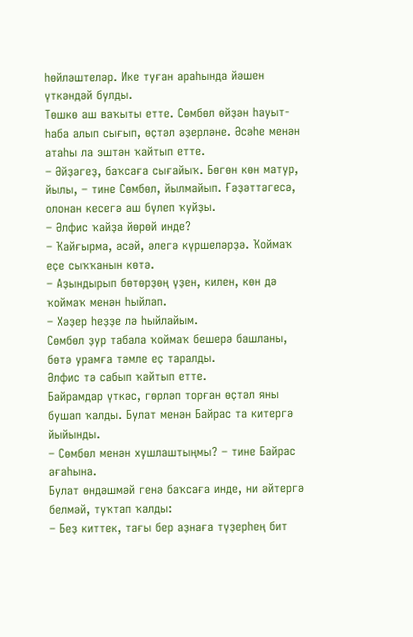һөйләштеләр. Ике туған араһында йәшен үткәндәй булды.
Төшкө аш ваҡыты етте. Сөмбөл өйҙән һауыт-һаба алып сығып, өҫтәл әҙерләне. Әсәһе менән атаһы ла эштән ҡайтып етте.
– Әйҙәгеҙ, баҡсаға сығайыҡ. Бөгөн көн матур, йылы, – тине Сөмбөл, йылмайып. Ғәҙәттәгесә, олонан кесегә аш бүлеп ҡуйҙы.
– Әлфис ҡайҙа йөрөй инде?
– Ҡайғырма, әсәй, әлегә күршеләрҙә. Ҡоймаҡ еҫе сыҡҡанын көтә.
– Аҙындырып бөтөрҙөң үҙен, килен, көн дә ҡоймаҡ менән һыйлап.
– Хәҙер һеҙҙе лә һыйлайым.
Сөмбөл ҙур табала ҡоймаҡ бешерә башланы, бөтә урамға тәмле еҫ таралды.
Әлфис тә сабып ҡайтып етте.
Байрамдар үткәс, гөрләп торған өҫтәл яны бушап ҡалды. Булат менән Байрас та китергә йыйынды.
– Сөмбөл менән хушлаштыңмы? – тине Байрас ағаһына.
Булат өндәшмәй генә баҡсаға инде, ни әйтергә белмәй, туҡтап ҡалды:
– Беҙ киттек, тағы бер аҙнаға түҙерһең бит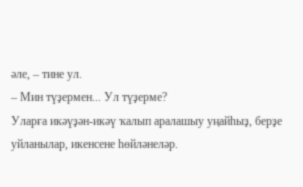әле, – тине ул.
– Мин түҙермен... Ул түҙерме?
Уларға икәүҙән-икәү ҡалып аралашыу уңайһыҙ, берҙе уйланылар, икенсене һөйләнеләр.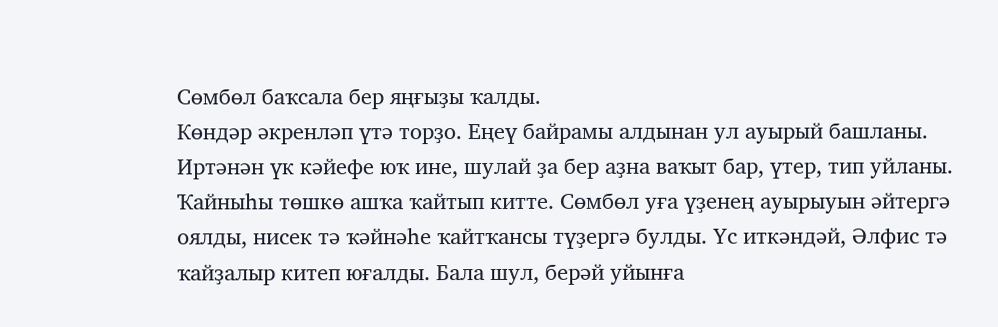Сөмбөл баҡсала бер яңғыҙы ҡалды.
Көндәр әкренләп үтә торҙо. Еңеү байрамы алдынан ул ауырый башланы. Иртәнән үк кәйефе юҡ ине, шулай ҙа бер аҙна ваҡыт бар, үтер, тип уйланы. Ҡайныһы төшкө ашҡа ҡайтып китте. Сөмбөл уға үҙенең ауырыуын әйтергә оялды, нисек тә ҡәйнәһе ҡайтҡансы түҙергә булды. Үс иткәндәй, Әлфис тә ҡайҙалыр китеп юғалды. Бала шул, берәй уйынға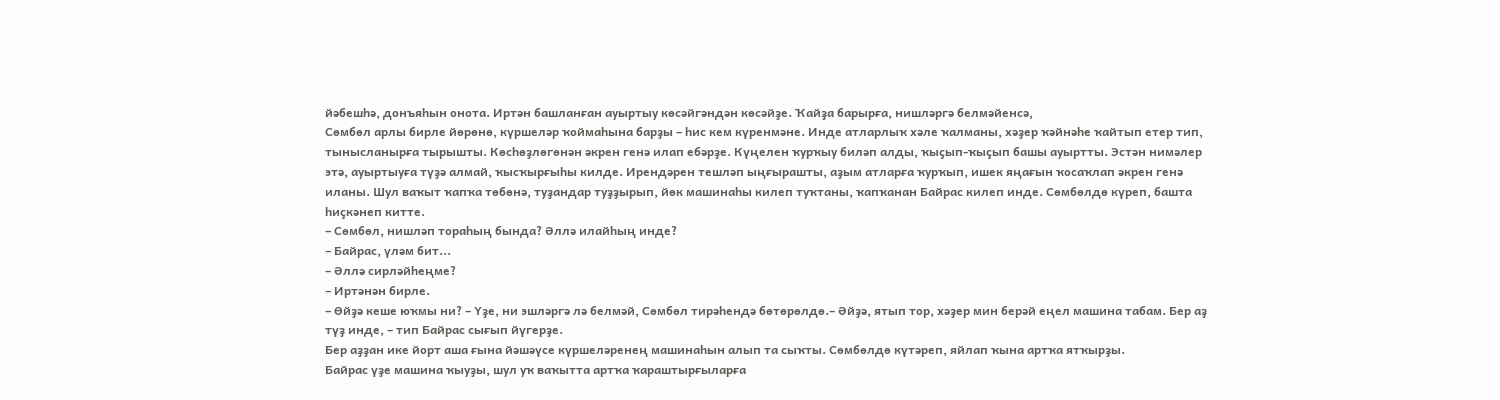йәбешһә, донъяһын онота. Иртән башланған ауыртыу көсәйгәндән көсәйҙе. Ҡайҙа барырға, нишләргә белмәйенсә,
Сөмбөл арлы бирле йөрөнө, күршеләр ҡоймаһына барҙы – һис кем күренмәне. Инде атларлыҡ хәле ҡалманы, хәҙер ҡәйнәһе ҡайтып етер тип, тынысланырға тырышты. Көсһөҙлөгөнән әкрен генә илап ебәрҙе. Күңелен ҡурҡыу биләп алды, ҡыҫып-ҡыҫып башы ауыртты. Эстән нимәлер этә, ауыртыуға түҙә алмай, ҡысҡырғыһы килде. Ирендәрен тешләп ыңғырашты, аҙым атларға ҡурҡып, ишек яңағын ҡосаҡлап әкрен генә иланы. Шул ваҡыт ҡапҡа төбөнә, туҙандар туҙҙырып, йөк машинаһы килеп туҡтаны, ҡапҡанан Байрас килеп инде. Сөмбөлдө күреп, башта һиҫкәнеп китте.
– Сөмбөл, нишләп тораһың бында? Әллә илайһың инде?
– Байрас, үләм бит...
– Әллә сирләйһеңме?
– Иртәнән бирле.
– Өйҙә кеше юҡмы ни? – Үҙе, ни эшләргә лә белмәй, Сөмбөл тирәһендә бөтөрөлдө.– Әйҙә, ятып тор, хәҙер мин берәй еңел машина табам. Бер аҙ түҙ инде, – тип Байрас сығып йүгерҙе.
Бер аҙҙан ике йорт аша ғына йәшәүсе күршеләренең машинаһын алып та сыҡты. Сөмбөлдө күтәреп, яйлап ҡына артҡа ятҡырҙы.
Байрас үҙе машина ҡыуҙы, шул уҡ ваҡытта артҡа ҡараштырғыларға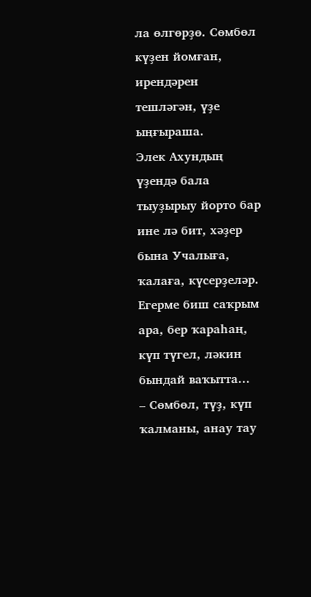ла өлгөрҙө. Сөмбөл күҙен йомған, ирендәрен тешләгән, үҙе ыңғыраша.
Элек Ахундың үҙендә бала тыуҙырыу йорто бар ине лә бит, хәҙер бына Учалыға, ҡалаға, күсерҙеләр. Егерме биш саҡрым ара, бер ҡараһаң, күп түгел, ләкин бындай ваҡытта...
– Сөмбөл, түҙ, күп ҡалманы, анау тау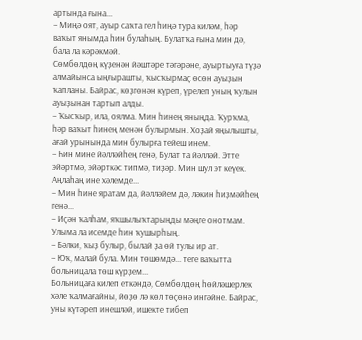артында ғына...
– Миңә оят, ауыр саҡта гел һиңә тура киләм, һәр ваҡыт янымда һин булаһың. Булатҡа ғына мин дә, бала ла кәрәкмәй.
Сөмбөлдөң күҙенән йәштәре тәгәрәне, ауыртыуға түҙә алмайынса ыңғырашты, ҡысҡырмаҫ өсөн ауыҙын ҡапланы. Байрас, көҙгөнән күреп, үрелеп уның ҡулын ауыҙынан тартып алды.
– Ҡысҡыр, ила, оялма. Мин һинең яныңда. Ҡурҡма, һәр ваҡыт һинең менән булырмын. Хоҙай яңылышты, ағай урынында мин булырға тейеш инем.
– Һин мине йәлләйһең генә, Булат та йәлләй. Этте эйәртмә, эйәрткәс типмә, тиҙәр. Мин шул эт кеүек. Аңлаһаң ине хәлемде...
– Мин һине яратам да, йәлләйем дә, ләкин һиҙмәйһең генә...
– Иҫән ҡалһам, яҡшылыҡтарыңды мәңге онотмам. Улыма ла исемде һин ҡушырһың.
– Бәлки, ҡыҙ булыр, былай ҙа өй тулы ир ат.
– Юҡ, малай була. Мин төшөмдә... теге ваҡытта больницала төш күрҙем...
Больницаға килеп еткәндә, Сөмбөлдөң һөйләшерлек хәле ҡалмағайны, йөҙө лә көл төҫөнә ингәйне. Байрас, уны күтәреп инешләй, ишекте тибеп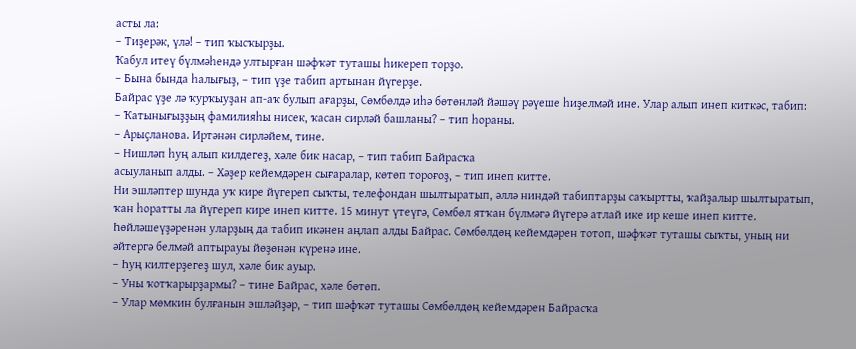асты ла:
– Тиҙерәк, үлә! – тип ҡысҡырҙы.
Ҡабул итеү бүлмәһендә ултырған шәфҡәт туташы һикереп торҙо.
– Бына бында һалығыҙ, – тип үҙе табип артынан йүгерҙе.
Байрас үҙе лә ҡурҡыуҙан ап-аҡ булып ағарҙы, Сөмбөлдә иһә бөтөнләй йәшәү рәүеше һиҙелмәй ине. Улар алып инеп киткәс, табип:
– Ҡатынығыҙҙың фамилияһы нисек, ҡасан сирләй башланы? – тип һораны.
– Арыҫланова. Иртәнән сирләйем, тине.
– Нишләп һуң алып килдегеҙ, хәле бик насар, – тип табип Байрасҡа
асыуланып алды. – Хәҙер кейемдәрен сығаралар, көтөп тороғоҙ, – тип инеп китте.
Ни эшләптер шунда уҡ кире йүгереп сыҡты, телефондан шылтыратып, әллә ниндәй табиптарҙы саҡыртты, ҡайҙалыр шылтыратып, ҡан һоратты ла йүгереп кире инеп китте. 15 минут үтеүгә, Сөмбөл ятҡан бүлмәгә йүгерә атлай ике ир кеше инеп китте. Һөйләшеүҙәренән уларҙың да табип икәнен аңлап алды Байрас. Сөмбөлдөң кейемдәрен тотоп, шәфҡәт туташы сыҡты, уның ни әйтергә белмәй аптырауы йөҙөнән күренә ине.
– Һуң килтерҙегеҙ шул, хәле бик ауыр.
– Уны ҡотҡарырҙармы? – тине Байрас, хәле бөтөп.
– Улар мөмкин булғанын эшләйҙәр, – тип шәфҡәт туташы Сөмбөлдөң кейемдәрен Байрасҡа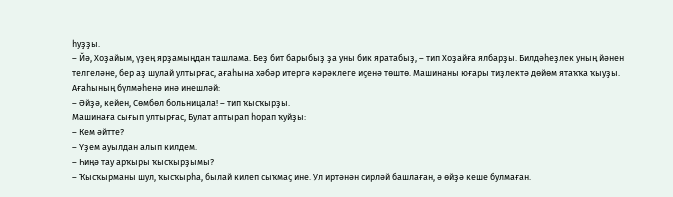һуҙҙы.
– Йә, Хоҙайым, үҙең ярҙамыңдан ташлама. Беҙ бит барыбыҙ ҙа уны бик яратабыҙ, – тип Хоҙайға ялбарҙы. Билдәһеҙлек уның йәнен телгеләне, бер аҙ шулай ултырғас, ағаһына хәбәр итергә кәрәклеге иҫенә төштө. Машинаны юғары тиҙлектә дөйөм ятаҡҡа ҡыуҙы. Ағаһының бүлмәһенә инә инешләй:
– Әйҙә, кейен, Сөмбөл больницала! – тип ҡысҡырҙы.
Машинаға сығып ултырғас, Булат аптырап һорап ҡуйҙы:
– Кем әйтте?
– Үҙем ауылдан алып килдем.
– Һиңә тау арҡыры ҡысҡырҙымы?
– Ҡысҡырманы шул, ҡысҡырһа, былай килеп сыҡмаҫ ине. Ул иртәнән сирләй башлаған, ә өйҙә кеше булмаған.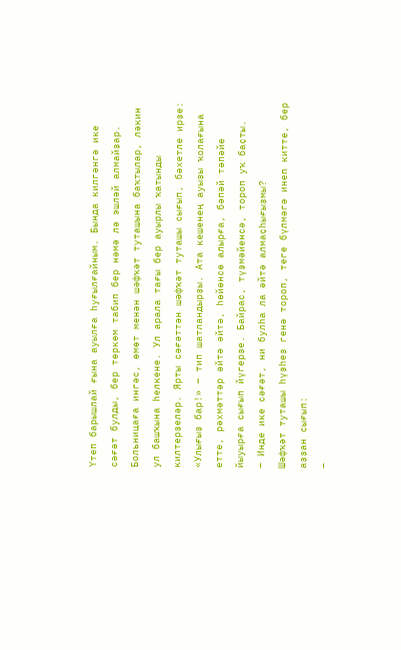Үтеп барышлай ғына ауылға һуғылғайным. Бында килгәнгә ике сәғәт булды, бер төркөм табип бер нәмә лә эшләй алмайҙар.
Больницаға ингәс, өмөт менән шәфҡәт туташына баҡтылар, ләкин ул башҡына һелкене. Ул арала тағы бер ауырлы ҡатынды килтерҙеләр. Ярты сәғәттән шәфҡәт туташы сығып, бәхетле ирҙе: «Улығыҙ бар!» – тип шатландырҙы. Ата кешенең ауыҙы ҡолағына етте, рәхмәттәр әйтә әйтә, һөйөнсө алырға, бәпәй тәпәйе йыуырға сығып йүгерҙе. Байрас, түҙмәйенсә, тороп уҡ баҫты.
– Инде ике сәғәт, ни булһа ла әйтә алмаҫһығыҙмы?
Шәфҡәт туташы һүҙһеҙ генә тороп, теге бүлмәгә инеп китте, бер аҙҙан сығып:
–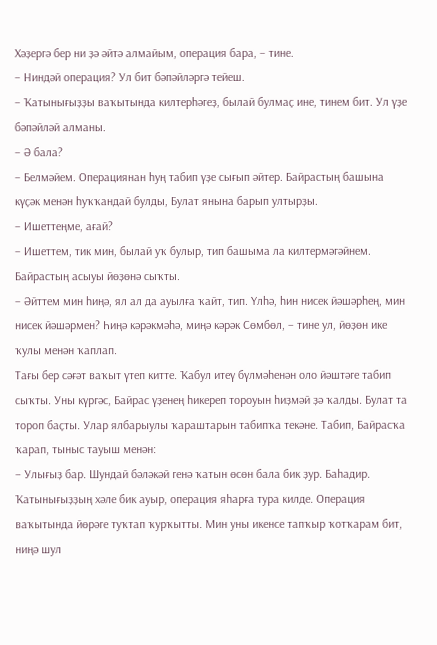Хәҙергә бер ни ҙә әйтә алмайым, операция бара, – тине.
– Ниндәй операция? Ул бит бәпәйләргә тейеш.
– Ҡатынығыҙҙы ваҡытында килтерһәгеҙ, былай булмаҫ ине, тинем бит. Ул үҙе бәпәйләй алманы.
– Ә бала?
– Белмәйем. Операциянан һуң табип үҙе сығып әйтер. Байрастың башына күҫәк менән һуҡҡандай булды, Булат янына барып ултырҙы.
– Ишеттеңме, ағай?
– Ишеттем, тик мин, былай уҡ булыр, тип башыма ла килтермәгәйнем.
Байрастың асыуы йөҙөнә сыҡты.
– Әйттем мин һиңә, ял ал да ауылға ҡайт, тип. Үлһә, һин нисек йәшәрһең, мин нисек йәшәрмен? Һиңә кәрәкмәһә, миңә кәрәк Сөмбөл, – тине ул, йөҙөн ике ҡулы менән ҡаплап.
Тағы бер сәғәт ваҡыт үтеп китте. Ҡабул итеү бүлмәһенән оло йәштәге табип сыҡты. Уны күргәс, Байрас үҙенең һикереп тороуын һиҙмәй ҙә ҡалды. Булат та тороп баҫты. Улар ялбарыулы ҡараштарын табипҡа текәне. Табип, Байрасҡа ҡарап, тыныс тауыш менән:
– Улығыҙ бар. Шундай бәләкәй генә ҡатын өсөн бала бик ҙур. Баһадир. Ҡатынығыҙҙың хәле бик ауыр, операция яһарға тура килде. Операция ваҡытында йөрәге туҡтап ҡурҡытты. Мин уны икенсе тапҡыр ҡотҡарам бит, ниңә шул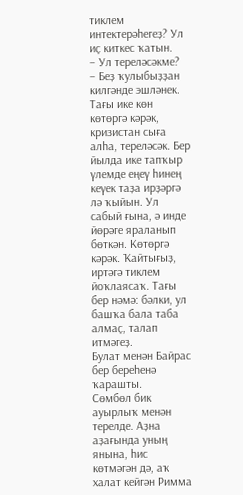тиклем интектерәһегеҙ? Ул иҫ киткес ҡатын.
– Ул тереләсәкме?
– Беҙ ҡулыбыҙҙан килгәнде эшләнек. Тағы ике көн көтөргә кәрәк, кризистан сыға алһа, тереләсәк. Бер йылда ике тапҡыр үлемде еңеү һинең кеүек таҙа ирҙәргә лә ҡыйын. Ул сабый ғына, ә инде йөрәге яраланып бөткән. Көтөргә кәрәк. Ҡайтығыҙ, иртәгә тиклем йоҡлаясаҡ. Тағы бер нәмә: бәлки, ул башҡа бала таба алмаҫ, талап итмәгеҙ.
Булат менән Байрас бер береһенә ҡарашты.
Сөмбөл бик ауырлыҡ менән терелде. Аҙна аҙағында уның янына, һис көтмәгән дә, аҡ халат кейгән Римма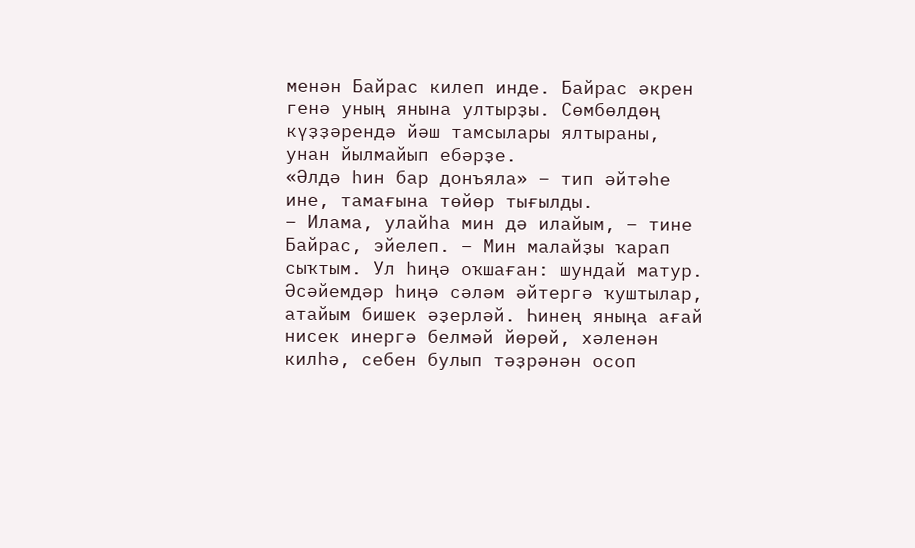менән Байрас килеп инде. Байрас әкрен генә уның янына ултырҙы. Сөмбөлдөң күҙҙәрендә йәш тамсылары ялтыраны, унан йылмайып ебәрҙе.
«Әлдә һин бар донъяла» – тип әйтәһе ине, тамағына төйөр тығылды.
– Илама, улайһа мин дә илайым, – тине Байрас, эйелеп. – Мин малайҙы ҡарап сыҡтым. Ул һиңә оҡшаған: шундай матур. Әсәйемдәр һиңә сәләм әйтергә ҡуштылар, атайым бишек әҙерләй. Һинең яныңа ағай нисек инергә белмәй йөрөй, хәленән килһә, себен булып тәҙрәнән осоп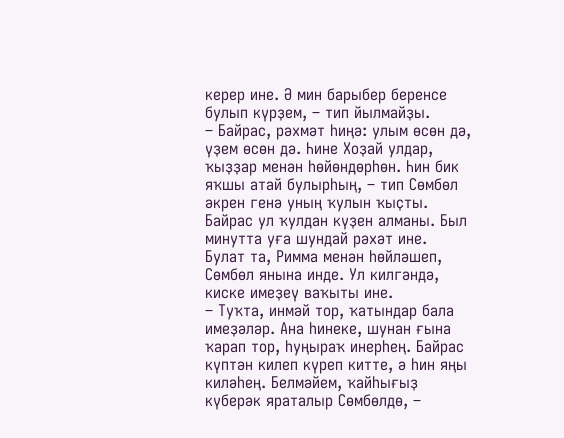керер ине. Ә мин барыбер беренсе булып күрҙем, – тип йылмайҙы.
– Байрас, рәхмәт һиңә: улым өсөн дә, үҙем өсөн дә. Һине Хоҙай улдар, ҡыҙҙар менән һөйөндөрһөн. Һин бик яҡшы атай булырһың, – тип Сөмбөл әкрен генә уның ҡулын ҡыҫты. Байрас ул ҡулдан күҙен алманы. Был минутта уға шундай рәхәт ине.
Булат та, Римма менән һөйләшеп, Сөмбөл янына инде. Ул килгәндә, киске имеҙеү ваҡыты ине.
– Туҡта, инмәй тор, ҡатындар бала имеҙәләр. Ана һинеке, шунан ғына ҡарап тор, һуңыраҡ инерһең. Байрас күптән килеп күреп китте, ә һин яңы киләһең. Белмәйем, ҡайһығыҙ күберәк яраталыр Сөмбөлдө, –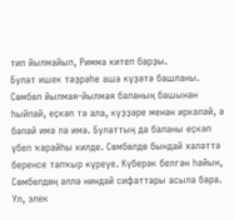тип йылмайып, Римма китеп барҙы.
Булат ишек тәҙрәһе аша күҙәтә башланы. Сөмбөл йылмая-йылмая баланың башынан һыйпай, еҫкәп тә ала, күҙҙәре менән иркәләй, ә бәпәй имә лә имә. Булаттың да баланы еҫкәп үбеп ҡарайһы килде. Сөмбөлдө бындай халәттә беренсе тапҡыр күреүе. Күберәк белгән һайын, Сөмбөлдөң әллә ниндәй сифаттары асыла бара. Ул, элек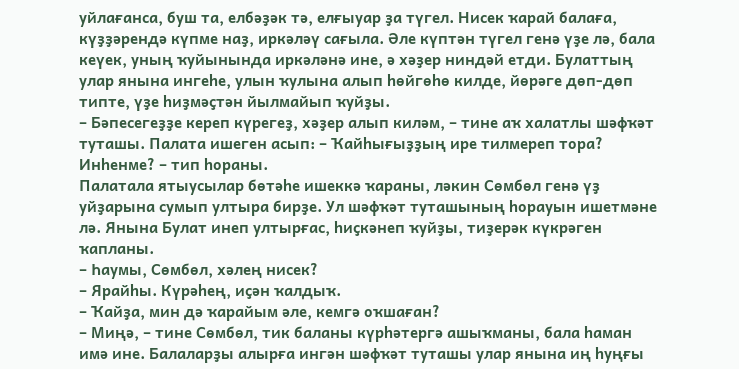уйлағанса, буш та, елбәҙәк тә, елғыуар ҙа түгел. Нисек ҡарай балаға, күҙҙәрендә күпме наҙ, иркәләү сағыла. Әле күптән түгел генә үҙе лә, бала кеүек, уның ҡуйынында иркәләнә ине, ә хәҙер ниндәй етди. Булаттың улар янына ингеһе, улын ҡулына алып һөйгөһө килде, йөрәге дөп-дөп типте, үҙе һиҙмәҫтән йылмайып ҡуйҙы.
– Бәпесегеҙҙе кереп күрегеҙ, хәҙер алып киләм, – тине аҡ халатлы шәфҡәт туташы. Палата ишеген асып: – Ҡайһығыҙҙың ире тилмереп тора? Инһенме? – тип һораны.
Палатала ятыусылар бөтәһе ишеккә ҡараны, ләкин Сөмбөл генә үҙ уйҙарына сумып ултыра бирҙе. Ул шәфҡәт туташының һорауын ишетмәне лә. Янына Булат инеп ултырғас, һиҫкәнеп ҡуйҙы, тиҙерәк күкрәген ҡапланы.
– Һаумы, Сөмбөл, хәлең нисек?
– Ярайһы. Күрәһең, иҫән ҡалдыҡ.
– Ҡайҙа, мин дә ҡарайым әле, кемгә оҡшаған?
– Миңә, – тине Сөмбөл, тик баланы күрһәтергә ашыҡманы, бала һаман имә ине. Балаларҙы алырға ингән шәфҡәт туташы улар янына иң һуңғы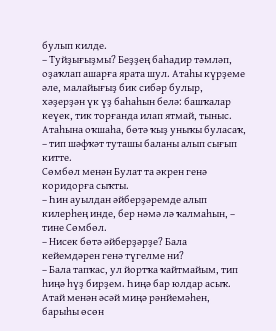булып килде.
– Туйҙығыҙмы? Беҙҙең баһадир тәмләп, оҙаҡлап ашарға ярата шул. Атаһы күрҙеме әле, малайығыҙ бик сибәр булыр, хәҙерҙән үк үҙ баһаһын белә: башҡалар кеүек, тик торғанда илап ятмай, тыныс. Атаһына оҡшаһа, бөтә ҡыҙ уныҡы буласаҡ, – тип шәфҡәт туташы баланы алып сығып китте.
Сөмбөл менән Булат та әкрен генә коридорға сыҡты.
– Һин ауылдан әйберҙәремде алып килерһең инде, бер нәмә лә ҡалмаһын, – тине Сөмбөл.
– Нисек бөтә әйберҙәрҙе? Бала кейемдәрен генә түгелме ни?
– Бала тапҡас, ул йортҡа ҡайтмайым, тип һиңә һүҙ бирҙем. Һиңә бар юлдар асыҡ. Атай менән әсәй миңә рәнйемәһен, барыһы өсөн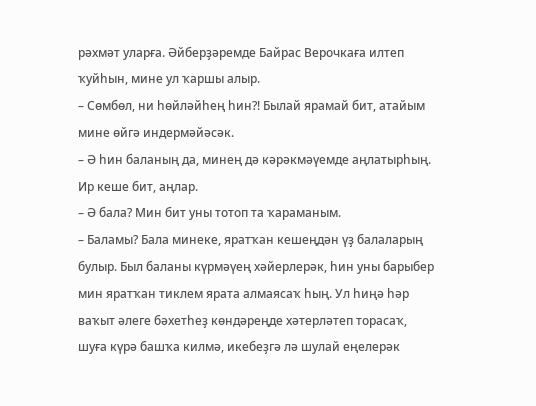рәхмәт уларға. Әйберҙәремде Байрас Верочкаға илтеп ҡуйһын, мине ул ҡаршы алыр.
– Сөмбөл, ни һөйләйһең һин?! Былай ярамай бит, атайым мине өйгә индермәйәсәк.
– Ә һин баланың да, минең дә кәрәкмәүемде аңлатырһың. Ир кеше бит, аңлар.
– Ә бала? Мин бит уны тотоп та ҡараманым.
– Баламы? Бала минеке, яратҡан кешеңдән үҙ балаларың булыр. Был баланы күрмәүең хәйерлерәк, һин уны барыбер мин яратҡан тиклем ярата алмаясаҡ һың. Ул һиңә һәр ваҡыт әлеге бәхетһеҙ көндәреңде хәтерләтеп торасаҡ, шуға күрә башҡа килмә, икебеҙгә лә шулай еңелерәк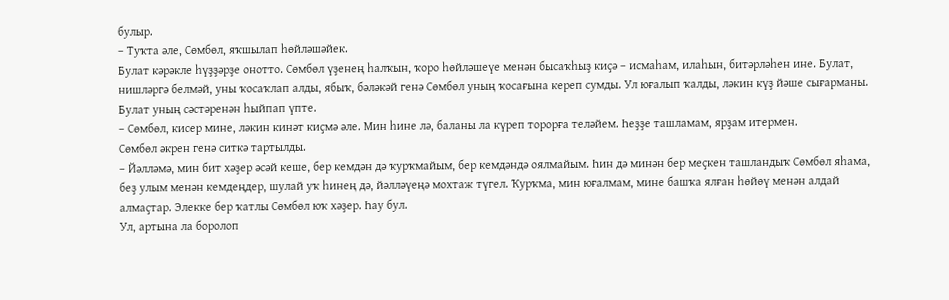булыр.
– Туҡта әле, Сөмбөл, яҡшылап һөйләшәйек.
Булат кәрәкле һүҙҙәрҙе онотто. Сөмбөл үҙенең һалҡын, ҡоро һөйләшеүе менән бысаҡһыҙ киҫә – исмаһам, илаһын, битәрләһен ине. Булат, нишләргә белмәй, уны ҡосаҡлап алды, ябыҡ, бәләкәй генә Сөмбөл уның ҡосағына кереп сумды. Ул юғалып ҡалды, ләкин күҙ йәше сығарманы. Булат уның сәстәренән һыйпап үпте.
– Сөмбөл, кисер мине, ләкин кинәт киҫмә әле. Мин һине лә, баланы ла күреп торорға теләйем. Һеҙҙе ташламам, ярҙам итермен.
Сөмбөл әкрен генә ситкә тартылды.
– Йәлләмә, мин бит хәҙер әсәй кеше, бер кемдән дә ҡурҡмайым, бер кемдәндә оялмайым. Һин дә минән бер меҫкен ташландыҡ Сөмбөл яһама, беҙ улым менән кемдеңдер, шулай уҡ һинең дә, йәлләүеңә мохтаж түгел. Ҡурҡма, мин юғалмам, мине башҡа ялған һөйөү менән алдай алмаҫтар. Элекке бер ҡатлы Сөмбөл юҡ хәҙер. Һау бул.
Ул, артына ла боролоп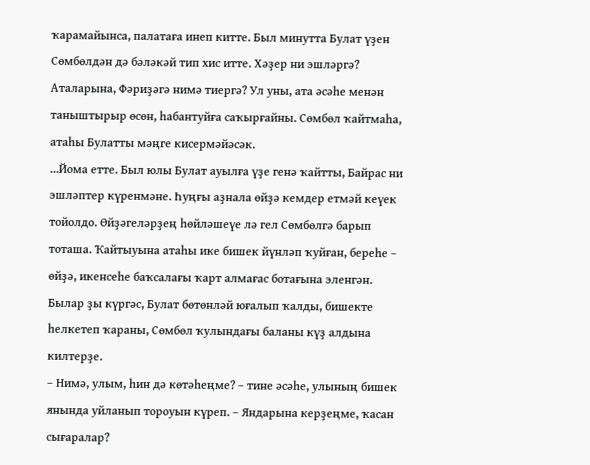ҡарамайынса, палатаға инеп китте. Был минутта Булат үҙен Сөмбөлдән дә бәләкәй тип хис итте. Хәҙер ни эшләргә? Аталарына, Фәриҙәгә нимә тиергә? Ул уны, ата әсәһе менән таныштырыр өсөн, һабантуйға саҡырғайны. Сөмбөл ҡайтмаһа, атаһы Булатты мәңге кисермәйәсәк.
...Йома етте. Был юлы Булат ауылға үҙе генә ҡайтты, Байрас ни эшләптер күренмәне. Һуңғы аҙнала өйҙә кемдер етмәй кеүек тойолдо. Өйҙәгеләрҙең һөйләшеүе лә гел Сөмбөлгә барып тоташа. Ҡайтыуына атаһы ике бишек йүнләп ҡуйған, береһе – өйҙә, икенсеһе баҡсалағы ҡарт алмағас ботағына эленгән. Былар ҙы күргәс, Булат бөтөнләй юғалып ҡалды, бишекте һелкетеп ҡараны, Сөмбөл ҡулындағы баланы күҙ алдына килтерҙе.
– Нимә, улым, һин дә көтәһеңме? – тине әсәһе, улының бишек янында уйланып тороуын күреп. – Яндарына керҙеңме, ҡасан сығаралар?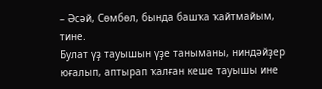– Әсәй, Сөмбөл, бында башҡа ҡайтмайым, тине.
Булат үҙ тауышын үҙе таныманы, ниндәйҙер юғалып, аптырап ҡалған кеше тауышы ине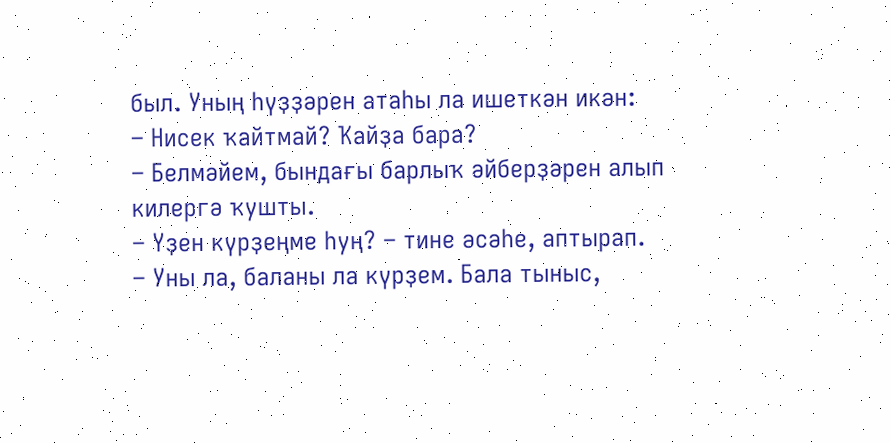был. Уның һүҙҙәрен атаһы ла ишеткән икән:
– Нисек ҡайтмай? Ҡайҙа бара?
– Белмәйем, бындағы барлыҡ әйберҙәрен алып килергә ҡушты.
– Үҙен күрҙеңме һуң? – тине әсәһе, аптырап.
– Уны ла, баланы ла күрҙем. Бала тыныс,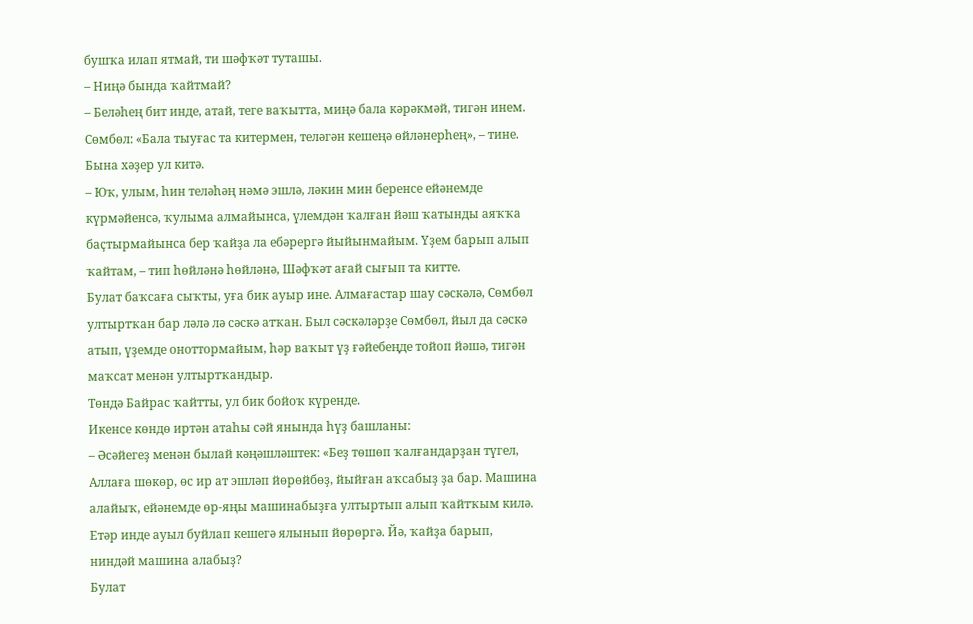бушҡа илап ятмай, ти шәфҡәт туташы.
– Ниңә бында ҡайтмай?
– Беләһең бит инде, атай, теге ваҡытта, миңә бала кәрәкмәй, тигән инем. Сөмбөл: «Бала тыуғас та китермен, теләгән кешеңә өйләнерһең», – тине. Бына хәҙер ул китә.
– Юҡ, улым, һин теләһәң нәмә эшлә, ләкин мин беренсе ейәнемде күрмәйенсә, ҡулыма алмайынса, үлемдән ҡалған йәш ҡатынды аяҡҡа баҫтырмайынса бер ҡайҙа ла ебәрергә йыйынмайым. Үҙем барып алып ҡайтам, – тип һөйләнә һөйләнә, Шәфҡәт ағай сығып та китте.
Булат баҡсаға сыҡты, уға бик ауыр ине. Алмағастар шау сәскәлә, Сөмбөл ултыртҡан бар ләлә лә сәскә атҡан. Был сәскәләрҙе Сөмбөл, йыл да сәскә атып, үҙемде оноттормайым, һәр ваҡыт үҙ ғәйебеңде тойоп йәшә, тигән маҡсат менән ултыртҡандыр.
Төндә Байрас ҡайтты, ул бик бойоҡ күренде.
Икенсе көндө иртән атаһы сәй янында һүҙ башланы:
– Әсәйегеҙ менән былай кәңәшләштек: «Беҙ төшөп ҡалғандарҙан түгел, Аллаға шөкөр, өс ир ат эшләп йөрөйбөҙ, йыйған аҡсабыҙ ҙа бар. Машина алайыҡ, ейәнемде өр-яңы машинабыҙға ултыртып алып ҡайтҡым килә. Етәр инде ауыл буйлап кешегә ялынып йөрөргә. Йә, ҡайҙа барып, ниндәй машина алабыҙ?
Булат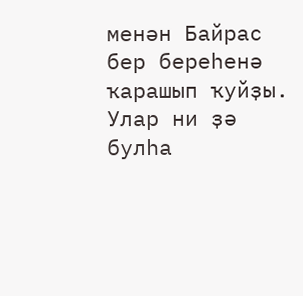менән Байрас бер береһенә ҡарашып ҡуйҙы. Улар ни ҙә булһа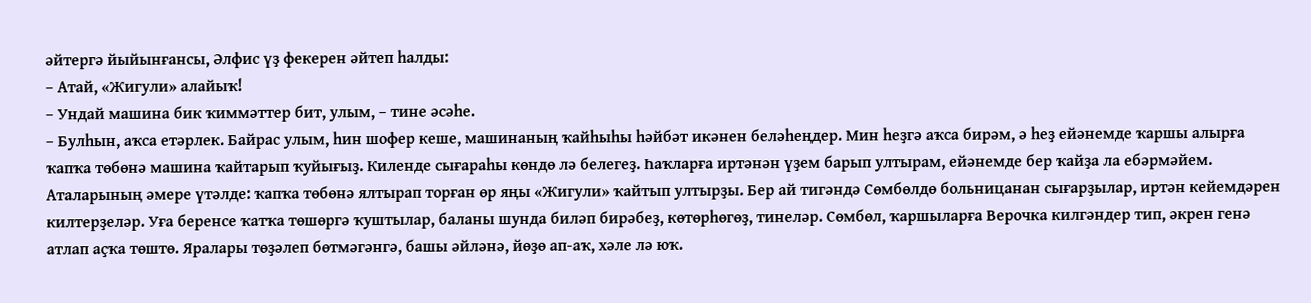әйтергә йыйынғансы, Әлфис үҙ фекерен әйтеп һалды:
– Атай, «Жигули» алайыҡ!
– Ундай машина бик ҡиммәттер бит, улым, – тине әсәһе.
– Булһын, аҡса етәрлек. Байрас улым, һин шофер кеше, машинаның ҡайһыһы һәйбәт икәнен беләһеңдер. Мин һеҙгә аҡса бирәм, ә һеҙ ейәнемде ҡаршы алырға ҡапҡа төбөнә машина ҡайтарып ҡуйығыҙ. Киленде сығараһы көндө лә белегеҙ. Һаҡларға иртәнән үҙем барып ултырам, ейәнемде бер ҡайҙа ла ебәрмәйем.
Аталарының әмере үтәлде: ҡапҡа төбөнә ялтырап торған өр яңы «Жигули» ҡайтып ултырҙы. Бер ай тигәндә Сөмбөлдө больницанан сығарҙылар, иртән кейемдәрен килтерҙеләр. Уға беренсе ҡатҡа төшөргә ҡуштылар, баланы шунда биләп бирәбеҙ, көтөрһөгөҙ, тинеләр. Сөмбөл, ҡаршыларға Верочка килгәндер тип, әкрен генә атлап аҫҡа төштө. Яралары төҙәлеп бөтмәгәнгә, башы әйләнә, йөҙө ап-аҡ, хәле лә юҡ.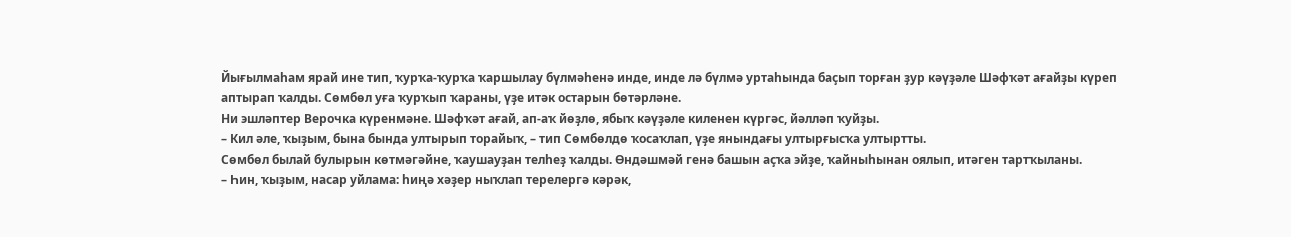Йығылмаһам ярай ине тип, ҡурҡа-ҡурҡа ҡаршылау бүлмәһенә инде, инде лә бүлмә уртаһында баҫып торған ҙур кәүҙәле Шәфҡәт ағайҙы күреп аптырап ҡалды. Сөмбөл уға ҡурҡып ҡараны, үҙе итәк остарын бөтәрләне.
Ни эшләптер Верочка күренмәне. Шәфҡәт ағай, ап-аҡ йөҙлө, ябыҡ кәүҙәле киленен күргәс, йәлләп ҡуйҙы.
– Кил әле, ҡыҙым, бына бында ултырып торайыҡ, – тип Сөмбөлдө ҡосаҡлап, үҙе янындағы ултырғысҡа ултыртты.
Сөмбөл былай булырын көтмәгәйне, ҡаушауҙан телһеҙ ҡалды. Өндәшмәй генә башын аҫҡа эйҙе, ҡайныһынан оялып, итәген тартҡыланы.
– Һин, ҡыҙым, насар уйлама: һиңә хәҙер ныҡлап терелергә кәрәк,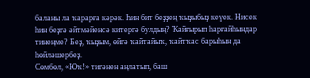баланы ла ҡарарға кәрәк. Һин бит беҙҙең ҡыҙыбыҙ кеүек. Нисек һин беҙгә әйтмәйенсә китергә булдың? Ҡайғырып һарғайһындар тинеңме? Беҙ, ҡыҙым, өйгә ҡайтайыҡ, ҡайтҡас барыһын да һөйләшербеҙ.
Сөмбөл, «Юҡ!» тигәнен аңлатып, баш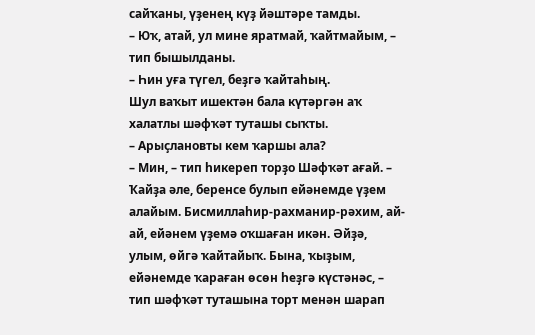сайҡаны, үҙенең күҙ йәштәре тамды.
– Юҡ, атай, ул мине яратмай, ҡайтмайым, – тип бышылданы.
– Һин уға түгел, беҙгә ҡайтаһың.
Шул ваҡыт ишектән бала күтәргән аҡ халатлы шәфҡәт туташы сыҡты.
– Арыҫлановты кем ҡаршы ала?
– Мин, – тип һикереп торҙо Шәфҡәт ағай. – Ҡайҙа әле, беренсе булып ейәнемде үҙем алайым. Бисмиллаһир-рахманир-рәхим, ай-ай, ейәнем үҙемә оҡшаған икән. Әйҙә, улым, өйгә ҡайтайыҡ. Бына, ҡыҙым, ейәнемде ҡараған өсөн һеҙгә күстәнәс, – тип шәфҡәт туташына торт менән шарап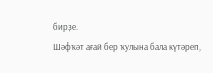бирҙе.
Шәфҡәт ағай бер ҡулына бала күтәреп,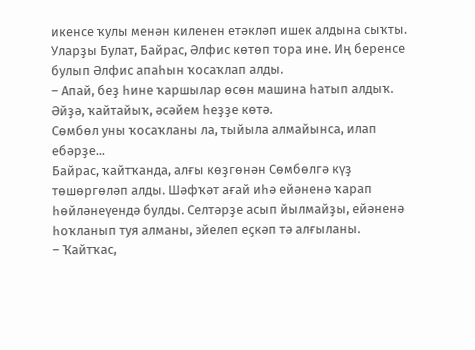икенсе ҡулы менән киленен етәкләп ишек алдына сыҡты. Уларҙы Булат, Байрас, Әлфис көтөп тора ине. Иң беренсе булып Әлфис апаһын ҡосаҡлап алды.
– Апай, беҙ һине ҡаршылар өсөн машина һатып алдыҡ. Әйҙә, ҡайтайыҡ, әсәйем һеҙҙе көтә.
Сөмбөл уны ҡосаҡланы ла, тыйыла алмайынса, илап ебәрҙе...
Байрас, ҡайтҡанда, алғы көҙгөнән Сөмбөлгә күҙ төшөргөләп алды. Шәфҡәт ағай иһә ейәненә ҡарап һөйләнеүендә булды. Селтәрҙе асып йылмайҙы, ейәненә һоҡланып туя алманы, эйелеп еҫкәп тә алғыланы.
– Ҡайтҡас,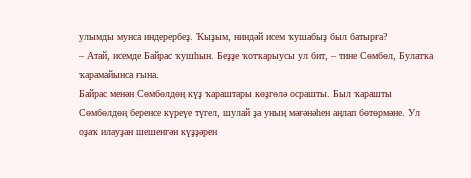улымды мунса индерербеҙ. Ҡыҙым, ниндәй исем ҡушабыҙ был батырға?
– Атай, исемде Байрас ҡушһын. Беҙҙе ҡотҡарыусы ул бит, – тине Сөмбөл, Булатҡа ҡарамайынса ғына.
Байрас менән Сөмбөлдөң күҙ ҡараштары көҙгөлә осрашты. Был ҡарашты Сөмбөлдөң беренсе күреүе түгел, шулай ҙа уның мәғәнәһен аңлап бөтөрмәне. Ул оҙаҡ илауҙан шешенгән күҙҙәрен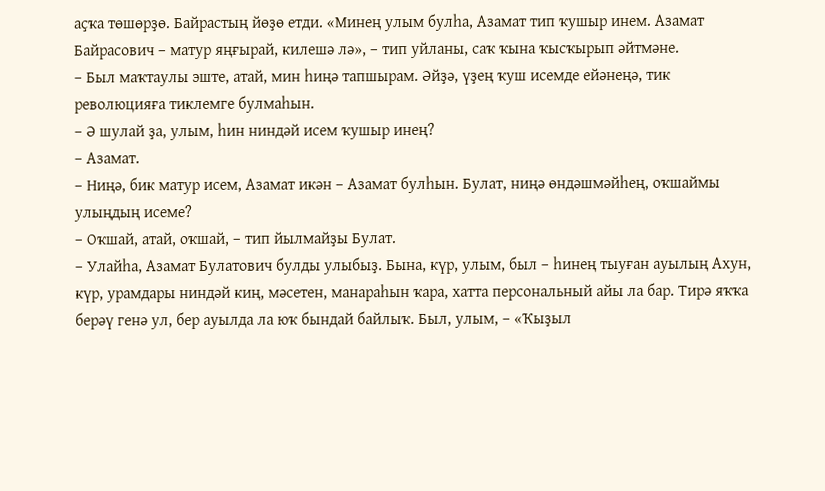аҫҡа төшөрҙө. Байрастың йөҙө етди. «Минең улым булһа, Азамат тип ҡушыр инем. Азамат Байрасович – матур яңғырай, килешә лә», – тип уйланы, саҡ ҡына ҡысҡырып әйтмәне.
– Был маҡтаулы эште, атай, мин һиңә тапшырам. Әйҙә, үҙең ҡуш исемде ейәнеңә, тик революцияға тиклемге булмаһын.
– Ә шулай ҙа, улым, һин ниндәй исем ҡушыр инең?
– Азамат.
– Ниңә, бик матур исем, Азамат икән – Азамат булһын. Булат, ниңә өндәшмәйһең, оҡшаймы улыңдың исеме?
– Оҡшай, атай, оҡшай, – тип йылмайҙы Булат.
– Улайһа, Азамат Булатович булды улыбыҙ. Бына, күр, улым, был – һинең тыуған ауылың Ахун, күр, урамдары ниндәй киң, мәсетен, манараһын ҡара, хатта персональный айы ла бар. Тирә яҡҡа берәү генә ул, бер ауылда ла юҡ бындай байлыҡ. Был, улым, – «Ҡыҙыл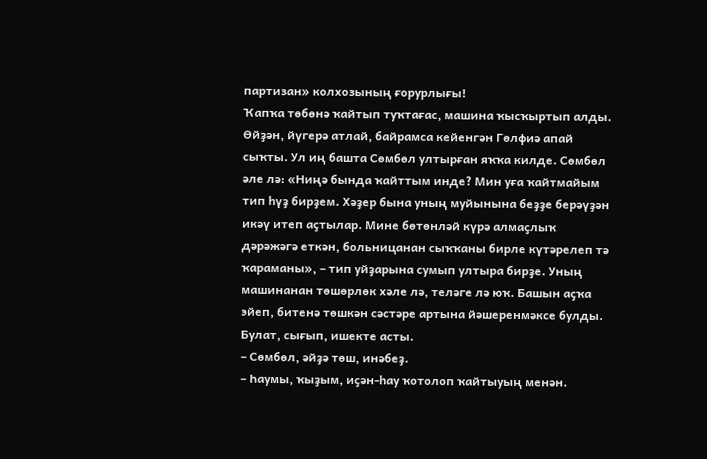партизан» колхозының ғорурлығы!
Ҡапҡа төбөнә ҡайтып туҡтағас, машина ҡысҡыртып алды.
Өйҙән, йүгерә атлай, байрамса кейенгән Гөлфиә апай сыҡты. Ул иң башта Сөмбөл ултырған яҡҡа килде. Сөмбөл әле лә: «Ниңә бында ҡайттым инде? Мин уға ҡайтмайым тип һүҙ бирҙем. Хәҙер бына уның муйынына беҙҙе берәүҙән икәү итеп аҫтылар. Мине бөтөнләй күрә алмаҫлыҡ дәрәжәгә еткән, больницанан сыҡҡаны бирле күтәрелеп тә ҡараманы», – тип уйҙарына сумып ултыра бирҙе. Уның машинанан төшөрлөк хәле лә, теләге лә юҡ. Башын аҫҡа эйеп, битенә төшкән сәстәре артына йәшеренмәксе булды.
Булат, сығып, ишекте асты.
– Сөмбөл, әйҙә төш, инәбеҙ.
– Һаумы, ҡыҙым, иҫән-һау ҡотолоп ҡайтыуың менән.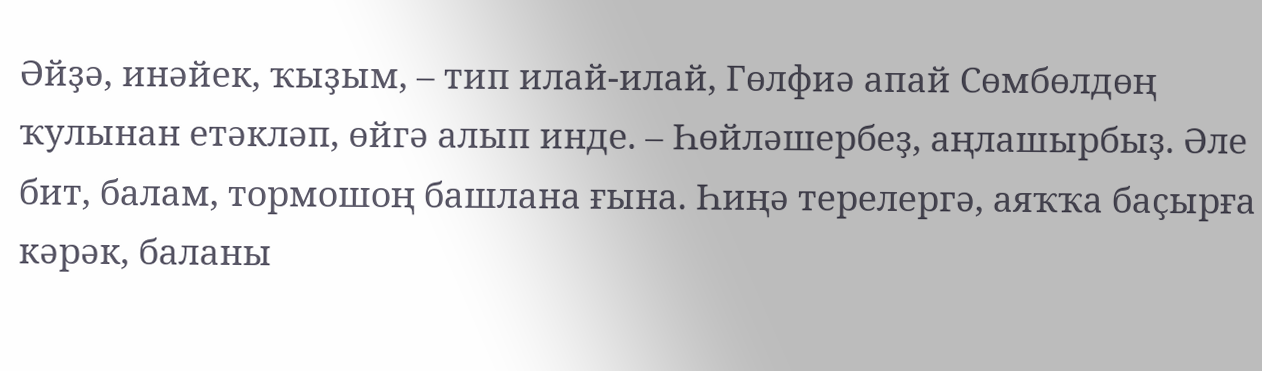Әйҙә, инәйек, ҡыҙым, – тип илай-илай, Гөлфиә апай Сөмбөлдөң ҡулынан етәкләп, өйгә алып инде. – Һөйләшербеҙ, аңлашырбыҙ. Әле бит, балам, тормошоң башлана ғына. Һиңә терелергә, аяҡҡа баҫырға кәрәк, баланы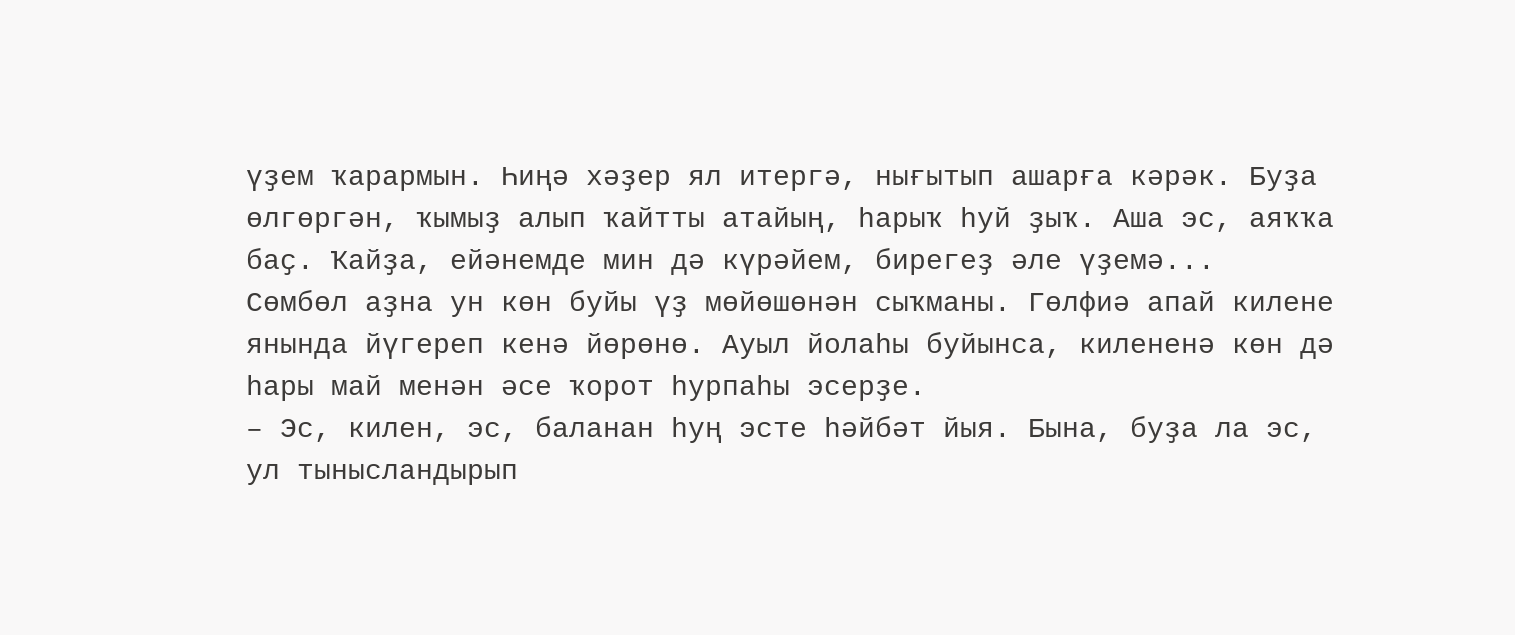үҙем ҡарармын. Һиңә хәҙер ял итергә, нығытып ашарға кәрәк. Буҙа өлгөргән, ҡымыҙ алып ҡайтты атайың, һарыҡ һуй ҙыҡ. Аша эс, аяҡҡа баҫ. Ҡайҙа, ейәнемде мин дә күрәйем, бирегеҙ әле үҙемә...
Сөмбөл аҙна ун көн буйы үҙ мөйөшөнән сыҡманы. Гөлфиә апай килене янында йүгереп кенә йөрөнө. Ауыл йолаһы буйынса, килененә көн дә һары май менән әсе ҡорот һурпаһы эсерҙе.
– Эс, килен, эс, баланан һуң эсте һәйбәт йыя. Бына, буҙа ла эс, ул тынысландырып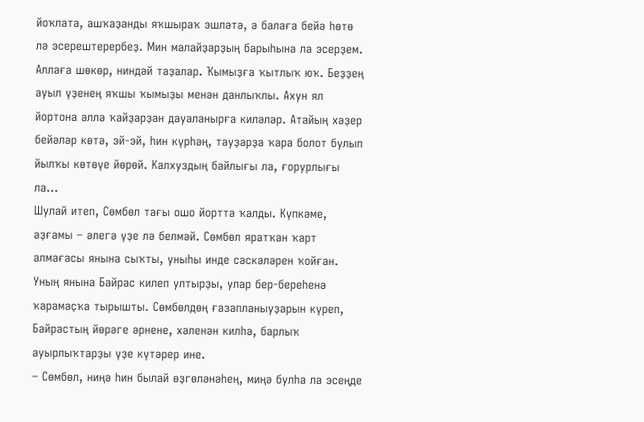йоҡлата, ашҡаҙанды яҡшыраҡ эшләтә, ә балаға бейә һөтө лә эсерештерербеҙ. Мин малайҙарҙың барыһына ла эсерҙем. Аллаға шөкөр, ниндәй таҙалар. Ҡымыҙға ҡытлыҡ юҡ. Беҙҙең ауыл үҙенең яҡшы ҡымыҙы менән данлыҡлы. Ахун ял йортона әллә ҡайҙарҙан дауаланырға киләләр. Атайың хәҙер бейәләр көтә, эй-эй, һин күрһәң, тауҙарҙа ҡара болот булып йылҡы көтөүе йөрөй. Калхуздың байлығы ла, ғорурлығы ла...
Шулай итеп, Сөмбөл тағы ошо йортта ҡалды. Күпкәме, аҙғамы – әлегә үҙе лә белмәй. Сөмбөл яратҡан ҡарт алмағасы янына сыҡты, уныһы инде сәскәләрен ҡойған. Уның янына Байрас килеп ултырҙы, улар бер-береһенә ҡарамаҫҡа тырышты. Сөмбөлдөң ғазапланыуҙарын күреп, Байрастың йөрәге әрнене, хәленән килһә, барлыҡ ауырлыҡтарҙы үҙе күтәрер ине.
– Сөмбөл, ниңә һин былай өҙгөләнәһең, миңә булһа ла эсеңде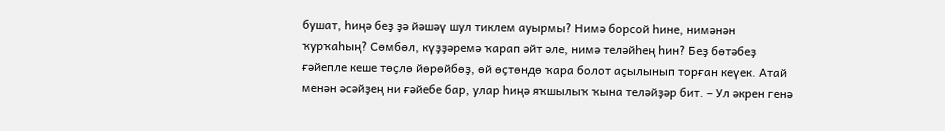бушат, һиңә беҙ ҙә йәшәү шул тиклем ауырмы? Нимә борсой һине, нимәнән ҡурҡаһың? Сөмбөл, күҙҙәремә ҡарап әйт әле, нимә теләйһең һин? Беҙ бөтәбеҙ ғәйепле кеше төҫлө йөрөйбөҙ, өй өҫтөндө ҡара болот аҫылынып торған кеүек. Атай менән әсәйҙең ни ғәйебе бар, улар һиңә яҡшылыҡ ҡына теләйҙәр бит. – Ул әкрен генә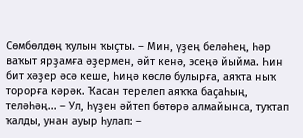Сөмбөлдөң ҡулын ҡыҫты. – Мин, үҙең беләһең, һәр ваҡыт ярҙамға әҙермен, әйт кенә, эсеңә йыйма. Һин бит хәҙер әсә кеше, һиңә көслө булырға, аяҡта ныҡ
торорға кәрәк. Ҡасан терелеп аяҡҡа баҫаһың, теләһәң... – Ул, һүҙен әйтеп бөтөрә алмайынса, туҡтап ҡалды, унан ауыр һулап: –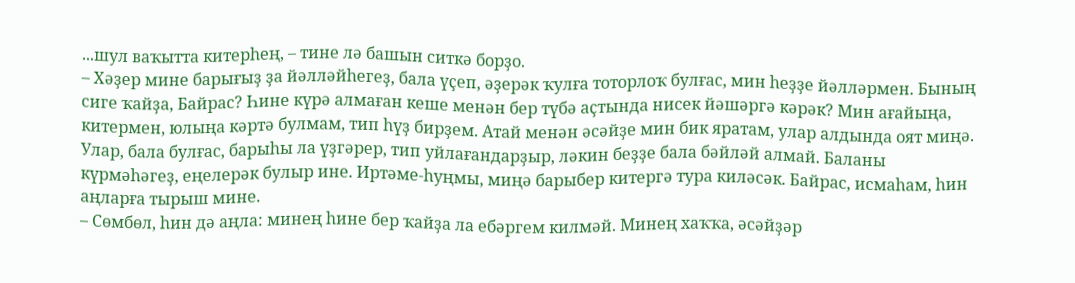...шул ваҡытта китерһең, – тине лә башын ситкә борҙо.
– Хәҙер мине барығыҙ ҙа йәлләйһегеҙ, бала үҫеп, әҙерәк ҡулға тоторлоҡ булғас, мин һеҙҙе йәлләрмен. Бының сиге ҡайҙа, Байрас? Һине күрә алмаған кеше менән бер түбә аҫтында нисек йәшәргә кәрәк? Мин ағайыңа, китермен, юлыңа кәртә булмам, тип һүҙ бирҙем. Атай менән әсәйҙе мин бик яратам, улар алдында оят миңә. Улар, бала булғас, барыһы ла үҙгәрер, тип уйлағандарҙыр, ләкин беҙҙе бала бәйләй алмай. Баланы күрмәһәгеҙ, еңелерәк булыр ине. Иртәме-һуңмы, миңә барыбер китергә тура киләсәк. Байрас, исмаһам, һин аңларға тырыш мине.
– Сөмбөл, һин дә аңла: минең һине бер ҡайҙа ла ебәргем килмәй. Минең хаҡҡа, әсәйҙәр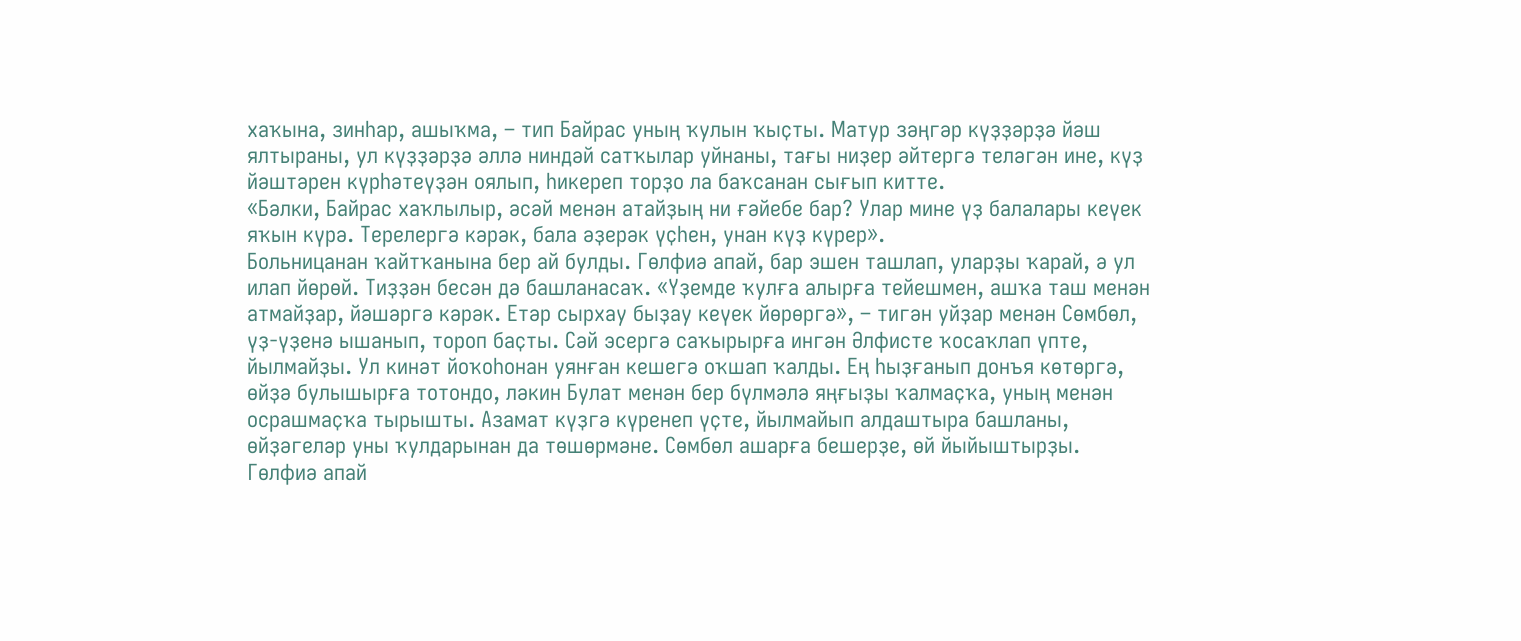хаҡына, зинһар, ашыҡма, – тип Байрас уның ҡулын ҡыҫты. Матур зәңгәр күҙҙәрҙә йәш ялтыраны, ул күҙҙәрҙә әллә ниндәй сатҡылар уйнаны, тағы ниҙер әйтергә теләгән ине, күҙ йәштәрен күрһәтеүҙән оялып, һикереп торҙо ла баҡсанан сығып китте.
«Бәлки, Байрас хаҡлылыр, әсәй менән атайҙың ни ғәйебе бар? Улар мине үҙ балалары кеүек яҡын күрә. Терелергә кәрәк, бала әҙерәк үҫһен, унан күҙ күрер».
Больницанан ҡайтҡанына бер ай булды. Гөлфиә апай, бар эшен ташлап, уларҙы ҡарай, ә ул илап йөрөй. Тиҙҙән бесән дә башланасаҡ. «Үҙемде ҡулға алырға тейешмен, ашҡа таш менән атмайҙар, йәшәргә кәрәк. Етәр сырхау быҙау кеүек йөрөргә», – тигән уйҙар менән Сөмбөл, үҙ-үҙенә ышанып, тороп баҫты. Сәй эсергә саҡырырға ингән Әлфисте ҡосаҡлап үпте, йылмайҙы. Ул кинәт йоҡоһонан уянған кешегә оҡшап ҡалды. Ең һыҙғанып донъя көтөргә, өйҙә булышырға тотондо, ләкин Булат менән бер бүлмәлә яңғыҙы ҡалмаҫҡа, уның менән осрашмаҫҡа тырышты. Азамат күҙгә күренеп үҫте, йылмайып алдаштыра башланы, өйҙәгеләр уны ҡулдарынан да төшөрмәне. Сөмбөл ашарға бешерҙе, өй йыйыштырҙы. Гөлфиә апай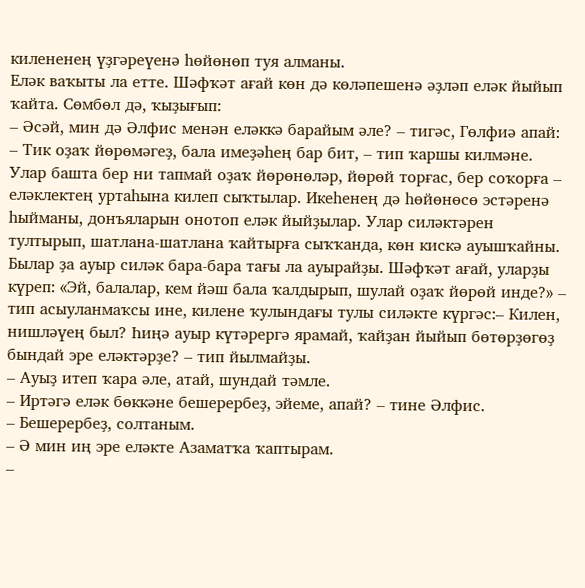килененең үҙгәреүенә һөйөнөп туя алманы.
Еләк ваҡыты ла етте. Шәфҡәт ағай көн дә көләпешенә әҙләп еләк йыйып ҡайта. Сөмбөл дә, ҡыҙығып:
– Әсәй, мин дә Әлфис менән еләккә барайым әле? – тигәс, Гөлфиә апай:
– Тик оҙаҡ йөрөмәгеҙ, бала имеҙәһең бар бит, – тип ҡаршы килмәне.
Улар башта бер ни тапмай оҙаҡ йөрөнөләр, йөрөй торғас, бер соҡорға – еләклектең уртаһына килеп сыҡтылар. Икеһенең дә һөйөнөсө эстәренә һыйманы, донъяларын онотоп еләк йыйҙылар. Улар силәктәрен тултырып, шатлана-шатлана ҡайтырға сыҡҡанда, көн кискә ауышҡайны. Былар ҙа ауыр силәк бара-бара тағы ла ауырайҙы. Шәфҡәт ағай, уларҙы күреп: «Эй, балалар, кем йәш бала ҡалдырып, шулай оҙаҡ йөрөй инде?» – тип асыуланмаҡсы ине, килене ҡулындағы тулы силәкте күргәс:– Килен, нишләүең был? Һиңә ауыр күтәрергә ярамай, ҡайҙан йыйып бөтөрҙөгөҙ бындай эре еләктәрҙе? – тип йылмайҙы.
– Ауыҙ итеп ҡара әле, атай, шундай тәмле.
– Иртәгә еләк бөккәне бешерербеҙ, эйеме, апай? – тине Әлфис.
– Бешерербеҙ, солтаным.
– Ә мин иң эре еләкте Азаматҡа ҡаптырам.
–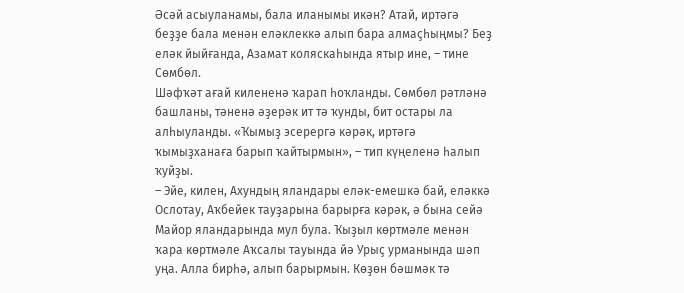Әсәй асыуланамы, бала иланымы икән? Атай, иртәгә беҙҙе бала менән еләклеккә алып бара алмаҫһыңмы? Беҙ еләк йыйғанда, Азамат коляскаһында ятыр ине, – тине Сөмбөл.
Шәфҡәт ағай килененә ҡарап һоҡланды. Сөмбөл рәтләнә башланы, тәненә әҙерәк ит тә ҡунды, бит остары ла алһыуланды. «Ҡымыҙ эсерергә кәрәк, иртәгә ҡымыҙханаға барып ҡайтырмын», – тип күңеленә һалып ҡуйҙы.
– Эйе, килен, Ахундың яландары еләк-емешкә бай, еләккә Ослотау, Аҡбейек тауҙарына барырға кәрәк, ә бына сейә Майор яландарында мул була. Ҡыҙыл көртмәле менән ҡара көртмәле Аҡсалы тауында йә Урыҫ урманында шәп уңа. Алла бирһә, алып барырмын. Көҙөн бәшмәк тә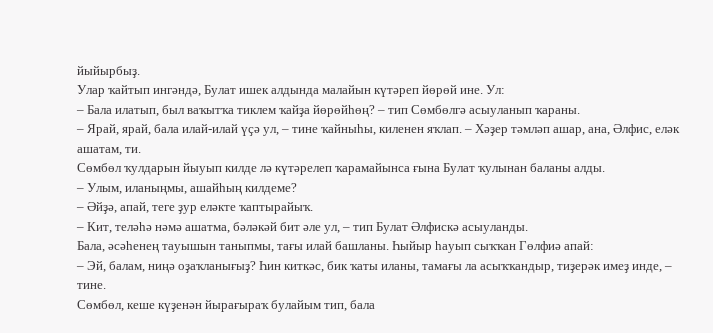йыйырбыҙ.
Улар ҡайтып ингәндә, Булат ишек алдында малайын күтәреп йөрөй ине. Ул:
– Бала илатып, был ваҡытҡа тиклем ҡайҙа йөрөйһөң? – тип Сөмбөлгә асыуланып ҡараны.
– Ярай, ярай, бала илай-илай үҫә ул, – тине ҡайныһы, киленен яҡлап. – Хәҙер тәмләп ашар, ана, Әлфис, еләк ашатам, ти.
Сөмбөл ҡулдарын йыуып килде лә күтәрелеп ҡарамайынса ғына Булат ҡулынан баланы алды.
– Улым, иланыңмы, ашайһың килдеме?
– Әйҙә, апай, теге ҙур еләкте ҡаптырайыҡ.
– Кит, теләһә нәмә ашатма, бәләкәй бит әле ул, – тип Булат Әлфискә асыуланды.
Бала, әсәһенең тауышын таныпмы, тағы илай башланы. Һыйыр һауып сыҡҡан Гөлфиә апай:
– Эй, балам, ниңә оҙаҡланығыҙ? Һин киткәс, бик ҡаты иланы, тамағы ла асыҡҡандыр, тиҙерәк имеҙ инде, – тине.
Сөмбөл, кеше күҙенән йырағыраҡ булайым тип, бала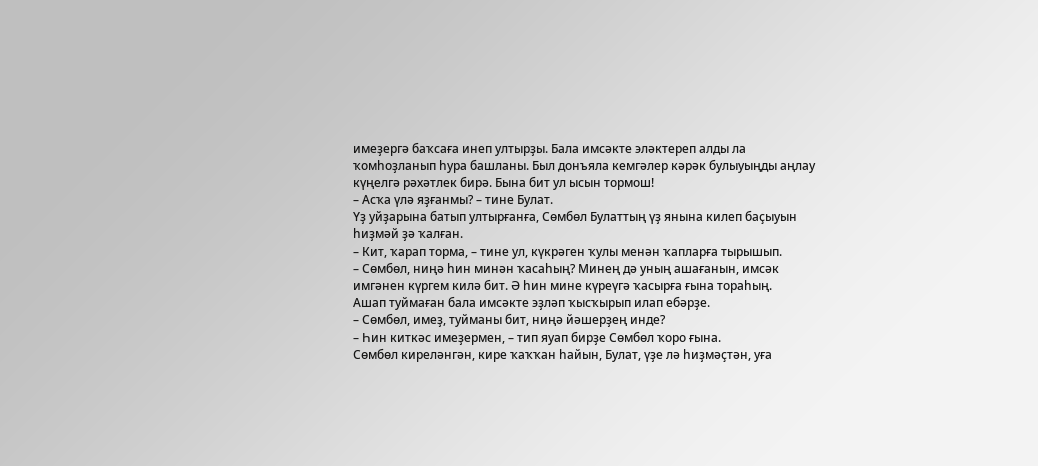имеҙергә баҡсаға инеп ултырҙы. Бала имсәкте эләктереп алды ла ҡомһоҙланып һура башланы. Был донъяла кемгәлер кәрәк булыуыңды аңлау күңелгә рәхәтлек бирә. Бына бит ул ысын тормош!
– Асҡа үлә яҙғанмы? – тине Булат.
Үҙ уйҙарына батып ултырғанға, Сөмбөл Булаттың үҙ янына килеп баҫыуын һиҙмәй ҙә ҡалған.
– Кит, ҡарап торма, – тине ул, күкрәген ҡулы менән ҡапларға тырышып.
– Сөмбөл, ниңә һин минән ҡасаһың? Минең дә уның ашағанын, имсәк имгәнен күргем килә бит. Ә һин мине күреүгә ҡасырға ғына тораһың.
Ашап туймаған бала имсәкте эҙләп ҡысҡырып илап ебәрҙе.
– Сөмбөл, имеҙ, туйманы бит, ниңә йәшерҙең инде?
– Һин киткәс имеҙермен, – тип яуап бирҙе Сөмбөл ҡоро ғына.
Сөмбөл киреләнгән, кире ҡаҡҡан һайын, Булат, үҙе лә һиҙмәҫтән, уға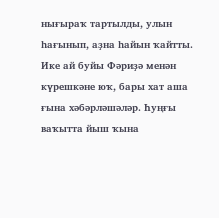нығыраҡ тартылды, улын һағынып, аҙна һайын ҡайтты. Ике ай буйы Фәриҙә менән күрешкәне юҡ, бары хат аша ғына хәбәрләшәләр. Һуңғы ваҡытта йыш ҡына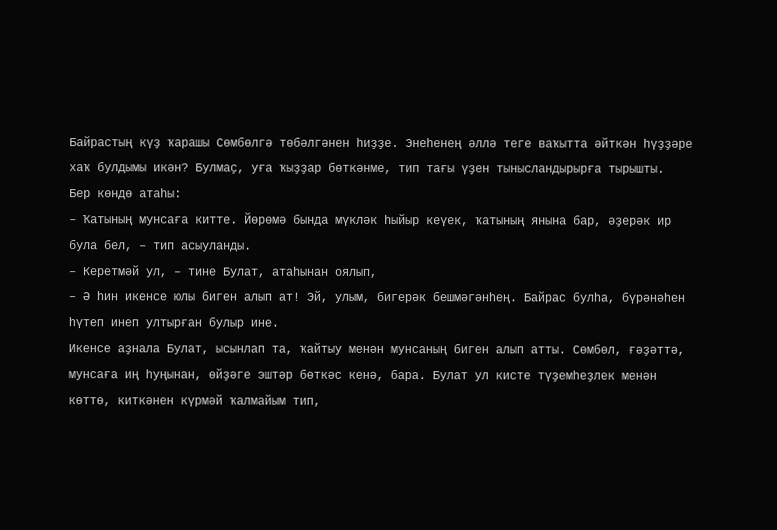Байрастың күҙ ҡарашы Сөмбөлгә төбәлгәнен һиҙҙе. Энеһенең әллә теге ваҡытта әйткән һүҙҙәре хаҡ булдымы икән? Булмаҫ, уға ҡыҙҙар бөткәнме, тип тағы үҙен тынысландырырға тырышты.
Бер көндө атаһы:
– Ҡатының мунсаға китте. Йөрөмә бында мүкләк һыйыр кеүек, ҡатының янына бар, әҙерәк ир була бел, – тип асыуланды.
– Керетмәй ул, – тине Булат, атаһынан оялып,
– Ә һин икенсе юлы биген алып ат! Эй, улым, бигерәк бешмәгәнһең. Байрас булһа, бүрәнәһен һүтеп инеп ултырған булыр ине.
Икенсе аҙнала Булат, ысынлап та, ҡайтыу менән мунсаның биген алып атты. Сөмбөл, ғәҙәттә, мунсаға иң һуңынан, өйҙәге эштәр бөткәс кенә, бара. Булат ул кисте түҙемһеҙлек менән көттө, киткәнен күрмәй ҡалмайым тип,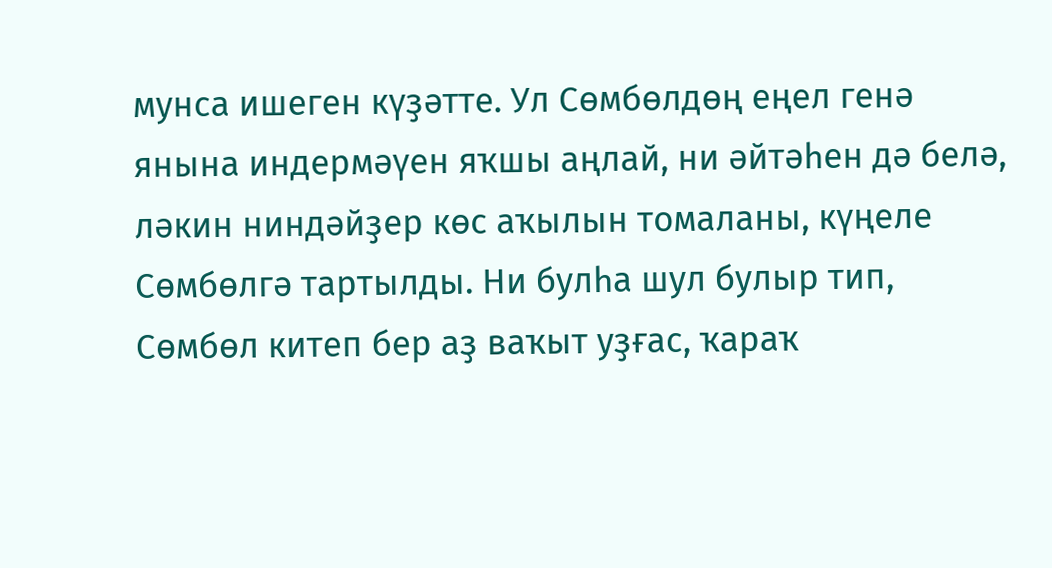мунса ишеген күҙәтте. Ул Сөмбөлдөң еңел генә янына индермәүен яҡшы аңлай, ни әйтәһен дә белә, ләкин ниндәйҙер көс аҡылын томаланы, күңеле Сөмбөлгә тартылды. Ни булһа шул булыр тип, Сөмбөл китеп бер аҙ ваҡыт уҙғас, ҡараҡ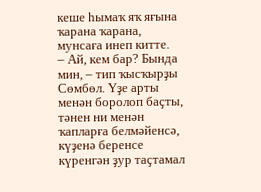кеше һымаҡ яҡ яғына ҡарана ҡарана, мунсаға инеп китте.
– Ай, кем бар? Бында мин, – тип ҡысҡырҙы Сөмбөл. Үҙе арты менән боролоп баҫты, тәнен ни менән ҡапларға белмәйенсә, күҙенә беренсе күренгән ҙур таҫтамал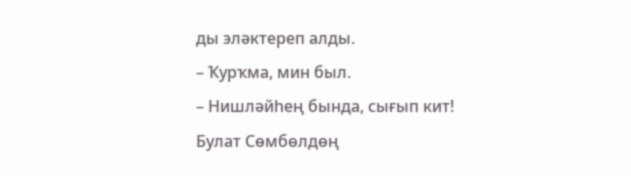ды эләктереп алды.
– Ҡурҡма, мин был.
– Нишләйһең бында, сығып кит!
Булат Сөмбөлдөң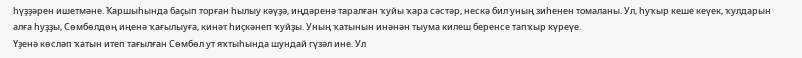һүҙҙәрен ишетмәне. Ҡаршыһында баҫып торған һылыу кәүҙә, иңдәренә таралған ҡуйы ҡара сәстәр, нескә бил уның зиһенен томаланы. Ул, һуҡыр кеше кеүек, ҡулдарын алға һуҙҙы, Сөмбөлдөң иңенә ҡағылыуға, кинәт һиҫкәнеп ҡуйҙы. Уның ҡатынын инәнән тыума килеш беренсе тапҡыр күреүе.
Үҙенә көсләп ҡатын итеп тағылған Сөмбөл ут яҡтыһында шундай гүзәл ине. Ул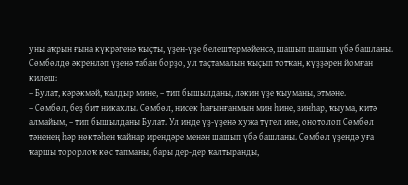уны аҡрын ғына күкрәгенә ҡыҫты, үҙен-үҙе белештермәйенсә, шашып шашып үбә башланы. Сөмбөлдө әкренләп үҙенә табан борҙо, ул таҫтамалын ҡыҫып тотҡан, күҙҙәрен йомған килеш:
– Булат, кәрәкмәй, ҡалдыр мине, – тип бышылданы, ләкин үҙе ҡыуманы, этмәне.
– Сөмбөл, беҙ бит никахлы. Сөмбөл, нисек һағынғанмын мин һине, зинһар, ҡыума, китә алмайым, – тип бышылданы Булат. Ул инде үҙ-үҙенә хужа түгел ине, онотолоп Сөмбөл тәненең һәр нөктәһен ҡайнар ирендәре менән шашып үбә башланы. Сөмбөл үҙендә уға ҡаршы торорлоҡ көс тапманы, бары дер-дер ҡалтыранды,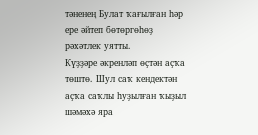тәненең Булат ҡағылған һәр ере әйтеп бөтөргөһөҙ рәхәтлек уятты.
Күҙҙәре әкренләп өҫтән аҫҡа төштө. Шул саҡ кендектән аҫҡа саҡлы һуҙылған ҡыҙыл шәмәхә яра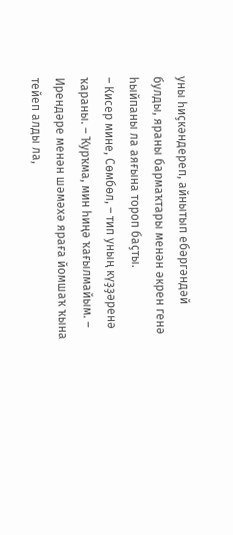уны һиҫкәндереп, айнытып ебәргәндәй булды, яраны бармаҡтары менән әкрен генә һыйпаны ла аяғына тороп баҫты.
– Кисер мине, Сөмбөл, – тип уның күҙҙәренә ҡараны. – Ҡурҡма, мин һиңә ҡағылмайым. – Ирендәре менән шәмәхә яраға йомшаҡ ҡына тейеп алды ла,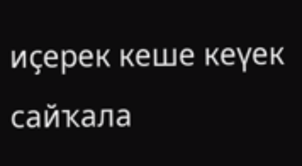иҫерек кеше кеүек сайҡала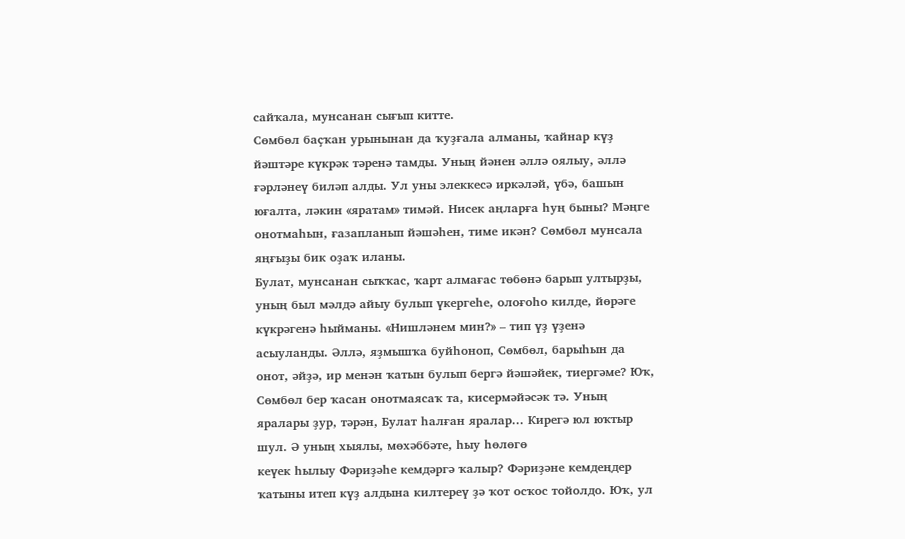сайҡала, мунсанан сығып китте.
Сөмбөл баҫҡан урынынан да ҡуҙғала алманы, ҡайнар күҙ йәштәре күкрәк тәренә тамды. Уның йәнен әллә оялыу, әллә ғәрләнеү биләп алды. Ул уны элеккесә иркәләй, үбә, башын юғалта, ләкин «яратам» тимәй. Нисек аңларға һуң быны? Мәңге онотмаһын, ғазапланып йәшәһен, тиме икән? Сөмбөл мунсала яңғыҙы бик оҙаҡ иланы.
Булат, мунсанан сыҡҡас, ҡарт алмағас төбөнә барып ултырҙы, уның был мәлдә айыу булып үкергеһе, олоғоһо килде, йөрәге күкрәгенә һыйманы. «Нишләнем мин?» – тип үҙ үҙенә асыуланды. Әллә, яҙмышҡа буйһоноп, Сөмбөл, барыһын да онот, әйҙә, ир менән ҡатын булып бергә йәшәйек, тиергәме? Юҡ, Сөмбөл бер ҡасан онотмаясаҡ та, кисермәйәсәк тә. Уның яралары ҙур, тәрән, Булат һалған яралар... Кирегә юл юҡтыр шул. Ә уның хыялы, мөхәббәте, һыу һөлөгө
кеүек һылыу Фәриҙәһе кемдәргә ҡалыр? Фәриҙәне кемдеңдер ҡатыны итеп күҙ алдына килтереү ҙә ҡот осҡос тойолдо. Юҡ, ул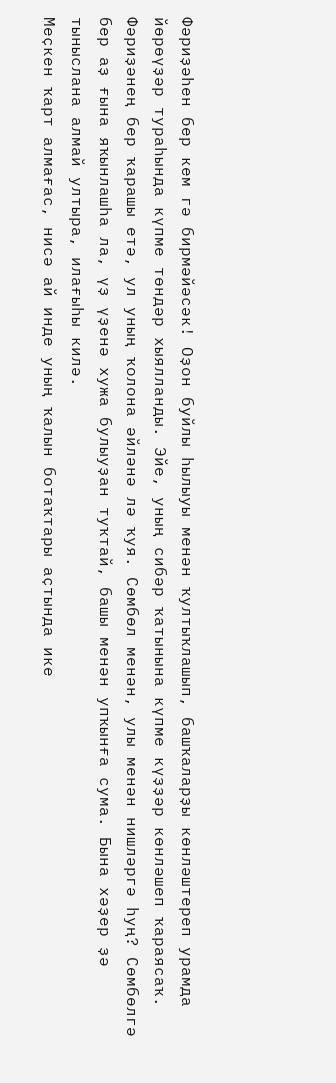Фәриҙәһен бер кем гә бирмәйәсәк! Оҙон буйлы һылыуы менән ҡултыҡлашып, башҡаларҙы көнләштереп урамда йөрөүҙәр тураһында күпме төндәр хыялланды. Эйе, уның сибәр ҡатынына күпме күҙҙәр көнләшеп ҡараясаҡ. Фәриҙәнең бер ҡарашы етә, ул уның ҡолона әйләнә лә ҡуя. Сөмбөл менән, улы менән нишләргә һуң? Сөмбөлгә бер аҙ ғына яҡынлашһа ла, үҙ үҙенә хужа булыуҙан туҡтай, башы менән упҡынға сума. Бына хәҙер ҙә тыныслана алмай ултыра, илағыһы килә.
Меҫкен ҡарт алмағас, нисә ай инде уның ҡалын ботаҡтары аҫтында ике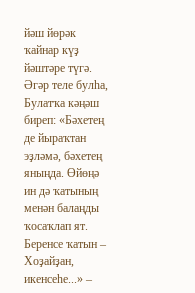йәш йөрәк ҡайнар күҙ йәштәре түгә. Әгәр теле булһа, Булатҡа кәңәш биреп: «Бәхетең де йыраҡтан эҙләмә, бәхетең яныңда. Өйөңә ин дә ҡатының менән балаңды ҡосаҡлап ят. Беренсе ҡатын – Хоҙайҙан, икенсеһе...» –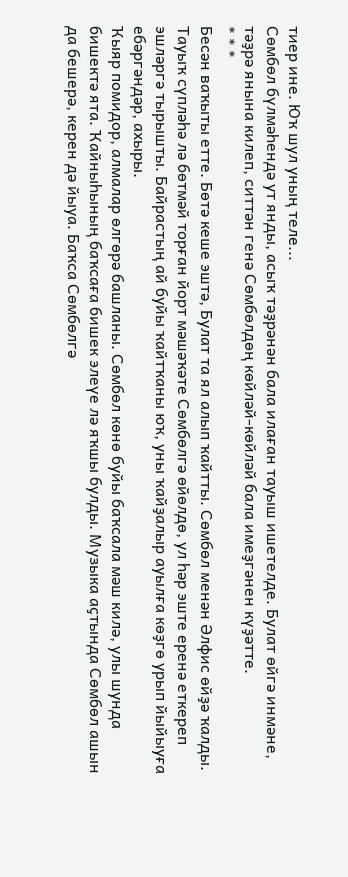тиер ине. Юҡ шул уның теле...
Сөмбөл бүлмәһендә ут янды, асыҡ тәҙрәнән бала илаған тауыш ишетелде. Булат өйгә инмәне, тәҙрә янына килеп, ситтән генә Сөмбөлдөң көйләй-көйләй бала имеҙгәнен күҙәтте.
* * *
Бесән ваҡыты етте. Бөтә кеше эштә, Булат та ял алып ҡайтты. Сөмбөл менән Әлфис өйҙә ҡалды. Тауыҡ сүпләһә лә бөтмәй торған йорт мәшәҡәте Сөмбөлгә өйөлдө, ул һәр эште еренә еткереп эшләргә тырышты. Байрастың ай буйы ҡайтҡаны юҡ, уны ҡайҙалыр ауылға көҙгө урып йыйыуға ебәргәндәр, ахыры.
Ҡыяр помидор, алмалар өлгөрә башланы. Сөмбөл көнө буйы баҡсала мәш килә, улы шунда бишектә ята. Ҡайныһының баҡсаға бишек элеүе лә яҡшы булды. Музыка аҫтында Сөмбөл ашын да бешерә, керен дә йыуа. Баҡса Сөмбөлгә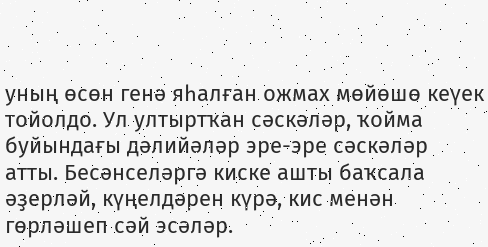уның өсөн генә яһалған ожмах мөйөшө кеүек тойолдо. Ул ултыртҡан сәскәләр, ҡойма
буйындағы дәлийәләр эре-эре сәскәләр атты. Бесәнселәргә киске ашты баҡсала әҙерләй, күңелдәрен күрә, кис менән гөрләшеп сәй эсәләр.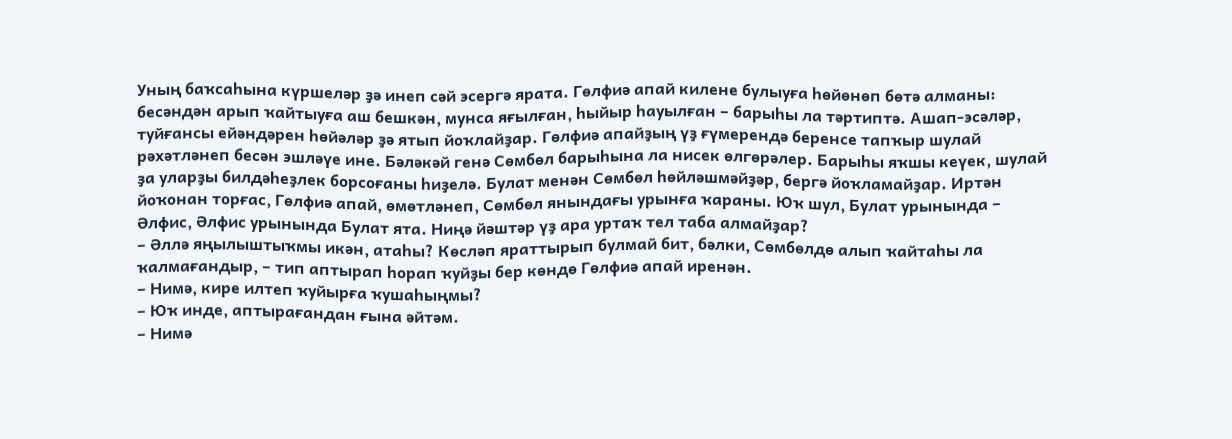Уның баҡсаһына күршеләр ҙә инеп сәй эсергә ярата. Гөлфиә апай килене булыуға һөйөнөп бөтә алманы: бесәндән арып ҡайтыуға аш бешкән, мунса яғылған, һыйыр һауылған – барыһы ла тәртиптә. Ашап-эсәләр, туйғансы ейәндәрен һөйәләр ҙә ятып йоҡлайҙар. Гөлфиә апайҙың үҙ ғүмерендә беренсе тапҡыр шулай рәхәтләнеп бесән эшләүе ине. Бәләкәй генә Сөмбөл барыһына ла нисек өлгөрәлер. Барыһы яҡшы кеүек, шулай ҙа уларҙы билдәһеҙлек борсоғаны һиҙелә. Булат менән Сөмбөл һөйләшмәйҙәр, бергә йоҡламайҙар. Иртән йоҡонан торғас, Гөлфиә апай, өмөтләнеп, Сөмбөл янындағы урынға ҡараны. Юҡ шул, Булат урынында – Әлфис, Әлфис урынында Булат ята. Ниңә йәштәр үҙ ара уртаҡ тел таба алмайҙар?
– Әллә яңылыштыҡмы икән, атаһы? Көсләп яраттырып булмай бит, бәлки, Сөмбөлдө алып ҡайтаһы ла ҡалмағандыр, – тип аптырап һорап ҡуйҙы бер көндө Гөлфиә апай иренән.
– Нимә, кире илтеп ҡуйырға ҡушаһыңмы?
– Юҡ инде, аптырағандан ғына әйтәм.
– Нимә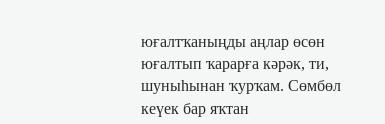юғалтҡаныңды аңлар өсөн юғалтып ҡарарға кәрәк, ти, шуныһынан ҡурҡам. Сөмбөл кеүек бар яҡтан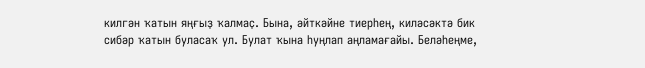килгән ҡатын яңғыҙ ҡалмаҫ. Бына, әйткәйне тиерһең, киләсәктә бик сибәр ҡатын буласаҡ ул. Булат ҡына һуңлап аңламағайы. Беләһеңме,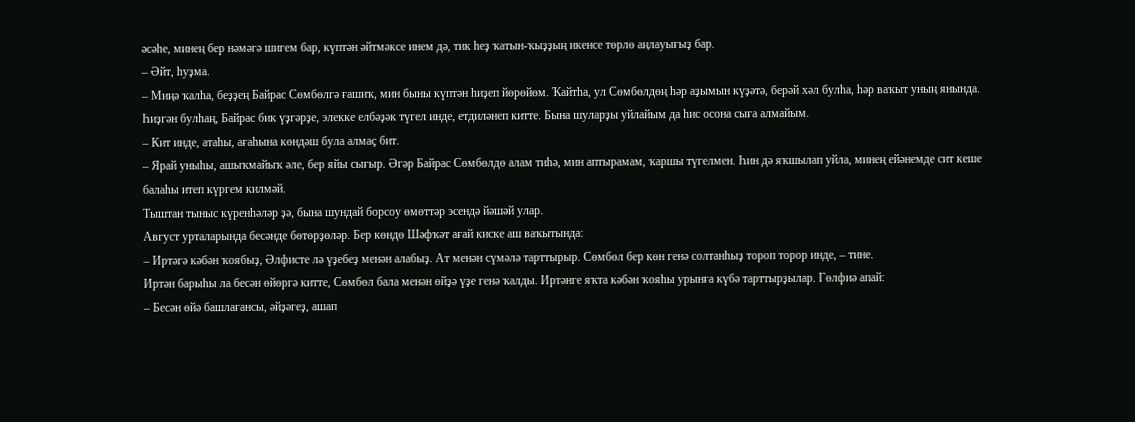әсәһе, минең бер нәмәгә шигем бар, күптән әйтмәксе инем дә, тик һеҙ ҡатын-ҡыҙҙың икенсе төрлө аңлауығыҙ бар.
– Әйт, һуҙма.
– Миңә ҡалһа, беҙҙең Байрас Сөмбөлгә ғашиҡ, мин быны күптән һиҙеп йөрөйөм. Ҡайтһа, ул Сөмбөлдөң һәр аҙымын күҙәтә, берәй хәл булһа, һәр ваҡыт уның янында. Һиҙгән булһаң, Байрас бик үҙгәрҙе, элекке елбәҙәк түгел инде, етдиләнеп китте. Бына шуларҙы уйлайым да һис осона сыға алмайым.
– Кит инде, атаһы, ағаһына көндәш була алмаҫ бит.
– Ярай уныһы, ашыҡмайыҡ әле, бер яйы сығыр. Әгәр Байрас Сөмбөлдө алам тиһә, мин аптырамам, ҡаршы түгелмен. Һин дә яҡшылап уйла, минең ейәнемде сит кеше балаһы итеп күргем килмәй.
Тыштан тыныс күренһәләр ҙә, бына шундай борсоу өмөттәр эсендә йәшәй улар.
Август урталарында бесәнде бөтөрҙөләр. Бер көндө Шәфҡәт ағай киске аш ваҡытында:
– Иртәгә кәбән ҡоябыҙ, Әлфисте лә үҙебеҙ менән алабыҙ. Ат менән сүмәлә тарттырыр. Сөмбөл бер көн генә солтанһыҙ тороп торор инде, – тине.
Иртән барыһы ла бесән өйөргә китте, Сөмбөл бала менән өйҙә үҙе генә ҡалды. Иртәнге яҡта кәбән ҡояһы урынға күбә тарттырҙылар. Гөлфиә апай:
– Бесән өйә башлағансы, әйҙәгеҙ, ашап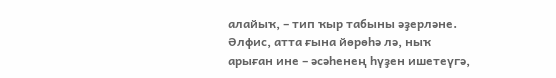алайыҡ, – тип ҡыр табыны әҙерләне.
Әлфис, атта ғына йөрөһә лә, ныҡ арыған ине – әсәһенең һүҙен ишетеүгә,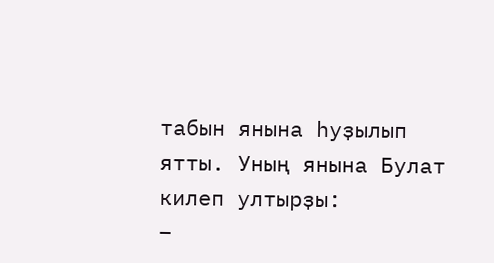табын янына һуҙылып ятты. Уның янына Булат килеп ултырҙы:
–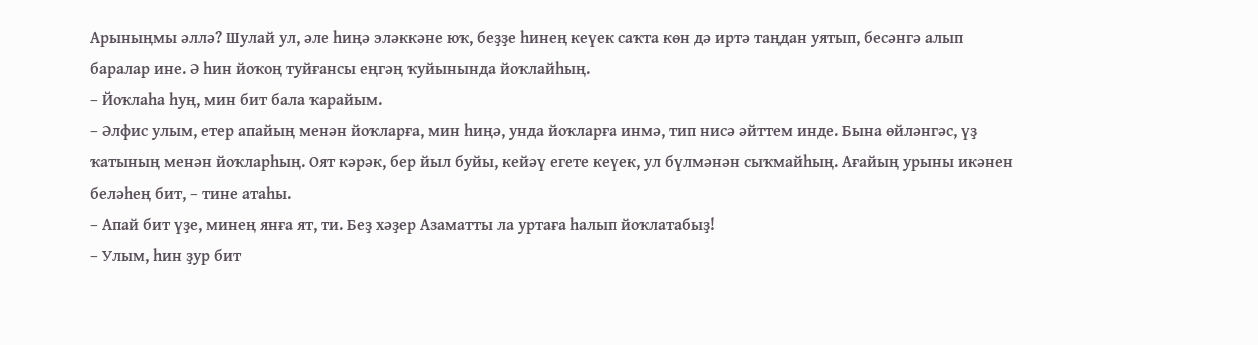Арыныңмы әллә? Шулай ул, әле һиңә эләккәне юҡ, беҙҙе һинең кеүек саҡта көн дә иртә таңдан уятып, бесәнгә алып баралар ине. Ә һин йоҡоң туйғансы еңгәң ҡуйынында йоҡлайһың.
– Йоҡлаһа һуң, мин бит бала ҡарайым.
– Әлфис улым, етер апайың менән йоҡларға, мин һиңә, унда йоҡларға инмә, тип нисә әйттем инде. Бына өйләнгәс, үҙ ҡатының менән йоҡларһың. Оят кәрәк, бер йыл буйы, кейәү егете кеүек, ул бүлмәнән сыҡмайһың. Ағайың урыны икәнен беләһең бит, – тине атаһы.
– Апай бит үҙе, минең янға ят, ти. Беҙ хәҙер Азаматты ла уртаға һалып йоҡлатабыҙ!
– Улым, һин ҙур бит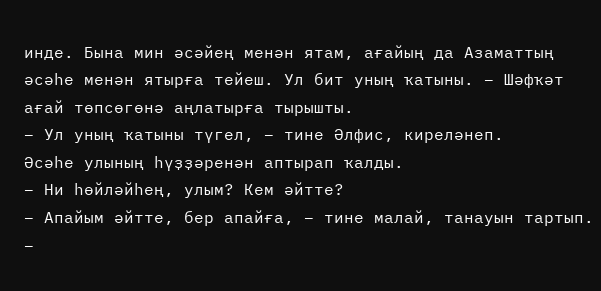инде. Бына мин әсәйең менән ятам, ағайың да Азаматтың әсәһе менән ятырға тейеш. Ул бит уның ҡатыны. – Шәфҡәт ағай төпсөгөнә аңлатырға тырышты.
– Ул уның ҡатыны түгел, – тине Әлфис, киреләнеп.
Әсәһе улының һүҙҙәренән аптырап ҡалды.
– Ни һөйләйһең, улым? Кем әйтте?
– Апайым әйтте, бер апайға, – тине малай, танауын тартып.
–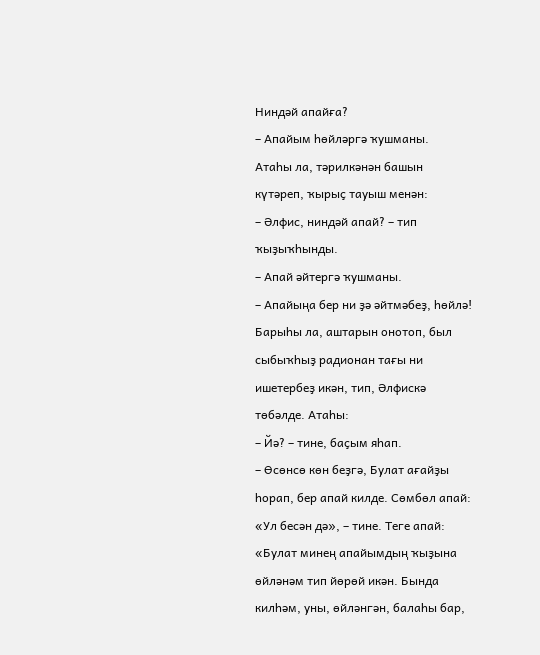Ниндәй апайға?
– Апайым һөйләргә ҡушманы.
Атаһы ла, тәрилкәнән башын күтәреп, ҡырыҫ тауыш менән:
– Әлфис, ниндәй апай? – тип ҡыҙыҡһынды.
– Апай әйтергә ҡушманы.
– Апайыңа бер ни ҙә әйтмәбеҙ, һөйлә!
Барыһы ла, аштарын онотоп, был сыбыҡһыҙ радионан тағы ни ишетербеҙ икән, тип, Әлфискә төбәлде. Атаһы:
– Йә? – тине, баҫым яһап.
– Өсөнсө көн беҙгә, Булат ағайҙы һорап, бер апай килде. Сөмбөл апай: «Ул бесән дә», – тине. Теге апай: «Булат минең апайымдың ҡыҙына өйләнәм тип йөрөй икән. Бында килһәм, уны, өйләнгән, балаһы бар,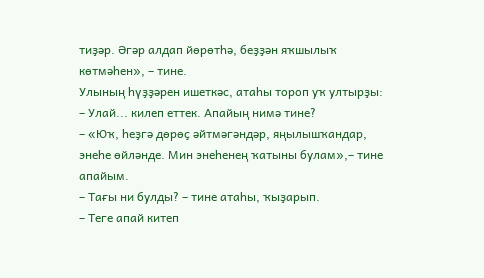тиҙәр. Әгәр алдап йөрөтһә, беҙҙән яҡшылыҡ көтмәһен», – тине.
Улының һүҙҙәрен ишеткәс, атаһы тороп уҡ ултырҙы:
– Улай... килеп еттек. Апайың нимә тине?
– «Юҡ, һеҙгә дөрөҫ әйтмәгәндәр, яңылышҡандар, энеһе өйләнде. Мин энеһенең ҡатыны булам»,– тине апайым.
– Тағы ни булды? – тине атаһы, ҡыҙарып.
– Теге апай китеп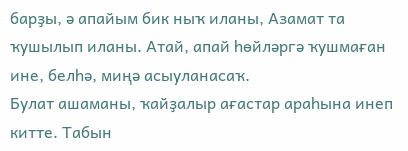барҙы, ә апайым бик ныҡ иланы, Азамат та ҡушылып иланы. Атай, апай һөйләргә ҡушмаған ине, белһә, миңә асыуланасаҡ.
Булат ашаманы, ҡайҙалыр ағастар араһына инеп китте. Табын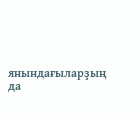янындағыларҙың да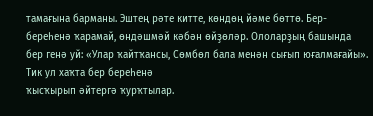тамағына барманы. Эштең рәте китте, көндөң йәме бөттө. Бер-береһенә ҡарамай, өндәшмәй кәбән өйҙөләр. Ололарҙың башында бер генә уй: «Улар ҡайтҡансы, Сөмбөл бала менән сығып юғалмағайы». Тик ул хаҡта бер береһенә
ҡысҡырып әйтергә ҡурҡтылар.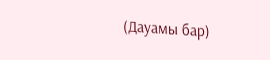(Дауамы бар)